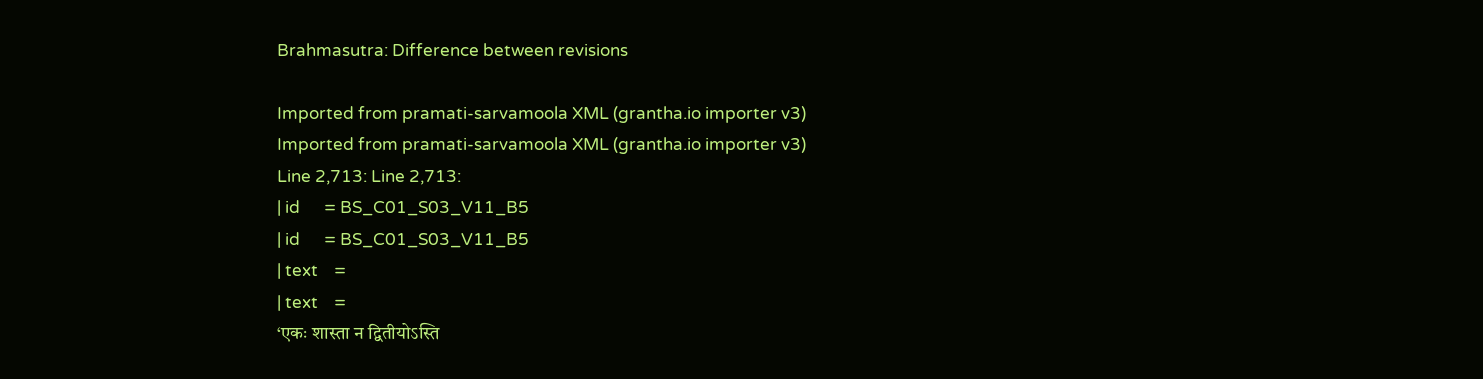Brahmasutra: Difference between revisions

Imported from pramati-sarvamoola XML (grantha.io importer v3)
Imported from pramati-sarvamoola XML (grantha.io importer v3)
Line 2,713: Line 2,713:
| id      = BS_C01_S03_V11_B5
| id      = BS_C01_S03_V11_B5
| text    =
| text    =
‘एकः शास्ता न द्वितीयोऽस्ति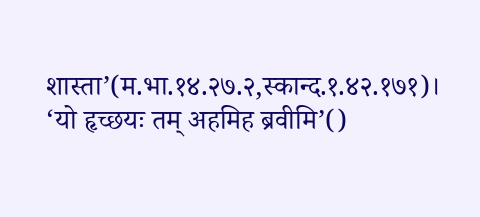शास्ता’(म.भा.१४.२७.२,स्कान्द.१.४२.१७१)। ‘यो हृच्छयः तम् अहमिह ब्रवीमि’()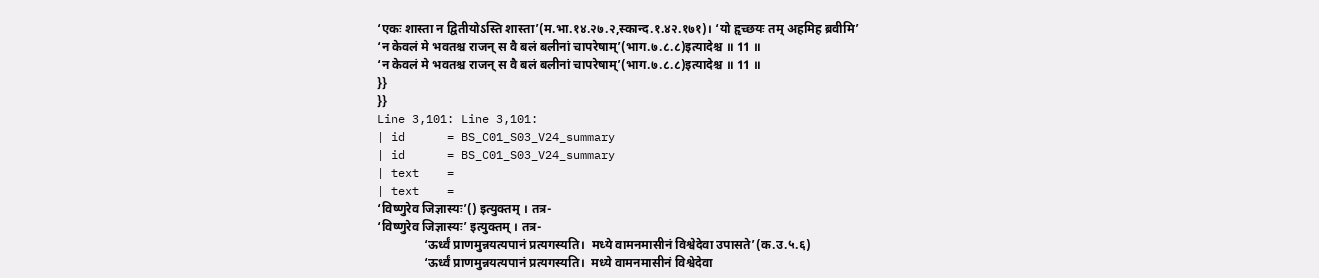‘एकः शास्ता न द्वितीयोऽस्ति शास्ता’(म.भा.१४.२७.२,स्कान्द.१.४२.१७१)। ‘यो हृच्छयः तम् अहमिह ब्रवीमि’
‘न केवलं मे भवतश्च राजन् स वै बलं बलीनां चापरेषाम्’(भाग.७.८.८)इत्यादेश्च ॥ 11 ॥
‘न केवलं मे भवतश्च राजन् स वै बलं बलीनां चापरेषाम्’(भाग.७.८.८)इत्यादेश्च ॥ 11 ॥
}}
}}
Line 3,101: Line 3,101:
| id      = BS_C01_S03_V24_summary
| id      = BS_C01_S03_V24_summary
| text    =
| text    =
‘विष्णुरेव जिज्ञास्यः’() इत्युक्तम् । तत्र-
‘विष्णुरेव जिज्ञास्यः’ इत्युक्तम् । तत्र-
               ‘ऊर्ध्वं प्राणमुन्नयत्यपानं प्रत्यगस्यति।  मध्ये वामनमासीनं विश्वेदेवा उपासते’(क.उ.५.६)
               ‘ऊर्ध्वं प्राणमुन्नयत्यपानं प्रत्यगस्यति।  मध्ये वामनमासीनं विश्वेदेवा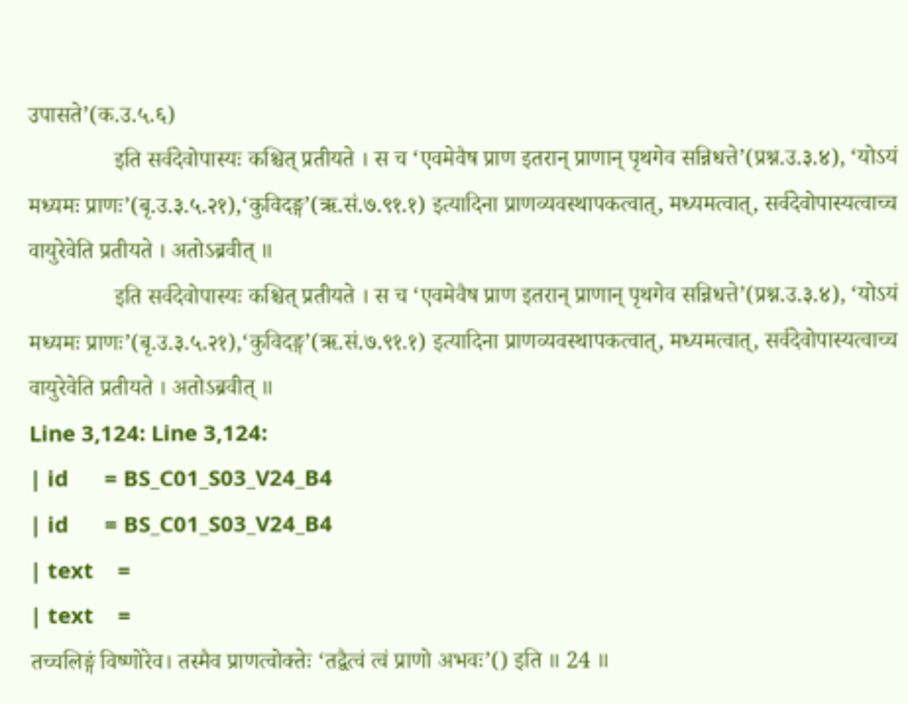उपासते’(क.उ.५.६)
               इति सर्वदेवोपास्यः कश्चित् प्रतीयते । स च ‘एवमेवैष प्राण इतरान् प्राणान् पृथगेव सन्निधत्ते’(प्रश्न.उ.३.४), ‘योऽयं मध्यमः प्राणः’(बृ.उ.३.५.२१),‘कुविदङ्ग’(ऋ.सं.७.९१.१) इत्यादिना प्राणव्यवस्थापकत्वात्, मध्यमत्वात्, सर्वदेवोपास्यत्वाच्च वायुरेवेति प्रतीयते । अतोऽब्रवीत् ॥
               इति सर्वदेवोपास्यः कश्चित् प्रतीयते । स च ‘एवमेवैष प्राण इतरान् प्राणान् पृथगेव सन्निधत्ते’(प्रश्न.उ.३.४), ‘योऽयं मध्यमः प्राणः’(बृ.उ.३.५.२१),‘कुविदङ्ग’(ऋ.सं.७.९१.१) इत्यादिना प्राणव्यवस्थापकत्वात्, मध्यमत्वात्, सर्वदेवोपास्यत्वाच्च वायुरेवेति प्रतीयते । अतोऽब्रवीत् ॥
Line 3,124: Line 3,124:
| id      = BS_C01_S03_V24_B4
| id      = BS_C01_S03_V24_B4
| text    =
| text    =
तच्चलिङ्गं विष्णोरेव। तस्मैव प्राणत्वोक्तेः ‘तद्वैत्वं त्वं प्राणो अभवः’() इति ॥ 24 ॥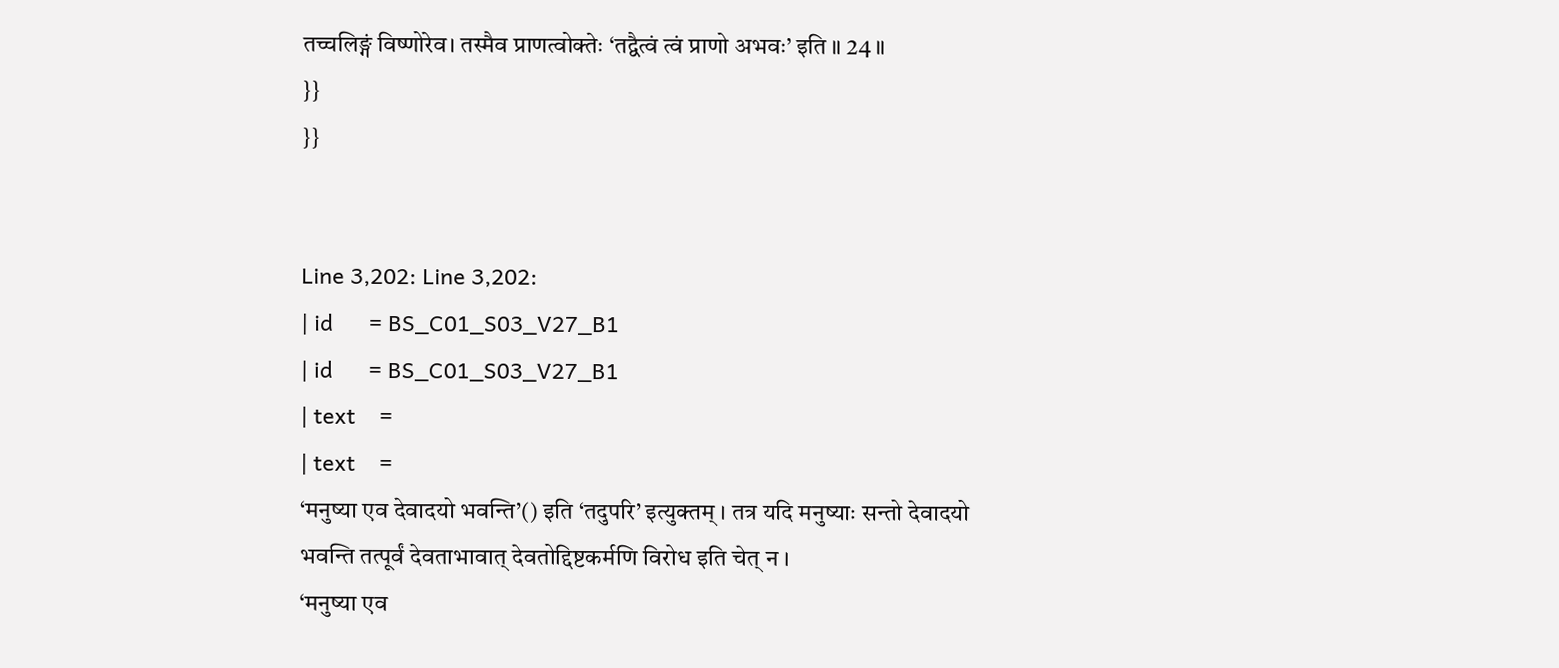तच्चलिङ्गं विष्णोरेव। तस्मैव प्राणत्वोक्तेः ‘तद्वैत्वं त्वं प्राणो अभवः’ इति ॥ 24 ॥
}}
}}


Line 3,202: Line 3,202:
| id      = BS_C01_S03_V27_B1
| id      = BS_C01_S03_V27_B1
| text    =
| text    =
‘मनुष्या एव देवादयो भवन्ति’() इति ‘तदुपरि’ इत्युक्तम् । तत्र यदि मनुष्याः सन्तो देवादयो भवन्ति तत्पूर्वं देवताभावात् देवतोद्दिष्टकर्मणि विरोध इति चेत् न ।
‘मनुष्या एव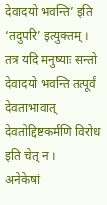देवादयो भवन्ति’ इति ‘तदुपरि’ इत्युक्तम् । तत्र यदि मनुष्याः सन्तो देवादयो भवन्ति तत्पूर्वं देवताभावात् देवतोद्दिष्टकर्मणि विरोध इति चेत् न ।
अनेकेषां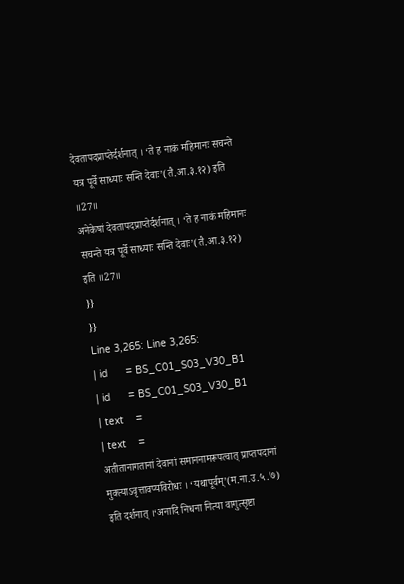देवतापदप्राप्तेर्दर्शनात् । ‘ते ह नाकं महिमानः सचन्ते यत्र पूर्वे साध्याः सन्ति देवाः’(तै.आ.३.१२) इति ॥27॥
अनेकेषां देवतापदप्राप्तेर्दर्शनात् । ‘ते ह नाकं महिमानः सचन्ते यत्र पूर्वे साध्याः सन्ति देवाः’(तै.आ.३.१२) इति ॥27॥
}}
}}
Line 3,265: Line 3,265:
| id      = BS_C01_S03_V30_B1
| id      = BS_C01_S03_V30_B1
| text    =
| text    =
अतीतानागतानां देवानां समाननामरूपत्वात् प्राप्तपदानां मुक्त्याऽवृत्तावप्यविरोधः । ‘यथापूर्वम्’(म.ना.उ.५.७) इति दर्शनात् ।‘अनादि निधना नित्या वागुत्सृष्टा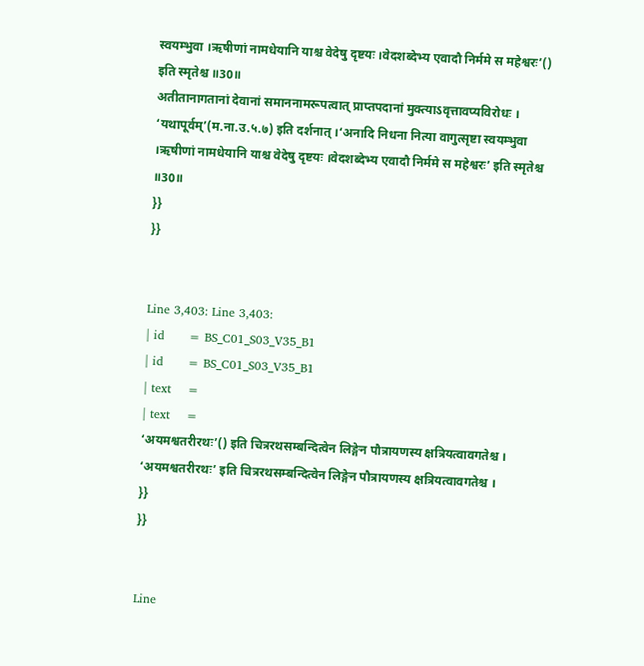स्वयम्भुवा ।ऋषीणां नामधेयानि याश्च वेदेषु दृष्टयः ।वेदशब्देभ्य एवादौ निर्ममे स महेश्वरः’() इति स्मृतेश्च ॥30॥
अतीतानागतानां देवानां समाननामरूपत्वात् प्राप्तपदानां मुक्त्याऽवृत्तावप्यविरोधः । ‘यथापूर्वम्’(म.ना.उ.५.७) इति दर्शनात् ।‘अनादि निधना नित्या वागुत्सृष्टा स्वयम्भुवा ।ऋषीणां नामधेयानि याश्च वेदेषु दृष्टयः ।वेदशब्देभ्य एवादौ निर्ममे स महेश्वरः’ इति स्मृतेश्च ॥30॥
}}
}}


Line 3,403: Line 3,403:
| id      = BS_C01_S03_V35_B1
| id      = BS_C01_S03_V35_B1
| text    =
| text    =
‘अयमश्वतरीरथः’() इति चित्ररथसम्बन्दित्वेन लिङ्गेन पौत्रायणस्य क्षत्रियत्वावगतेश्च ।
‘अयमश्वतरीरथः’ इति चित्ररथसम्बन्दित्वेन लिङ्गेन पौत्रायणस्य क्षत्रियत्वावगतेश्च ।
}}
}}


Line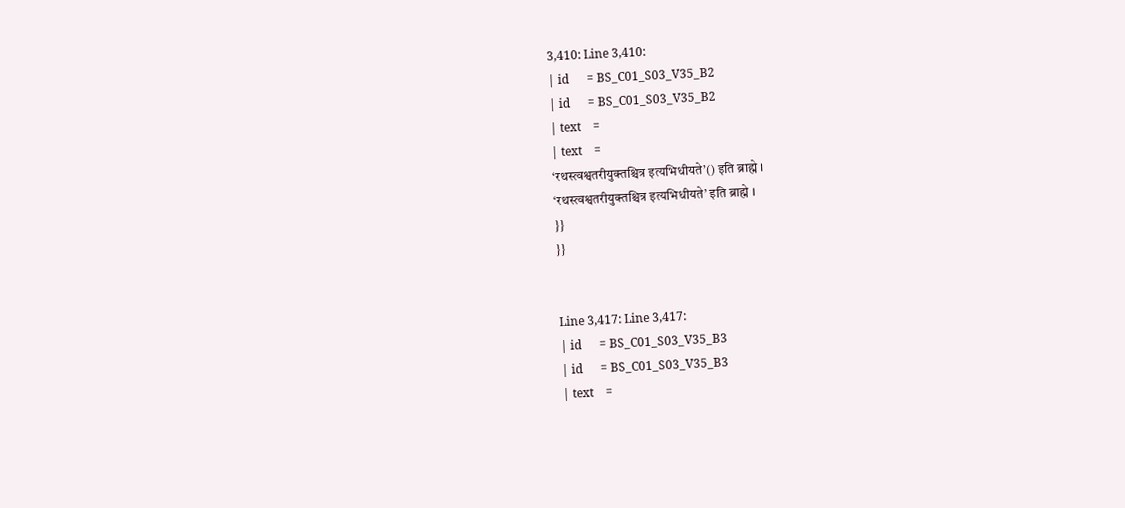3,410: Line 3,410:
| id      = BS_C01_S03_V35_B2
| id      = BS_C01_S03_V35_B2
| text    =
| text    =
‘रथस्त्वश्वतरीयुक्तश्चित्र इत्यभिधीयते’() इति ब्राह्मे ।
‘रथस्त्वश्वतरीयुक्तश्चित्र इत्यभिधीयते’ इति ब्राह्मे ।
}}
}}


Line 3,417: Line 3,417:
| id      = BS_C01_S03_V35_B3
| id      = BS_C01_S03_V35_B3
| text    =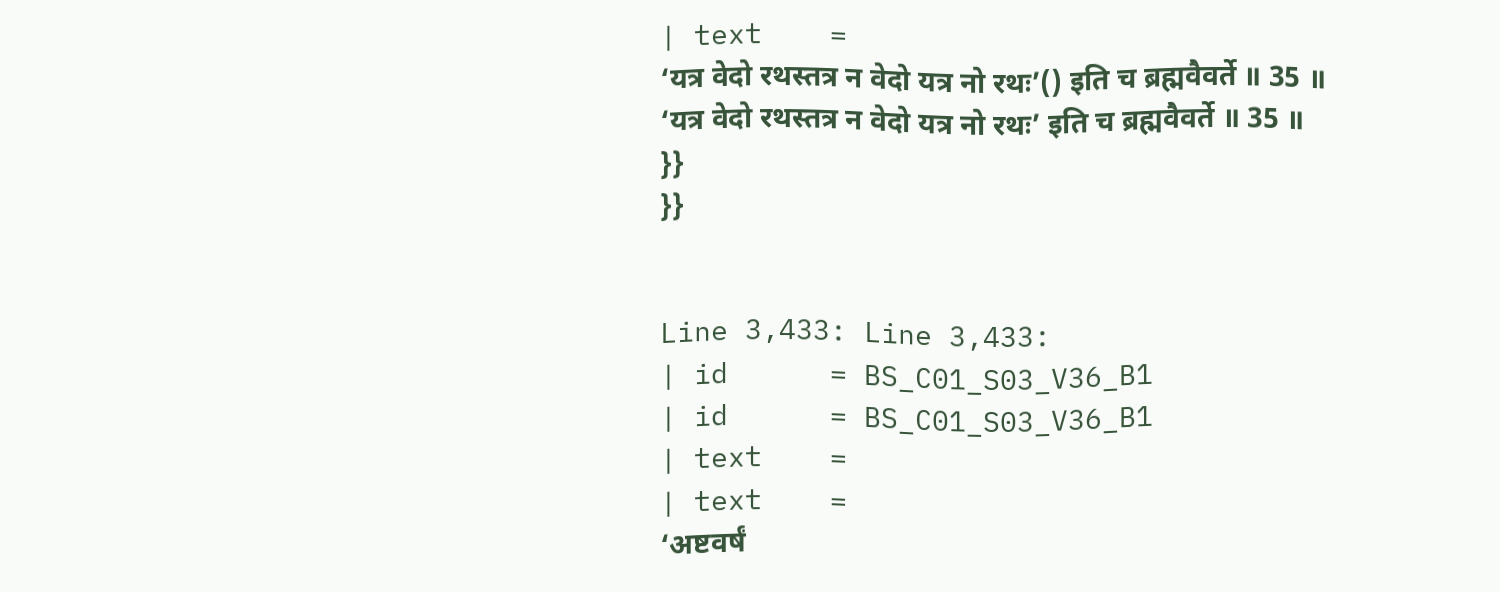| text    =
‘यत्र वेदो रथस्तत्र न वेदो यत्र नो रथः’() इति च ब्रह्मवैवर्ते ॥ 35 ॥
‘यत्र वेदो रथस्तत्र न वेदो यत्र नो रथः’ इति च ब्रह्मवैवर्ते ॥ 35 ॥
}}
}}


Line 3,433: Line 3,433:
| id      = BS_C01_S03_V36_B1
| id      = BS_C01_S03_V36_B1
| text    =
| text    =
‘अष्टवर्षं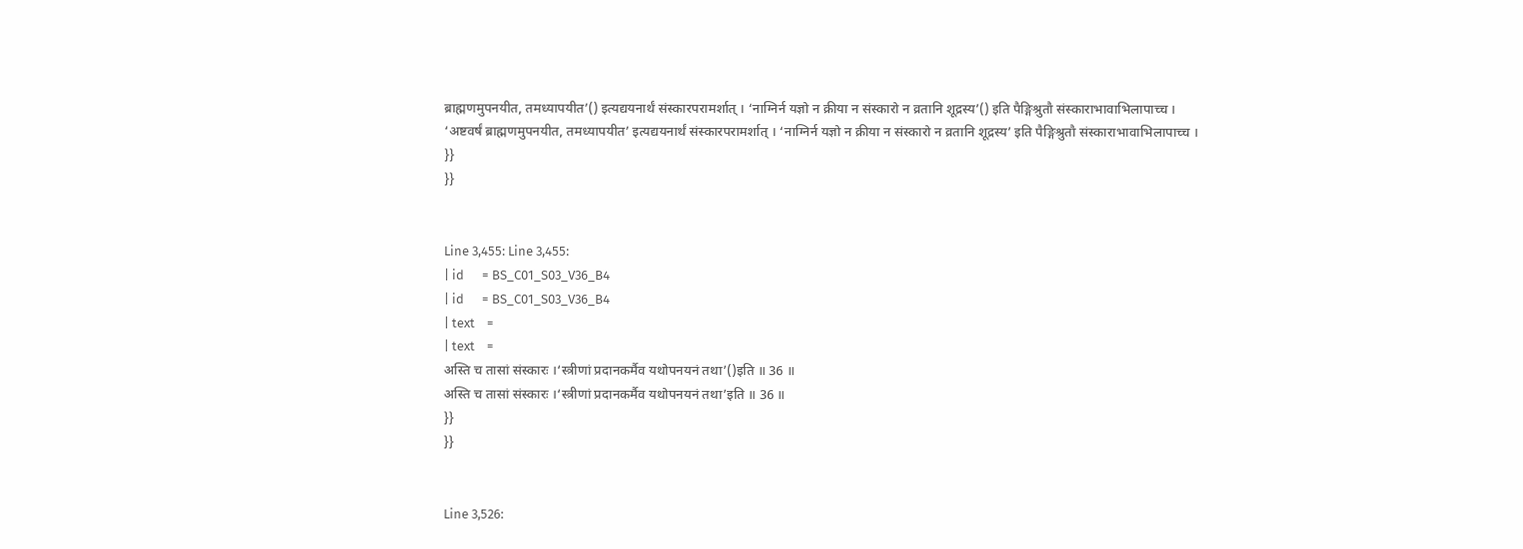ब्राह्मणमुपनयीत, तमध्यापयीत’() इत्यद्ययनार्थं संस्कारपरामर्शात् । ‘नाग्निर्न यज्ञो न क्रीया न संस्कारो न व्रतानि शूद्रस्य’() इति पैङ्गिश्रुतौ संस्काराभावाभिलापाच्च ।
‘अष्टवर्षं ब्राह्मणमुपनयीत, तमध्यापयीत’ इत्यद्ययनार्थं संस्कारपरामर्शात् । ‘नाग्निर्न यज्ञो न क्रीया न संस्कारो न व्रतानि शूद्रस्य’ इति पैङ्गिश्रुतौ संस्काराभावाभिलापाच्च ।
}}
}}


Line 3,455: Line 3,455:
| id      = BS_C01_S03_V36_B4
| id      = BS_C01_S03_V36_B4
| text    =
| text    =
अस्ति च तासां संस्कारः ।‘स्त्रीणां प्रदानकर्मैव यथोपनयनं तथा’()इति ॥ 36 ॥
अस्ति च तासां संस्कारः ।‘स्त्रीणां प्रदानकर्मैव यथोपनयनं तथा’इति ॥ 36 ॥
}}
}}


Line 3,526: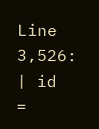Line 3,526:
| id      =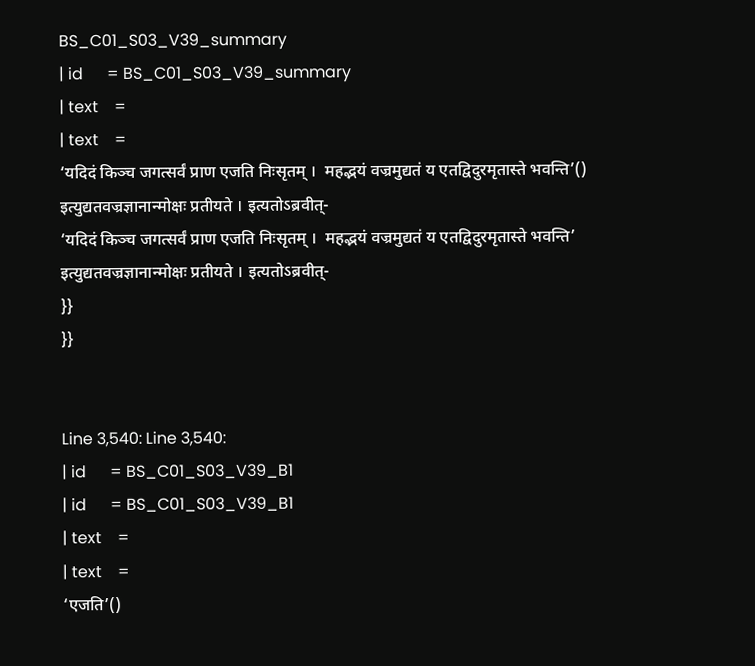BS_C01_S03_V39_summary
| id      = BS_C01_S03_V39_summary
| text    =
| text    =
‘यदिदं किञ्च जगत्सर्वं प्राण एजति निःसृतम् ।  महद्भयं वज्रमुद्यतं य एतद्विदुरमृतास्ते भवन्ति’() इत्युद्यतवज्रज्ञानान्मोक्षः प्रतीयते । इत्यतोऽब्रवीत्-
‘यदिदं किञ्च जगत्सर्वं प्राण एजति निःसृतम् ।  महद्भयं वज्रमुद्यतं य एतद्विदुरमृतास्ते भवन्ति’  इत्युद्यतवज्रज्ञानान्मोक्षः प्रतीयते । इत्यतोऽब्रवीत्-
}}
}}


Line 3,540: Line 3,540:
| id      = BS_C01_S03_V39_B1
| id      = BS_C01_S03_V39_B1
| text    =
| text    =
‘एजति’()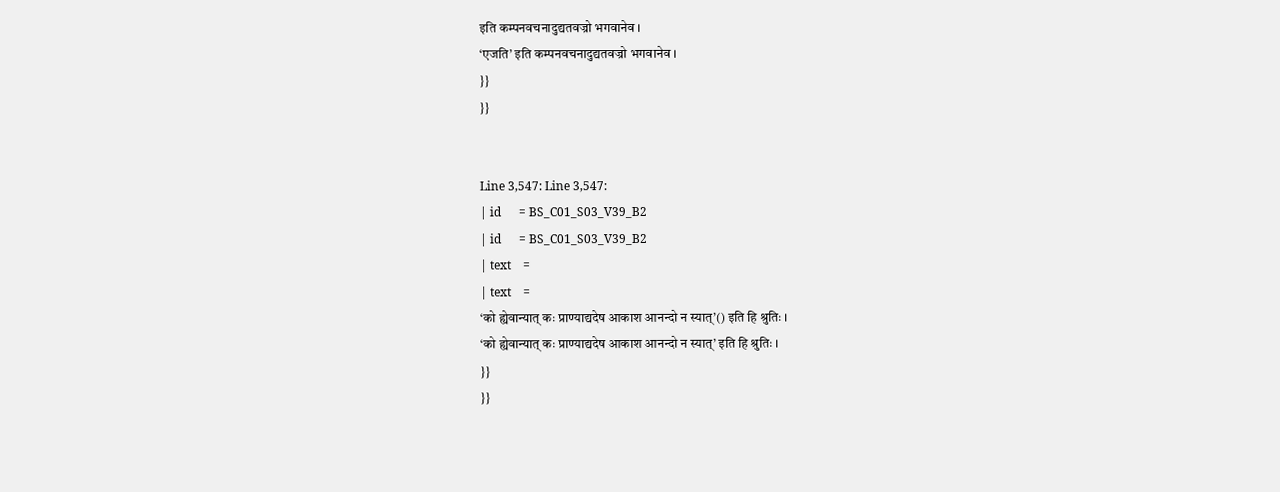इति कम्पनवचनादुद्यतवज्रो भगवानेव ।
‘एजति’ इति कम्पनवचनादुद्यतवज्रो भगवानेव ।
}}
}}


Line 3,547: Line 3,547:
| id      = BS_C01_S03_V39_B2
| id      = BS_C01_S03_V39_B2
| text    =
| text    =
‘को ह्येवान्यात् कः प्राण्याद्यदेष आकाश आनन्दो न स्यात्’() इति हि श्रुतिः ।
‘को ह्येवान्यात् कः प्राण्याद्यदेष आकाश आनन्दो न स्यात्’ इति हि श्रुतिः ।
}}
}}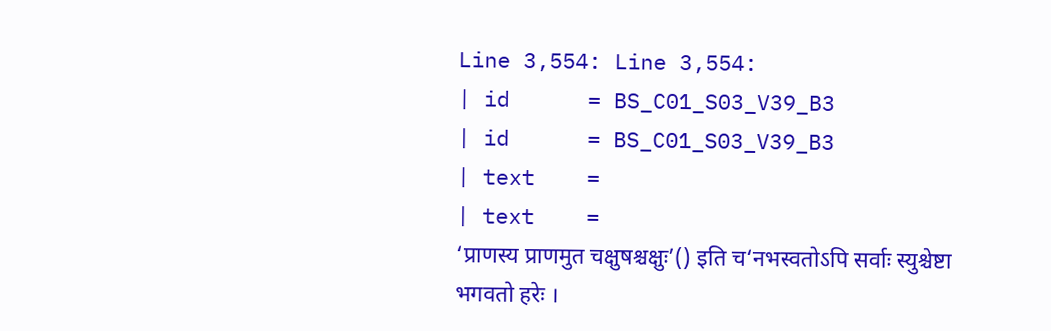Line 3,554: Line 3,554:
| id      = BS_C01_S03_V39_B3
| id      = BS_C01_S03_V39_B3
| text    =
| text    =
‘प्राणस्य प्राणमुत चक्षुषश्चक्षुः’() इति च‘नभस्वतोऽपि सर्वाः स्युश्चेष्टा भगवतो हरेः ।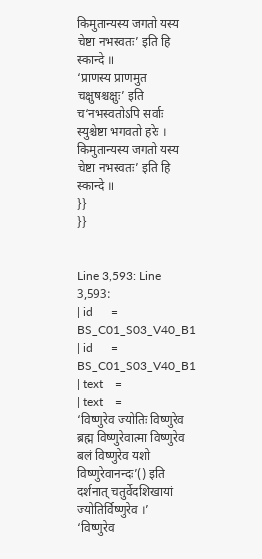किमुतान्यस्य जगतो यस्य चेष्टा नभस्वतः’ इति हि स्कान्दे ॥
‘प्राणस्य प्राणमुत चक्षुषश्चक्षुः’ इति च‘नभस्वतोऽपि सर्वाः स्युश्चेष्टा भगवतो हरेः । किमुतान्यस्य जगतो यस्य चेष्टा नभस्वतः’ इति हि स्कान्दे ॥
}}
}}


Line 3,593: Line 3,593:
| id      = BS_C01_S03_V40_B1
| id      = BS_C01_S03_V40_B1
| text    =
| text    =
‘विष्णुरेव ज्योतिः विष्णुरेव ब्रह्म विष्णुरेवात्मा विष्णुरेव बलं विष्णुरेव यशो विष्णुरेवानन्दः’() इति दर्शनात् चतुर्वेदशिखायां ज्योतिर्विष्णुरेव ।’
‘विष्णुरेव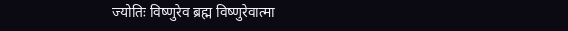ज्योतिः विष्णुरेव ब्रह्म विष्णुरेवात्मा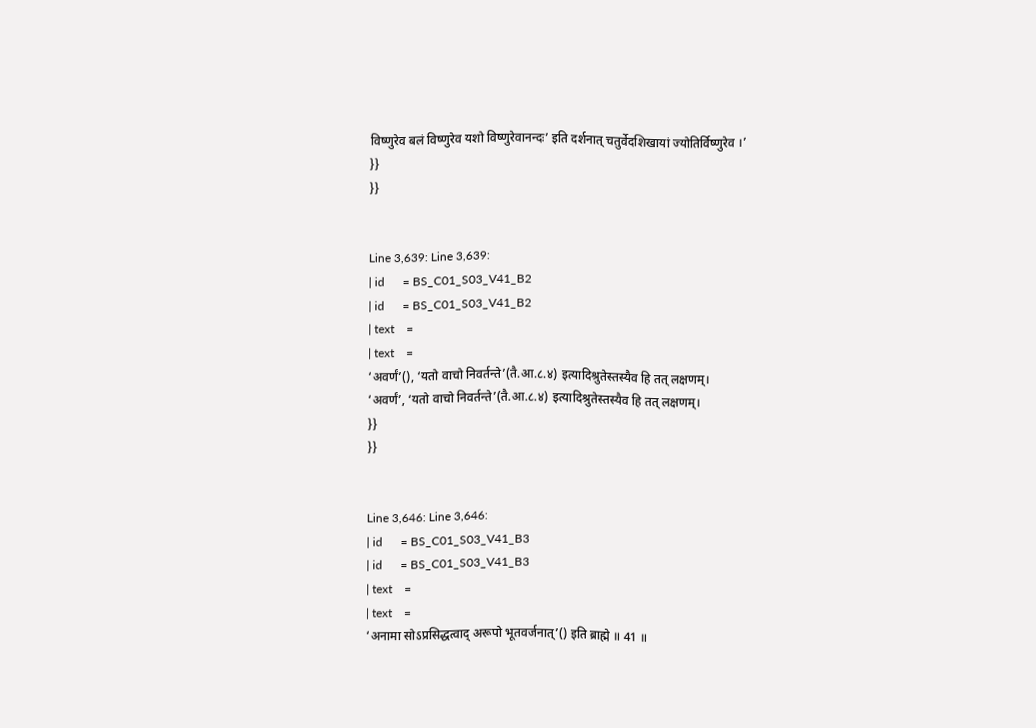विष्णुरेव बलं विष्णुरेव यशो विष्णुरेवानन्दः’ इति दर्शनात् चतुर्वेदशिखायां ज्योतिर्विष्णुरेव ।’
}}
}}


Line 3,639: Line 3,639:
| id      = BS_C01_S03_V41_B2
| id      = BS_C01_S03_V41_B2
| text    =
| text    =
‘अवर्णं’(), ‘यतो वाचो निवर्तन्ते’(तै.आ.८.४) इत्यादिश्रुतेस्तस्यैव हि तत् लक्षणम्।
‘अवर्णं’, ‘यतो वाचो निवर्तन्ते’(तै.आ.८.४) इत्यादिश्रुतेस्तस्यैव हि तत् लक्षणम्।
}}
}}


Line 3,646: Line 3,646:
| id      = BS_C01_S03_V41_B3
| id      = BS_C01_S03_V41_B3
| text    =
| text    =
‘अनामा सोऽप्रसिद्धत्वाद् अरूपो भूतवर्जनात्’() इति ब्राह्मे ॥ 41 ॥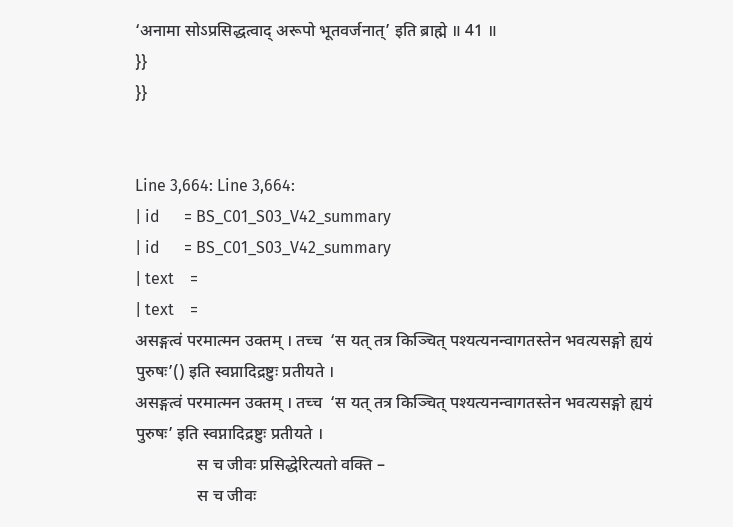‘अनामा सोऽप्रसिद्धत्वाद् अरूपो भूतवर्जनात्’ इति ब्राह्मे ॥ 41 ॥
}}
}}


Line 3,664: Line 3,664:
| id      = BS_C01_S03_V42_summary
| id      = BS_C01_S03_V42_summary
| text    =
| text    =
असङ्गत्वं परमात्मन उक्तम् । तच्च  ‘स यत् तत्र किञ्चित् पश्यत्यनन्वागतस्तेन भवत्यसङ्गो ह्ययं पुरुषः’() इति स्वप्नादिद्रष्टुः प्रतीयते ।
असङ्गत्वं परमात्मन उक्तम् । तच्च  ‘स यत् तत्र किञ्चित् पश्यत्यनन्वागतस्तेन भवत्यसङ्गो ह्ययं पुरुषः’ इति स्वप्नादिद्रष्टुः प्रतीयते ।
               स च जीवः प्रसिद्धेरित्यतो वक्ति –
               स च जीवः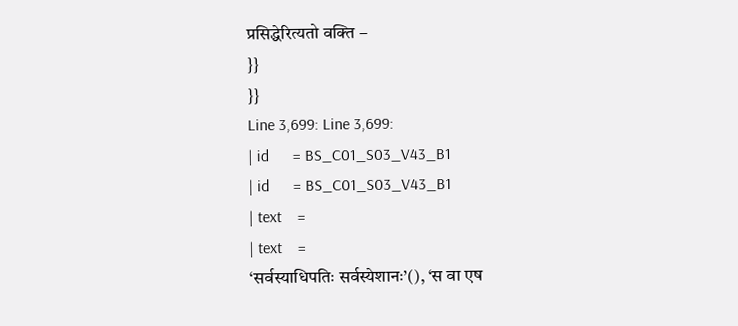प्रसिद्धेरित्यतो वक्ति –
}}
}}
Line 3,699: Line 3,699:
| id      = BS_C01_S03_V43_B1
| id      = BS_C01_S03_V43_B1
| text    =
| text    =
‘सर्वस्याधिपतिः सर्वस्येशानः’(), ‘स वा एष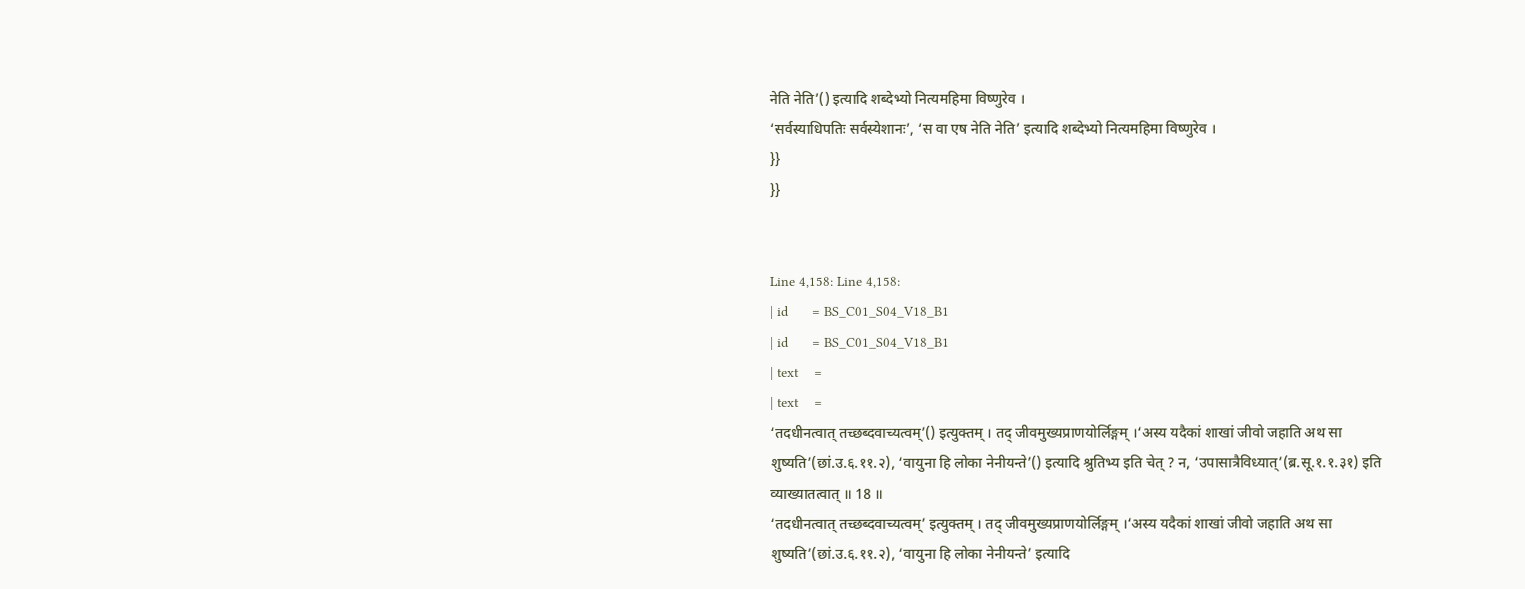नेति नेति’() इत्यादि शब्देभ्यो नित्यमहिमा विष्णुरेव ।
‘सर्वस्याधिपतिः सर्वस्येशानः’, ‘स वा एष नेति नेति’ इत्यादि शब्देभ्यो नित्यमहिमा विष्णुरेव ।
}}
}}


Line 4,158: Line 4,158:
| id      = BS_C01_S04_V18_B1
| id      = BS_C01_S04_V18_B1
| text    =
| text    =
‘तदधीनत्वात् तच्छब्दवाच्यत्वम्’() इत्युक्तम् । तद् जीवमुख्यप्राणयोर्लिङ्गम् ।‘अस्य यदैकां शाखां जीवो जहाति अथ सा शुष्यति’(छां.उ.६.११.२), ‘वायुना हि लोका नेनीयन्ते’() इत्यादि श्रुतिभ्य इति चेत् ? न, ‘उपासात्रैविध्यात्’(ब्र.सू.१.१.३१) इति व्याख्यातत्वात् ॥ 18 ॥
‘तदधीनत्वात् तच्छब्दवाच्यत्वम्’ इत्युक्तम् । तद् जीवमुख्यप्राणयोर्लिङ्गम् ।‘अस्य यदैकां शाखां जीवो जहाति अथ सा शुष्यति’(छां.उ.६.११.२), ‘वायुना हि लोका नेनीयन्ते’ इत्यादि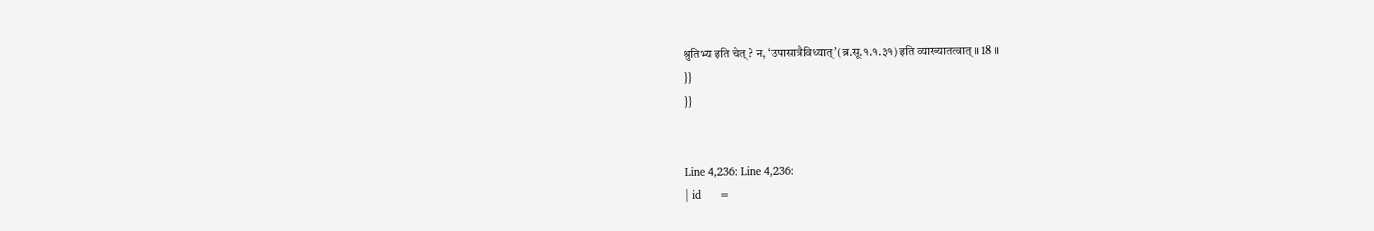श्रुतिभ्य इति चेत् ? न, ‘उपासात्रैविध्यात्’(ब्र.सू.१.१.३१) इति व्याख्यातत्वात् ॥ 18 ॥
}}
}}


Line 4,236: Line 4,236:
| id      =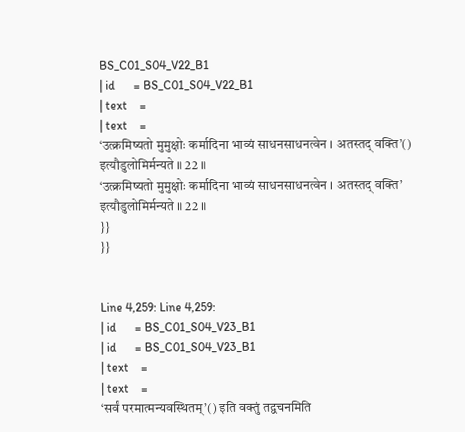BS_C01_S04_V22_B1
| id      = BS_C01_S04_V22_B1
| text    =
| text    =
‘उत्क्रमिष्यतो मुमुक्षोः कर्मादिना भाव्यं साधनसाधनत्वेन । अतस्तद् वक्ति’() इत्यौडुलोमिर्मन्यते ॥ 22 ॥
‘उत्क्रमिष्यतो मुमुक्षोः कर्मादिना भाव्यं साधनसाधनत्वेन । अतस्तद् वक्ति’ इत्यौडुलोमिर्मन्यते ॥ 22 ॥
}}
}}


Line 4,259: Line 4,259:
| id      = BS_C01_S04_V23_B1
| id      = BS_C01_S04_V23_B1
| text    =
| text    =
‘सर्वं परमात्मन्यवस्थितम्’() इति वक्तुं तद्वचनमिति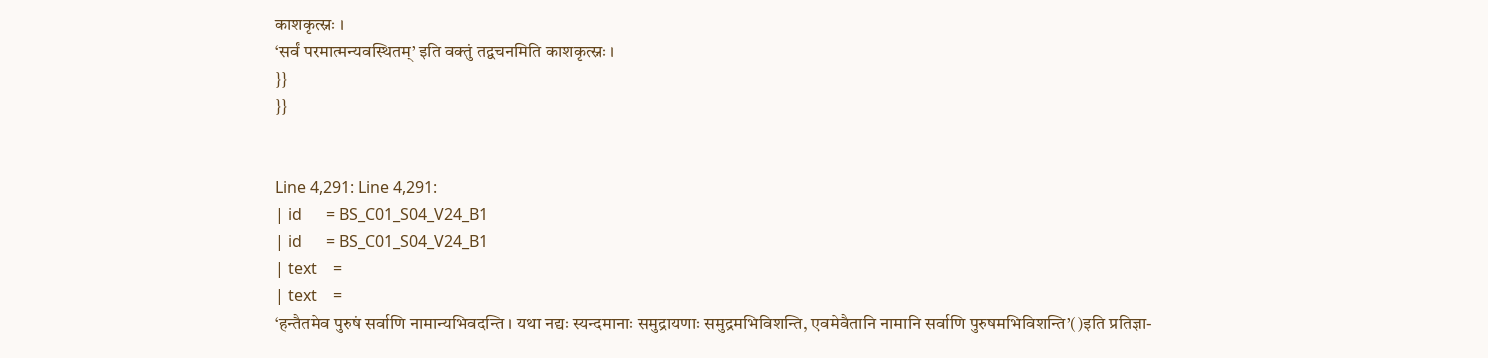काशकृत्स्नः ।
‘सर्वं परमात्मन्यवस्थितम्’ इति वक्तुं तद्वचनमिति काशकृत्स्नः ।
}}
}}


Line 4,291: Line 4,291:
| id      = BS_C01_S04_V24_B1
| id      = BS_C01_S04_V24_B1
| text    =
| text    =
‘हन्तैतमेव पुरुषं सर्वाणि नामान्यभिवदन्ति । यथा नद्यः स्यन्दमानाः समुद्रायणाः समुद्रमभिविशन्ति, एवमेवैतानि नामानि सर्वाणि पुरुषमभिविशन्ति’()इति प्रतिज्ञा-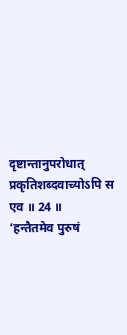दृष्टान्तानुपरोधात् प्रकृतिशब्दवाच्योऽपि स एव ॥ 24 ॥
‘हन्तैतमेव पुरुषं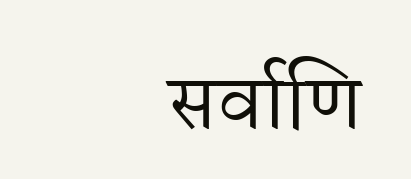सर्वाणि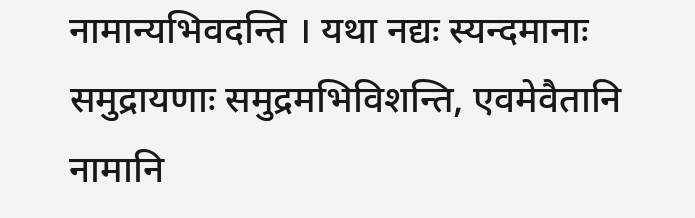नामान्यभिवदन्ति । यथा नद्यः स्यन्दमानाः समुद्रायणाः समुद्रमभिविशन्ति, एवमेवैतानि नामानि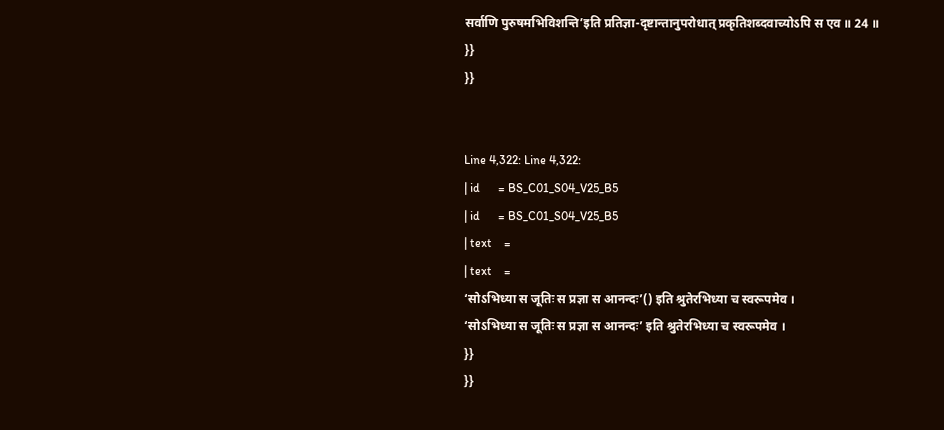सर्वाणि पुरुषमभिविशन्ति’इति प्रतिज्ञा-दृष्टान्तानुपरोधात् प्रकृतिशब्दवाच्योऽपि स एव ॥ 24 ॥
}}
}}


Line 4,322: Line 4,322:
| id      = BS_C01_S04_V25_B5
| id      = BS_C01_S04_V25_B5
| text    =
| text    =
‘सोऽभिध्या स जूतिः स प्रज्ञा स आनन्दः’() इति श्रुतेरभिध्या च स्वरूपमेव ।
‘सोऽभिध्या स जूतिः स प्रज्ञा स आनन्दः’ इति श्रुतेरभिध्या च स्वरूपमेव ।
}}
}}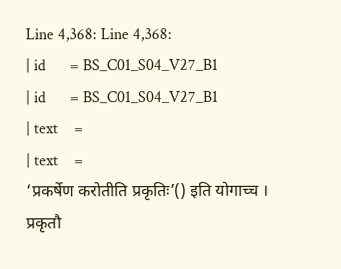Line 4,368: Line 4,368:
| id      = BS_C01_S04_V27_B1
| id      = BS_C01_S04_V27_B1
| text    =
| text    =
‘प्रकर्षेण करोतीति प्रकृतिः’() इति योगाच्च । प्रकृतौ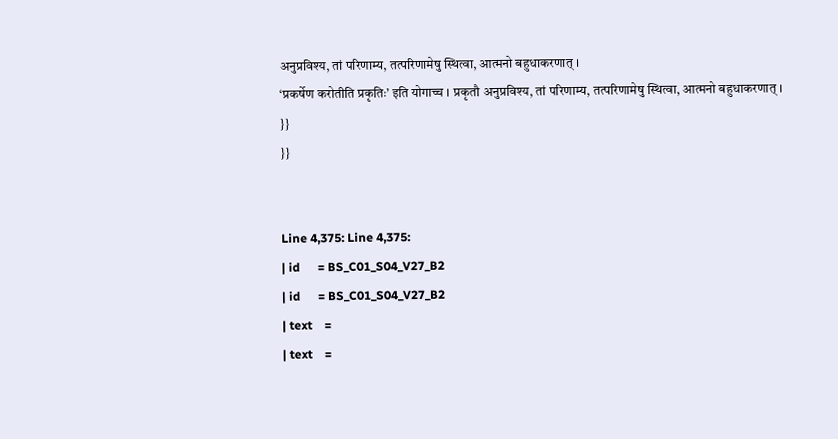अनुप्रविश्य, तां परिणाम्य, तत्परिणामेषु स्थित्वा, आत्मनो बहुधाकरणात् ।
‘प्रकर्षेण करोतीति प्रकृतिः’ इति योगाच्च । प्रकृतौ अनुप्रविश्य, तां परिणाम्य, तत्परिणामेषु स्थित्वा, आत्मनो बहुधाकरणात् ।
}}
}}


Line 4,375: Line 4,375:
| id      = BS_C01_S04_V27_B2
| id      = BS_C01_S04_V27_B2
| text    =
| text    =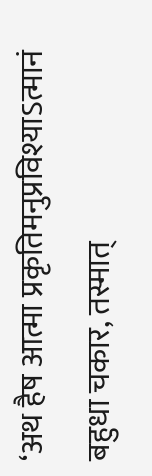‘अथ हैष आत्मा प्रकृतिमनुप्रविश्याऽत्मानं बहुधा चकार, तस्मात्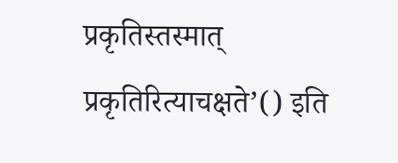प्रकृतिस्तस्मात् प्रकृतिरित्याचक्षते’() इति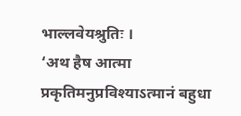भाल्लवेयश्रुतिः ।
‘अथ हैष आत्मा प्रकृतिमनुप्रविश्याऽत्मानं बहुधा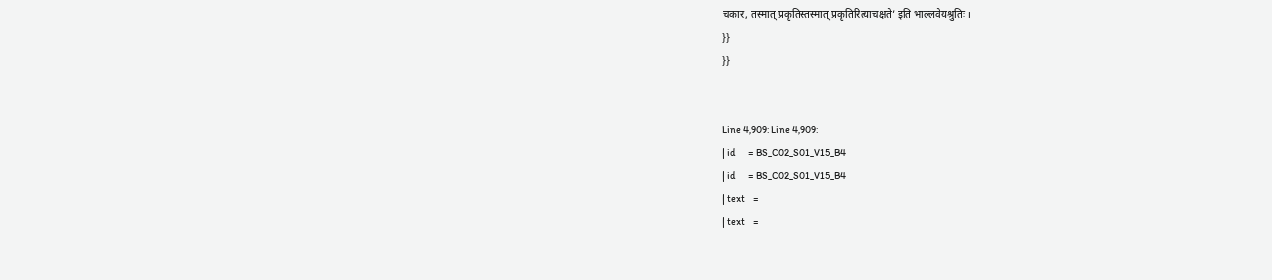चकार, तस्मात् प्रकृतिस्तस्मात् प्रकृतिरित्याचक्षते’ इति भाल्लवेयश्रुतिः ।
}}
}}


Line 4,909: Line 4,909:
| id      = BS_C02_S01_V15_B4
| id      = BS_C02_S01_V15_B4
| text    =
| text    =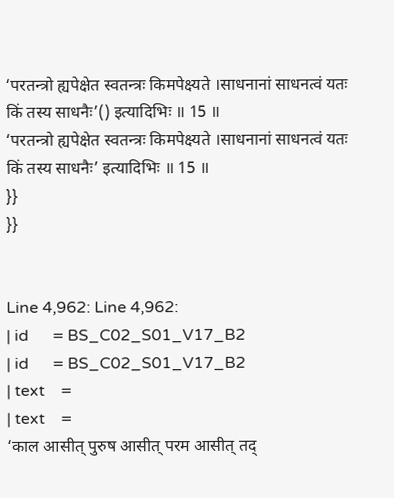‘परतन्त्रो ह्यपेक्षेत स्वतन्त्रः किमपेक्ष्यते ।साधनानां साधनत्वं यतः किं तस्य साधनैः’() इत्यादिभिः ॥ 15 ॥
‘परतन्त्रो ह्यपेक्षेत स्वतन्त्रः किमपेक्ष्यते ।साधनानां साधनत्वं यतः किं तस्य साधनैः’ इत्यादिभिः ॥ 15 ॥
}}
}}


Line 4,962: Line 4,962:
| id      = BS_C02_S01_V17_B2
| id      = BS_C02_S01_V17_B2
| text    =
| text    =
‘काल आसीत् पुरुष आसीत् परम आसीत् तद्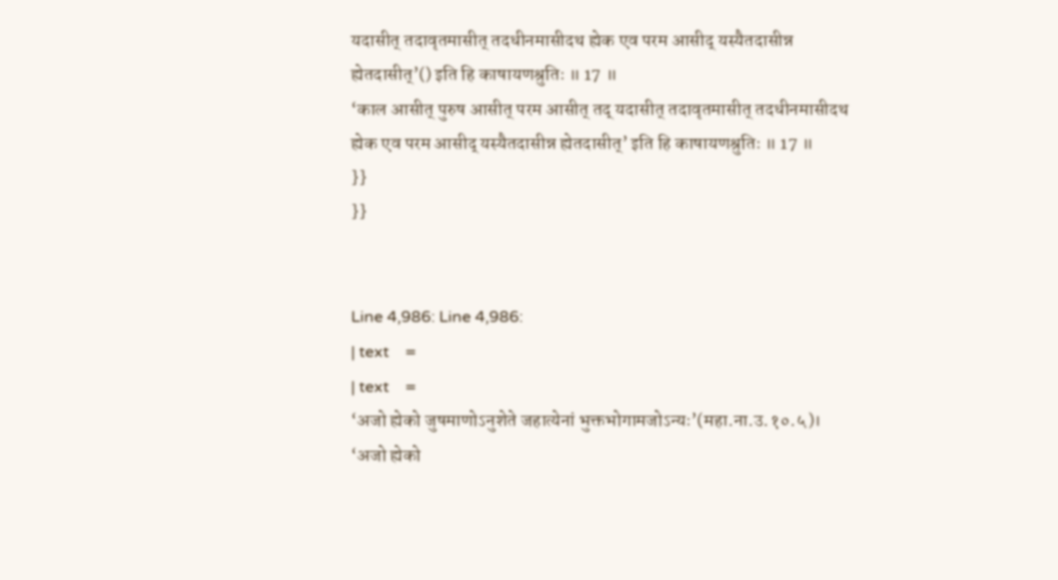यदासीत् तदावृतमासीत् तदधीनमासीदथ ह्येक एव परम आसीद् यस्यैतदासीन्न ह्येतदासीत्’() इति हि काषायणश्रुतिः ॥ 17 ॥
‘काल आसीत् पुरुष आसीत् परम आसीत् तद् यदासीत् तदावृतमासीत् तदधीनमासीदथ ह्येक एव परम आसीद् यस्यैतदासीन्न ह्येतदासीत्’ इति हि काषायणश्रुतिः ॥ 17 ॥
}}
}}


Line 4,986: Line 4,986:
| text    =
| text    =
‘अजो ह्येको जुषमाणोऽनुशेते जहात्येनां भुक्तभोगामजोऽन्यः’(महा.ना.उ.१०.५)।
‘अजो ह्येको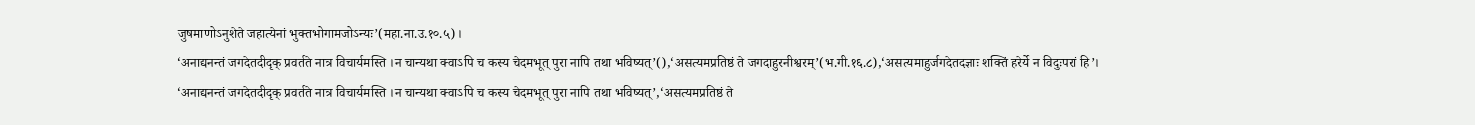जुषमाणोऽनुशेते जहात्येनां भुक्तभोगामजोऽन्यः’(महा.ना.उ.१०.५)।
‘अनाद्यनन्तं जगदेतदीदृक् प्रवर्तते नात्र विचार्यमस्ति ।न चान्यथा क्वाऽपि च कस्य चेदमभूत् पुरा नापि तथा भविष्यत्’(),‘असत्यमप्रतिष्ठं ते जगदाहुरनीश्वरम्’(भ.गी.१६.८),‘असत्यमाहुर्जगदेतदज्ञाः शक्तिं हरेर्ये न विदुःपरां हि’।
‘अनाद्यनन्तं जगदेतदीदृक् प्रवर्तते नात्र विचार्यमस्ति ।न चान्यथा क्वाऽपि च कस्य चेदमभूत् पुरा नापि तथा भविष्यत्’,‘असत्यमप्रतिष्ठं ते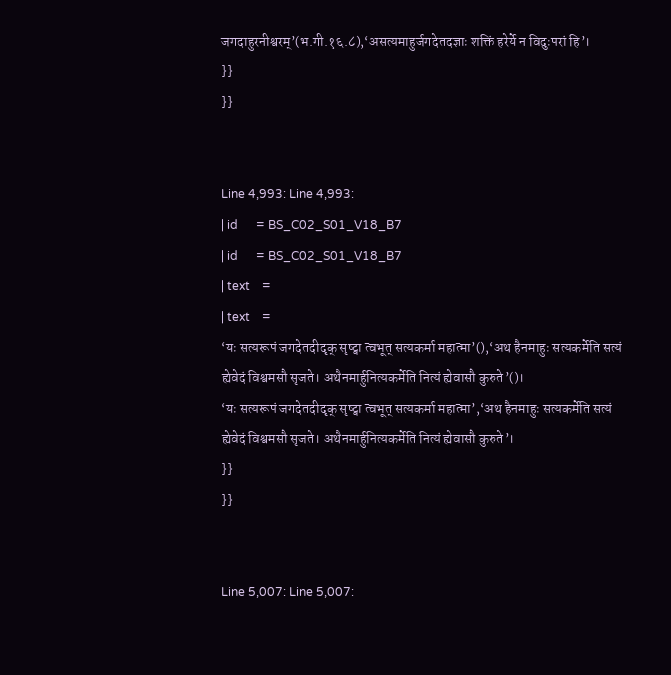जगदाहुरनीश्वरम्’(भ.गी.१६.८),‘असत्यमाहुर्जगदेतदज्ञाः शक्तिं हरेर्ये न विदुःपरां हि’।
}}
}}


Line 4,993: Line 4,993:
| id      = BS_C02_S01_V18_B7
| id      = BS_C02_S01_V18_B7
| text    =
| text    =
‘यः सत्यरूपं जगदेतदीदृक् सृष्ट्वा त्वभूत् सत्यकर्मा महात्मा’(),‘अथ हैनमाहुः सत्यकर्मेति सत्यं ह्येवेदं विश्वमसौ सृजते। अथैनमार्हुनित्यकर्मेति नित्यं ह्येवासौ कुरुते’()।
‘यः सत्यरूपं जगदेतदीदृक् सृष्ट्वा त्वभूत् सत्यकर्मा महात्मा’,‘अथ हैनमाहुः सत्यकर्मेति सत्यं ह्येवेदं विश्वमसौ सृजते। अथैनमार्हुनित्यकर्मेति नित्यं ह्येवासौ कुरुते’।
}}
}}


Line 5,007: Line 5,007: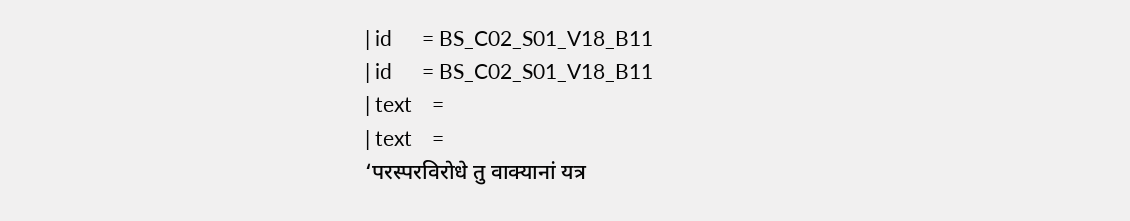| id      = BS_C02_S01_V18_B11
| id      = BS_C02_S01_V18_B11
| text    =
| text    =
‘परस्परविरोधे तु वाक्यानां यत्र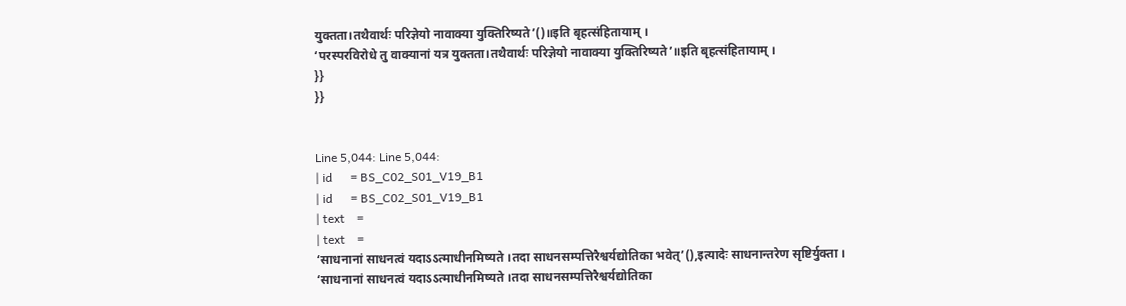युक्तता।तथैवार्थः परिज्ञेयो नावाक्या युक्तिरिष्यते’()॥इति बृहत्संहितायाम् ।
‘परस्परविरोधे तु वाक्यानां यत्र युक्तता।तथैवार्थः परिज्ञेयो नावाक्या युक्तिरिष्यते’॥इति बृहत्संहितायाम् ।
}}
}}


Line 5,044: Line 5,044:
| id      = BS_C02_S01_V19_B1
| id      = BS_C02_S01_V19_B1
| text    =
| text    =
‘साधनानां साधनत्वं यदाऽऽत्माधीनमिष्यते ।तदा साधनसम्पत्तिरैश्वर्यद्योतिका भवेत्’(),इत्यादेः साधनान्तरेण सृष्टिर्युक्ता ।
‘साधनानां साधनत्वं यदाऽऽत्माधीनमिष्यते ।तदा साधनसम्पत्तिरैश्वर्यद्योतिका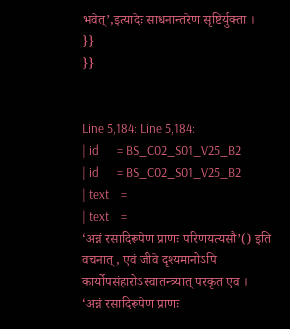भवेत्’,इत्यादेः साधनान्तरेण सृष्टिर्युक्ता ।
}}
}}


Line 5,184: Line 5,184:
| id      = BS_C02_S01_V25_B2
| id      = BS_C02_S01_V25_B2
| text    =
| text    =
‘अन्नं रसादिरूपेण प्राणः परिणयत्यसौ’() इति वचनात्, एवं जीवे दृश्यमानोऽपि कार्योपसंहारोऽस्वातन्त्र्यात् परकृत एव ।
‘अन्नं रसादिरूपेण प्राणः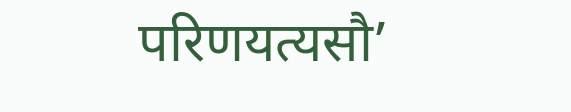परिणयत्यसौ’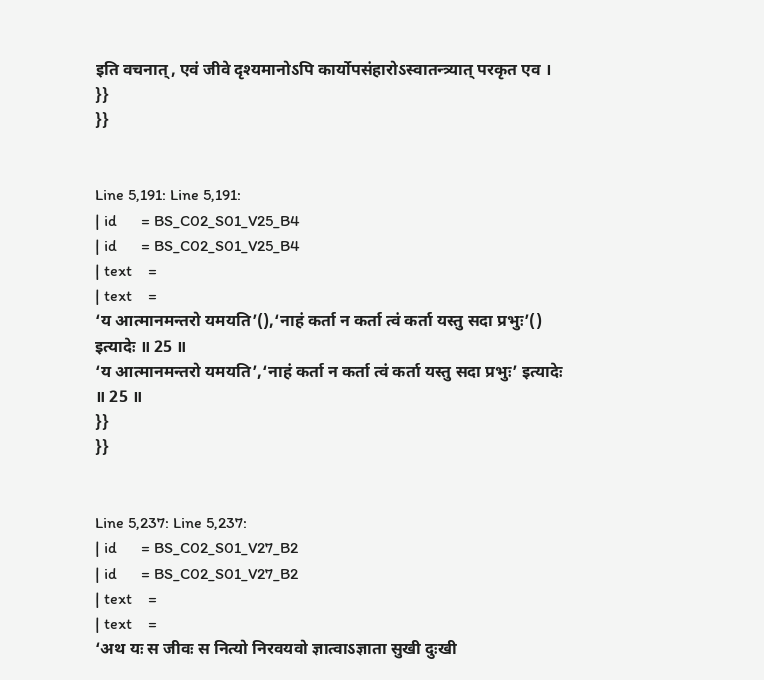इति वचनात्, एवं जीवे दृश्यमानोऽपि कार्योपसंहारोऽस्वातन्त्र्यात् परकृत एव ।
}}
}}


Line 5,191: Line 5,191:
| id      = BS_C02_S01_V25_B4
| id      = BS_C02_S01_V25_B4
| text    =
| text    =
‘य आत्मानमन्तरो यमयति’(),‘नाहं कर्ता न कर्ता त्वं कर्ता यस्तु सदा प्रभुः’() इत्यादेः ॥ 25 ॥
‘य आत्मानमन्तरो यमयति’,‘नाहं कर्ता न कर्ता त्वं कर्ता यस्तु सदा प्रभुः’ इत्यादेः ॥ 25 ॥
}}
}}


Line 5,237: Line 5,237:
| id      = BS_C02_S01_V27_B2
| id      = BS_C02_S01_V27_B2
| text    =
| text    =
‘अथ यः स जीवः स नित्यो निरवयवो ज्ञात्वाऽज्ञाता सुखी दुःखी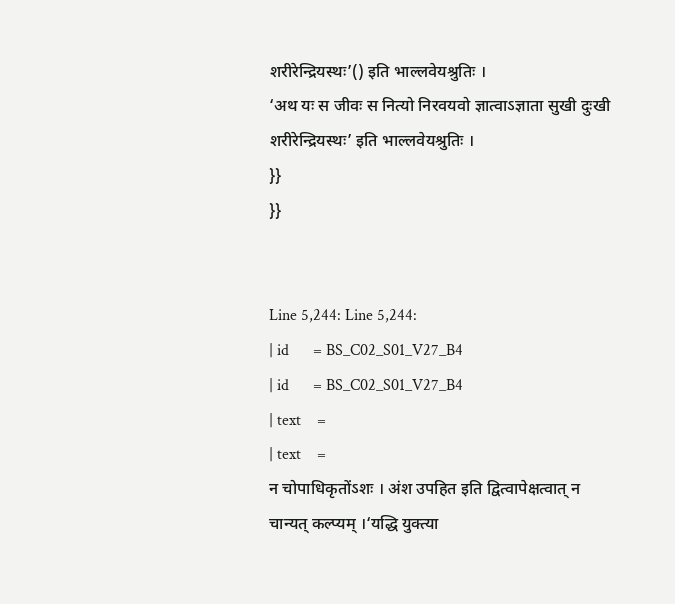शरीरेन्द्रियस्थः’() इति भाल्लवेयश्रुतिः ।
‘अथ यः स जीवः स नित्यो निरवयवो ज्ञात्वाऽज्ञाता सुखी दुःखी शरीरेन्द्रियस्थः’ इति भाल्लवेयश्रुतिः ।
}}
}}


Line 5,244: Line 5,244:
| id      = BS_C02_S01_V27_B4
| id      = BS_C02_S01_V27_B4
| text    =
| text    =
न चोपाधिकृतोंऽशः । अंश उपहित इति द्वित्वापेक्षत्वात् न चान्यत् कल्प्यम् ।‘यद्धि युक्त्या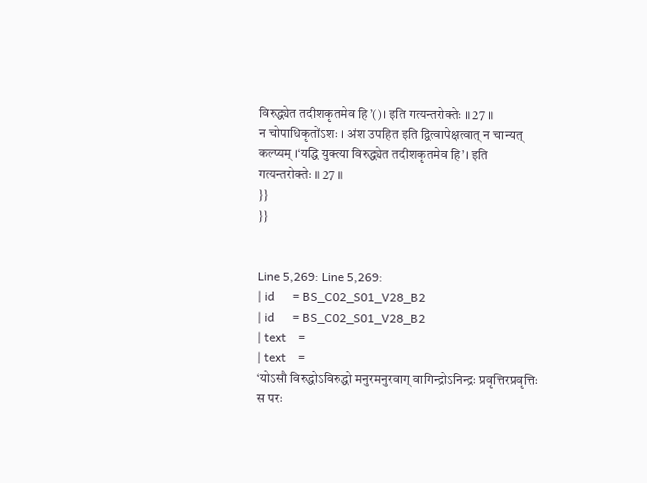विरुद्ध्येत तदीशकृतमेव हि’()। इति गत्यन्तरोक्तेः ॥ 27 ॥
न चोपाधिकृतोंऽशः । अंश उपहित इति द्वित्वापेक्षत्वात् न चान्यत् कल्प्यम् ।‘यद्धि युक्त्या विरुद्ध्येत तदीशकृतमेव हि’। इति गत्यन्तरोक्तेः ॥ 27 ॥
}}
}}


Line 5,269: Line 5,269:
| id      = BS_C02_S01_V28_B2
| id      = BS_C02_S01_V28_B2
| text    =
| text    =
‘योऽसौ विरुद्धोऽविरुद्धो मनुरमनुरवाग् वागिन्द्रोऽनिन्द्रः प्रवृत्तिरप्रवृत्तिः स परः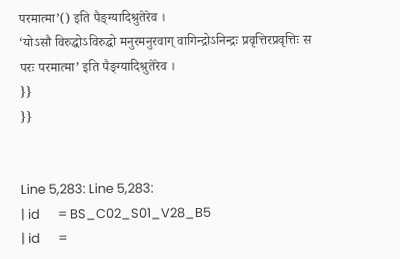परमात्मा’() इति पैङ्ग्यादिश्रुतेरेव ।
‘योऽसौ विरुद्धोऽविरुद्धो मनुरमनुरवाग् वागिन्द्रोऽनिन्द्रः प्रवृत्तिरप्रवृत्तिः स परः परमात्मा’ इति पैङ्ग्यादिश्रुतेरेव ।
}}
}}


Line 5,283: Line 5,283:
| id      = BS_C02_S01_V28_B5
| id      =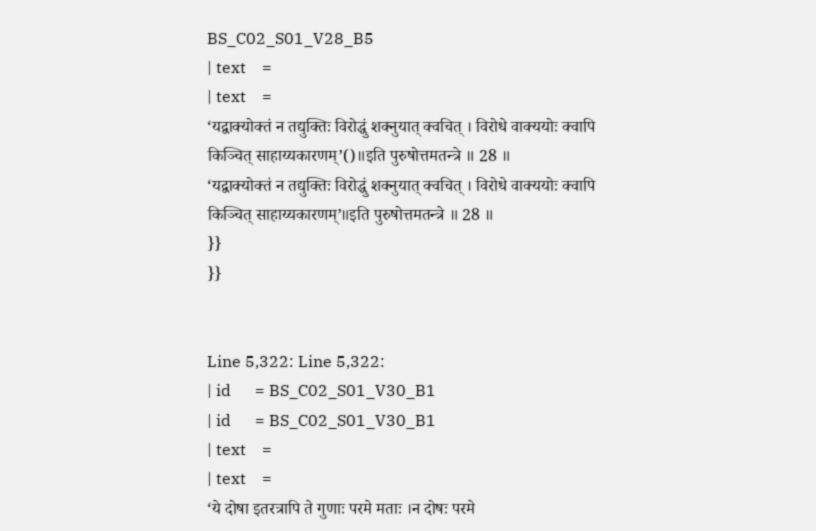BS_C02_S01_V28_B5
| text    =
| text    =
‘यद्वाक्योक्तं न तद्युक्तिः विरोद्धुं शक्नुयात् क्वचित् । विरोधे वाक्ययोः क्वापि किञ्चित् साहाय्यकारणम्’()॥इति पुरुषोत्तमतन्त्रे ॥ 28 ॥
‘यद्वाक्योक्तं न तद्युक्तिः विरोद्धुं शक्नुयात् क्वचित् । विरोधे वाक्ययोः क्वापि किञ्चित् साहाय्यकारणम्’॥इति पुरुषोत्तमतन्त्रे ॥ 28 ॥
}}
}}


Line 5,322: Line 5,322:
| id      = BS_C02_S01_V30_B1
| id      = BS_C02_S01_V30_B1
| text    =
| text    =
‘ये दोषा इतरत्रापि ते गुणाः परमे मताः ।न दोषः परमे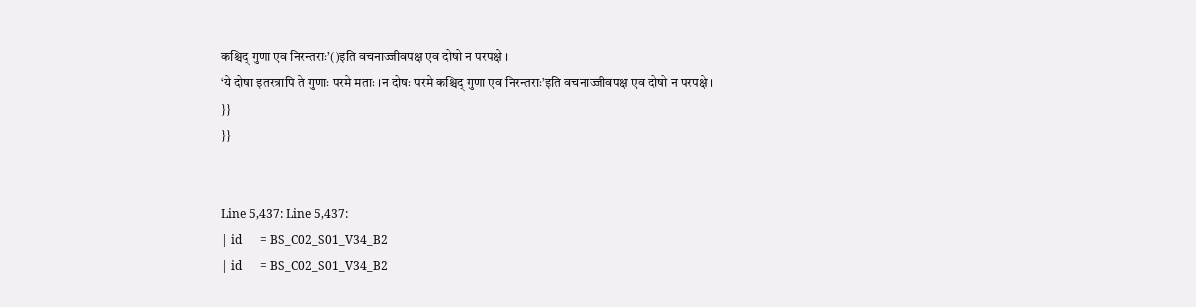कश्चिद् गुणा एव निरन्तराः’()इति वचनाज्जीवपक्ष एव दोषो न परपक्षे ।
‘ये दोषा इतरत्रापि ते गुणाः परमे मताः ।न दोषः परमे कश्चिद् गुणा एव निरन्तराः’इति वचनाज्जीवपक्ष एव दोषो न परपक्षे ।
}}
}}


Line 5,437: Line 5,437:
| id      = BS_C02_S01_V34_B2
| id      = BS_C02_S01_V34_B2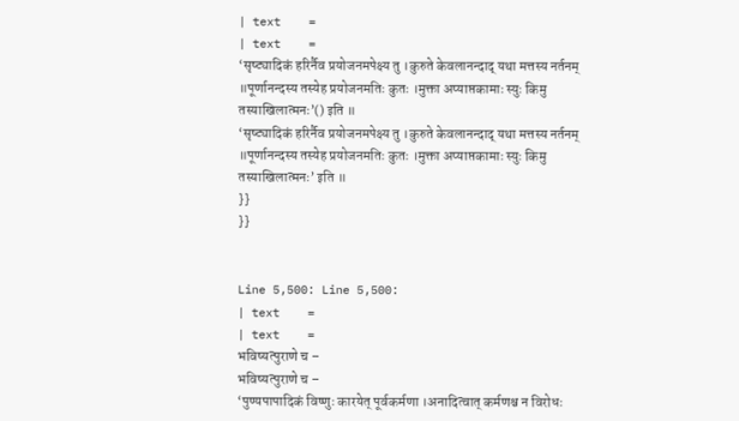| text    =
| text    =
‘सृष्ट्यादिकं हरिर्नैव प्रयोजनमपेक्ष्य तु ।कुरुते केवलानन्दाद् यथा मत्तस्य नर्तनम् ॥पूर्णानन्दस्य तस्येह प्रयोजनमतिः कुतः ।मुक्ता अप्याप्तकामाः स्युः किमु तस्याखिलात्मनः’() इति ॥
‘सृष्ट्यादिकं हरिर्नैव प्रयोजनमपेक्ष्य तु ।कुरुते केवलानन्दाद् यथा मत्तस्य नर्तनम् ॥पूर्णानन्दस्य तस्येह प्रयोजनमतिः कुतः ।मुक्ता अप्याप्तकामाः स्युः किमु तस्याखिलात्मनः’ इति ॥
}}
}}


Line 5,500: Line 5,500:
| text    =
| text    =
भविष्यत्पुराणे च –
भविष्यत्पुराणे च –
‘पुण्यपापादिकं विष्णुः कारयेत् पूर्वकर्मणा ।अनादित्वात् कर्मणश्च न विरोधः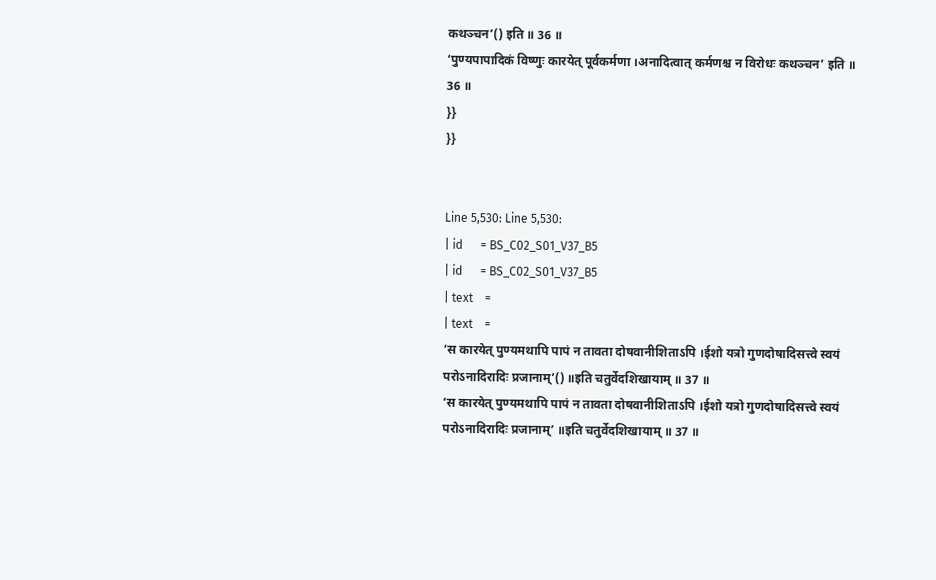कथञ्चन’() इति ॥ 36 ॥
‘पुण्यपापादिकं विष्णुः कारयेत् पूर्वकर्मणा ।अनादित्वात् कर्मणश्च न विरोधः कथञ्चन’ इति ॥ 36 ॥
}}
}}


Line 5,530: Line 5,530:
| id      = BS_C02_S01_V37_B5
| id      = BS_C02_S01_V37_B5
| text    =
| text    =
‘स कारयेत् पुण्यमथापि पापं न तावता दोषवानीशिताऽपि ।ईशो यत्रो गुणदोषादिसत्त्वे स्वयं परोऽनादिरादिः प्रजानाम्’() ॥इति चतुर्वेदशिखायाम् ॥ 37 ॥
‘स कारयेत् पुण्यमथापि पापं न तावता दोषवानीशिताऽपि ।ईशो यत्रो गुणदोषादिसत्त्वे स्वयं परोऽनादिरादिः प्रजानाम्’ ॥इति चतुर्वेदशिखायाम् ॥ 37 ॥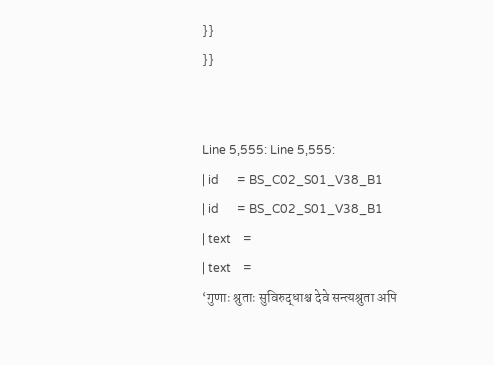}}
}}


Line 5,555: Line 5,555:
| id      = BS_C02_S01_V38_B1
| id      = BS_C02_S01_V38_B1
| text    =
| text    =
‘गुणाः श्रुताः सुविरुद्धाश्च देवे सन्त्यश्रुता अपि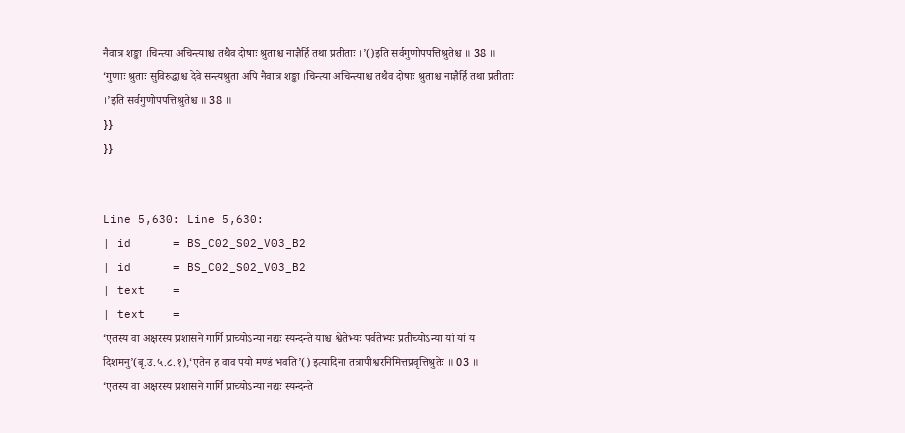नैवात्र शङ्का ।चिन्त्या अचिन्त्याश्च तथैव दोषाः श्रुताश्च नाज्ञैर्हि तथा प्रतीताः ।’()इति सर्वगुणोपपत्तिश्रुतेश्च ॥ 38 ॥
‘गुणाः श्रुताः सुविरुद्धाश्च देवे सन्त्यश्रुता अपि नैवात्र शङ्का ।चिन्त्या अचिन्त्याश्च तथैव दोषाः श्रुताश्च नाज्ञैर्हि तथा प्रतीताः ।’इति सर्वगुणोपपत्तिश्रुतेश्च ॥ 38 ॥
}}
}}


Line 5,630: Line 5,630:
| id      = BS_C02_S02_V03_B2
| id      = BS_C02_S02_V03_B2
| text    =
| text    =
‘एतस्य वा अक्षरस्य प्रशासने गार्गि प्राच्योऽन्या नद्यः स्यन्दन्ते याश्च श्वेतेभ्यः पर्वतेभ्यः प्रतीच्योऽन्या यां यां य दिशमनु’(बृ.उ.५.८.१),‘एतेन ह वाव पयो मण्डं भवति’() इत्यादिना तत्रापीश्वरनिमित्तप्रवृत्तिश्रुतेः ॥ 03 ॥
‘एतस्य वा अक्षरस्य प्रशासने गार्गि प्राच्योऽन्या नद्यः स्यन्दन्ते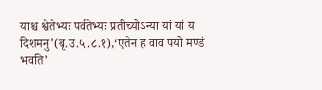याश्च श्वेतेभ्यः पर्वतेभ्यः प्रतीच्योऽन्या यां यां य दिशमनु’(बृ.उ.५.८.१),‘एतेन ह वाव पयो मण्डं भवति’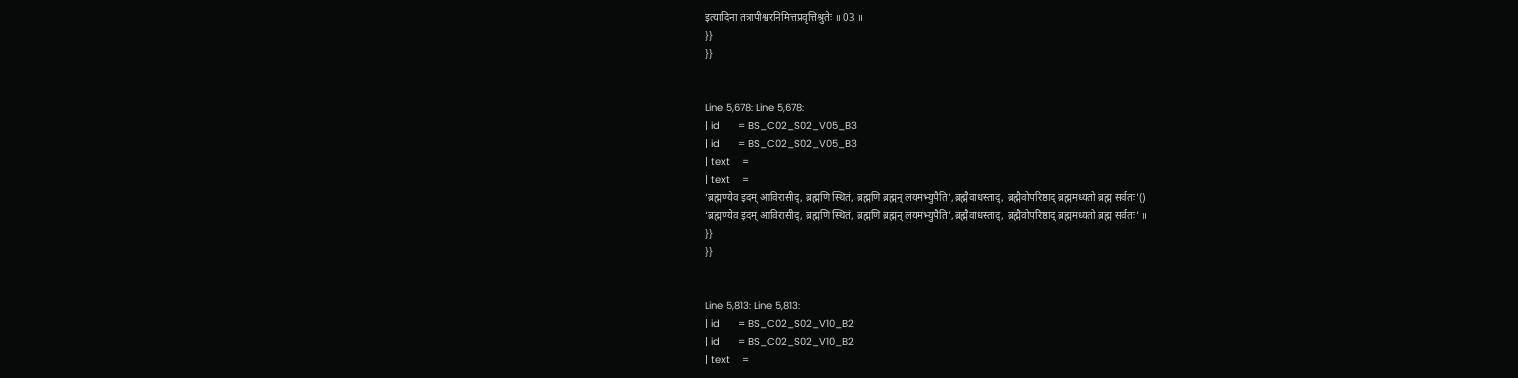इत्यादिना तत्रापीश्वरनिमित्तप्रवृत्तिश्रुतेः ॥ 03 ॥
}}
}}


Line 5,678: Line 5,678:
| id      = BS_C02_S02_V05_B3
| id      = BS_C02_S02_V05_B3
| text    =
| text    =
‘ब्रह्मण्येव इदम् आविरासीद्, ब्रह्मणि स्थितं, ब्रह्मणि ब्रह्मन् लयमभ्युपैति’,ब्रह्मैवाधस्ताद्, ब्रह्मैवोपरिष्ठाद् ब्रह्ममध्यतो ब्रह्म सर्वतः’()
‘ब्रह्मण्येव इदम् आविरासीद्, ब्रह्मणि स्थितं, ब्रह्मणि ब्रह्मन् लयमभ्युपैति’,ब्रह्मैवाधस्ताद्, ब्रह्मैवोपरिष्ठाद् ब्रह्ममध्यतो ब्रह्म सर्वतः’ ॥
}}
}}


Line 5,813: Line 5,813:
| id      = BS_C02_S02_V10_B2
| id      = BS_C02_S02_V10_B2
| text    =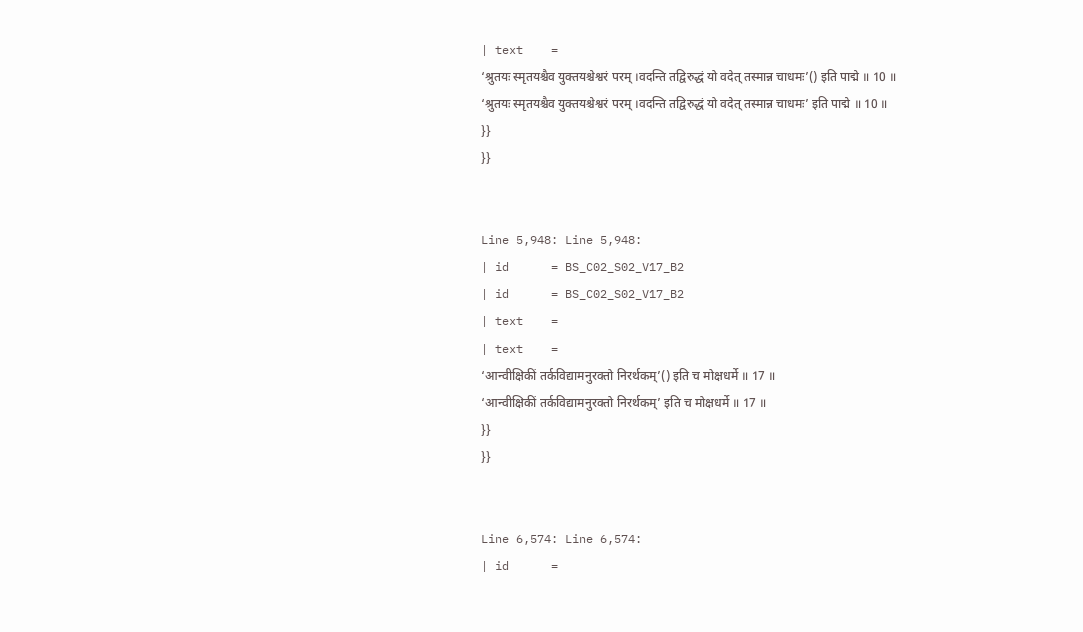| text    =
‘श्रुतयः स्मृतयश्चैव युक्तयश्चेश्वरं परम् ।वदन्ति तद्विरुद्धं यो वदेत् तस्मान्न चाधमः’() इति पाद्मे ॥ 10 ॥
‘श्रुतयः स्मृतयश्चैव युक्तयश्चेश्वरं परम् ।वदन्ति तद्विरुद्धं यो वदेत् तस्मान्न चाधमः’ इति पाद्मे ॥ 10 ॥
}}
}}


Line 5,948: Line 5,948:
| id      = BS_C02_S02_V17_B2
| id      = BS_C02_S02_V17_B2
| text    =
| text    =
‘आन्वीक्षिकीं तर्कविद्यामनुरक्तो निरर्थकम्’() इति च मोक्षधर्मे ॥ 17 ॥
‘आन्वीक्षिकीं तर्कविद्यामनुरक्तो निरर्थकम्’ इति च मोक्षधर्मे ॥ 17 ॥
}}
}}


Line 6,574: Line 6,574:
| id      =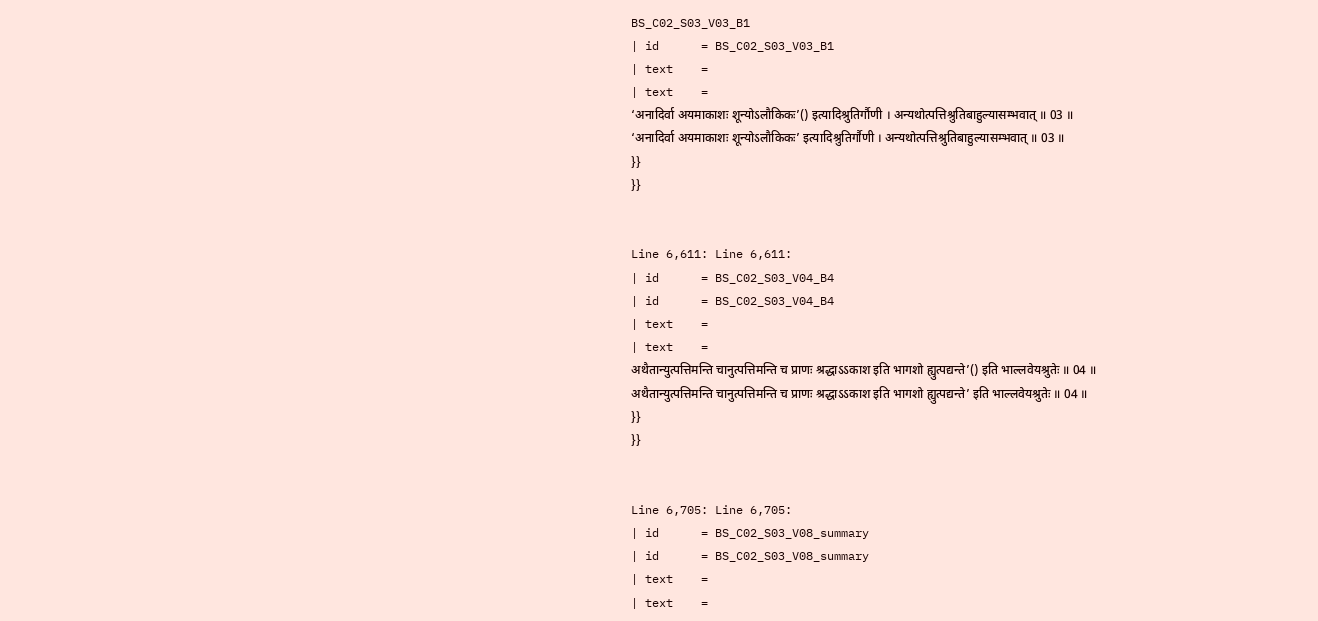BS_C02_S03_V03_B1
| id      = BS_C02_S03_V03_B1
| text    =
| text    =
‘अनादिर्वा अयमाकाशः शून्योऽलौकिकः’() इत्यादिश्रुतिर्गौणी । अन्यथोत्पत्तिश्रुतिबाहुल्यासम्भवात् ॥ 03 ॥
‘अनादिर्वा अयमाकाशः शून्योऽलौकिकः’ इत्यादिश्रुतिर्गौणी । अन्यथोत्पत्तिश्रुतिबाहुल्यासम्भवात् ॥ 03 ॥
}}
}}


Line 6,611: Line 6,611:
| id      = BS_C02_S03_V04_B4
| id      = BS_C02_S03_V04_B4
| text    =
| text    =
अथैतान्युत्पत्तिमन्ति चानुत्पत्तिमन्ति च प्राणः श्रद्धाऽऽकाश इति भागशो ह्युत्पद्यन्ते’() इति भाल्लवेयश्रुतेः ॥ 04 ॥
अथैतान्युत्पत्तिमन्ति चानुत्पत्तिमन्ति च प्राणः श्रद्धाऽऽकाश इति भागशो ह्युत्पद्यन्ते’ इति भाल्लवेयश्रुतेः ॥ 04 ॥
}}
}}


Line 6,705: Line 6,705:
| id      = BS_C02_S03_V08_summary
| id      = BS_C02_S03_V08_summary
| text    =
| text    =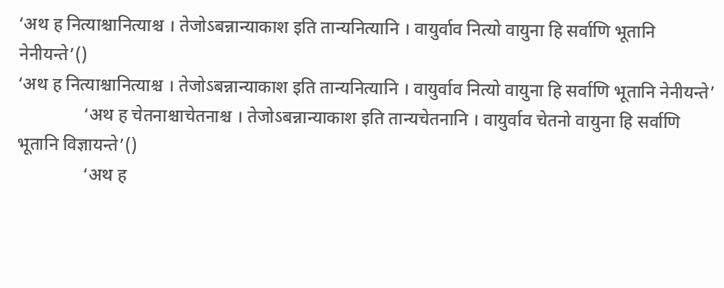‘अथ ह नित्याश्चानित्याश्च । तेजोऽबन्नान्याकाश इति तान्यनित्यानि । वायुर्वाव नित्यो वायुना हि सर्वाणि भूतानि नेनीयन्ते’()
‘अथ ह नित्याश्चानित्याश्च । तेजोऽबन्नान्याकाश इति तान्यनित्यानि । वायुर्वाव नित्यो वायुना हि सर्वाणि भूतानि नेनीयन्ते’
               ‘अथ ह चेतनाश्चाचेतनाश्च । तेजोऽबन्नान्याकाश इति तान्यचेतनानि । वायुर्वाव चेतनो वायुना हि सर्वाणि भूतानि विज्ञायन्ते’()
               ‘अथ ह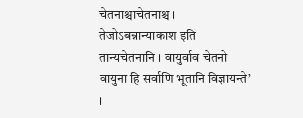चेतनाश्चाचेतनाश्च । तेजोऽबन्नान्याकाश इति तान्यचेतनानि । वायुर्वाव चेतनो वायुना हि सर्वाणि भूतानि विज्ञायन्ते’ ।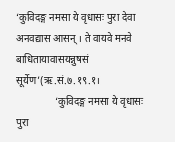‘कुविदङ्ग नमसा ये वृधासः पुरा देवा अनवद्यास आसन् । ते वायवे मनवे बाधितायावासयन्नुषसं सूर्येण’(ऋ.सं.७.१९.१।
               ‘कुविदङ्ग नमसा ये वृधासः पुरा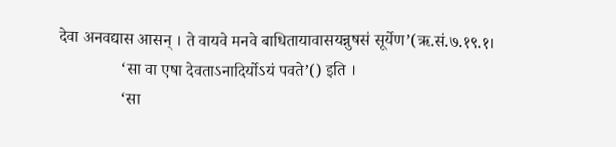देवा अनवद्यास आसन् । ते वायवे मनवे बाधितायावासयन्नुषसं सूर्येण’(ऋ.सं.७.१९.१।
               ‘सा वा एषा देवताऽनादिर्योऽयं पवते’() इति ।
               ‘सा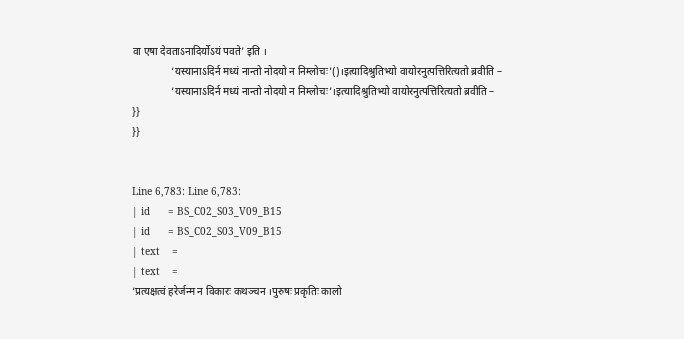वा एषा देवताऽनादिर्योऽयं पवते’ इति ।
               ‘यस्यानाऽदिर्न मध्यं नान्तो नोदयो न निम्लोचः’()।इत्यादिश्रुतिभ्यो वायोरनुत्पत्तिरित्यतो ब्रवीति –
               ‘यस्यानाऽदिर्न मध्यं नान्तो नोदयो न निम्लोचः’।इत्यादिश्रुतिभ्यो वायोरनुत्पत्तिरित्यतो ब्रवीति –
}}
}}


Line 6,783: Line 6,783:
| id      = BS_C02_S03_V09_B15
| id      = BS_C02_S03_V09_B15
| text    =
| text    =
‘प्रत्यक्षत्वं हरेर्जन्म न विकारः कथञ्चन ।पुरुषः प्रकृतिः कालो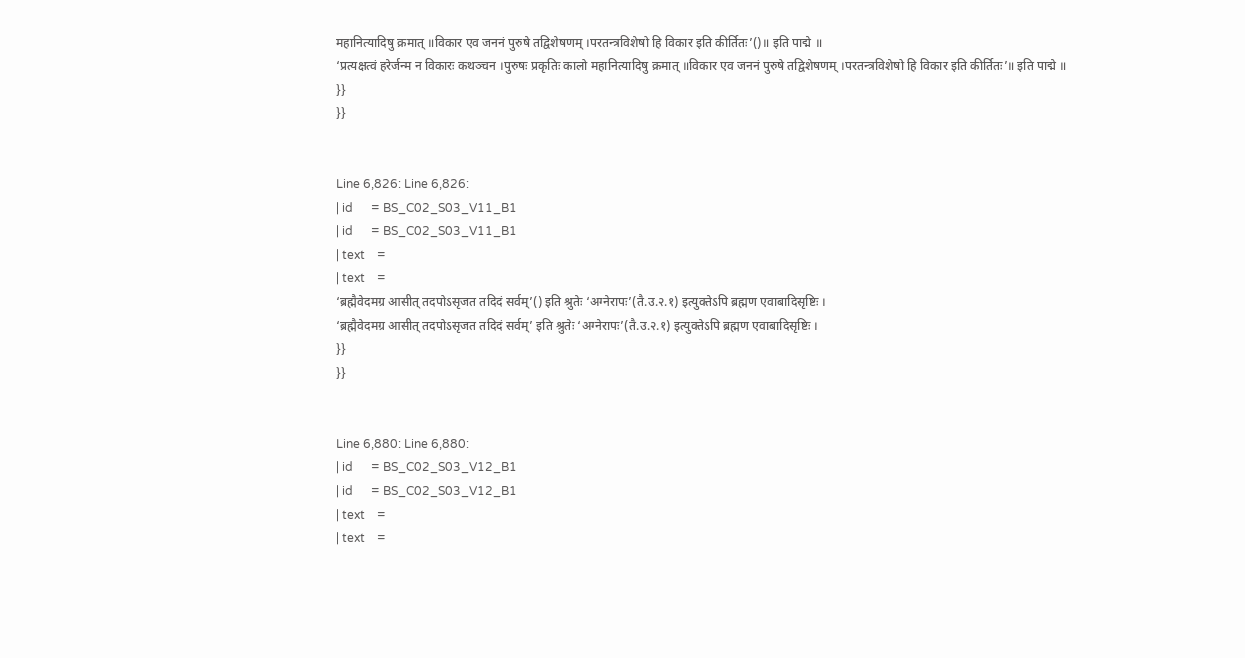महानित्यादिषु क्रमात् ॥विकार एव जननं पुरुषे तद्विशेषणम् ।परतन्त्रविशेषो हि विकार इति कीर्तितः’()॥ इति पाद्मे ॥
‘प्रत्यक्षत्वं हरेर्जन्म न विकारः कथञ्चन ।पुरुषः प्रकृतिः कालो महानित्यादिषु क्रमात् ॥विकार एव जननं पुरुषे तद्विशेषणम् ।परतन्त्रविशेषो हि विकार इति कीर्तितः’॥ इति पाद्मे ॥
}}
}}


Line 6,826: Line 6,826:
| id      = BS_C02_S03_V11_B1
| id      = BS_C02_S03_V11_B1
| text    =
| text    =
‘ब्रह्मैवेदमग्र आसीत् तदपोऽसृजत तदिदं सर्वम्’() इति श्रुतेः ‘अग्नेरापः’(तै.उ.२.१) इत्युक्तेऽपि ब्रह्मण एवाबादिसृष्टिः ।
‘ब्रह्मैवेदमग्र आसीत् तदपोऽसृजत तदिदं सर्वम्’ इति श्रुतेः ‘अग्नेरापः’(तै.उ.२.१) इत्युक्तेऽपि ब्रह्मण एवाबादिसृष्टिः ।
}}
}}


Line 6,880: Line 6,880:
| id      = BS_C02_S03_V12_B1
| id      = BS_C02_S03_V12_B1
| text    =
| text    =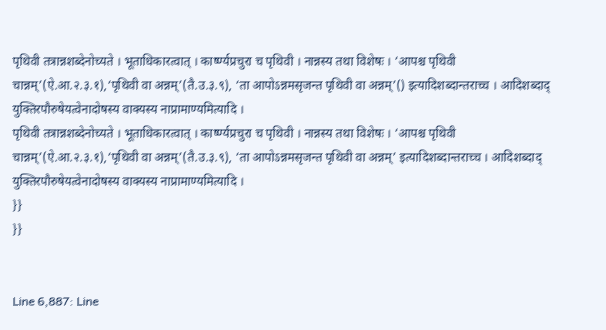पृथिवी तत्रान्नशब्देनोच्यते । भूताधिकारत्वात् । कार्ष्ण्यप्रचुरा च पृथिवी । नान्नस्य तथा विशेषः । ‘आपश्च पृथिवी चान्नम्’(ऐ.आ.२.३.१),‘पृथिवी वा अन्नम्’(तै.उ.३.९), ‘ता आपोऽन्नमसृजन्त पृथिवी वा अन्नम्’() इत्यादिशब्दान्तराच्च । आदिशब्दाद् युक्तिरपौरुषेयत्वेनादोषस्य वाक्यस्य नाप्रामाण्यमित्यादि ।
पृथिवी तत्रान्नशब्देनोच्यते । भूताधिकारत्वात् । कार्ष्ण्यप्रचुरा च पृथिवी । नान्नस्य तथा विशेषः । ‘आपश्च पृथिवी चान्नम्’(ऐ.आ.२.३.१),‘पृथिवी वा अन्नम्’(तै.उ.३.९), ‘ता आपोऽन्नमसृजन्त पृथिवी वा अन्नम्’ इत्यादिशब्दान्तराच्च । आदिशब्दाद् युक्तिरपौरुषेयत्वेनादोषस्य वाक्यस्य नाप्रामाण्यमित्यादि ।
}}
}}


Line 6,887: Line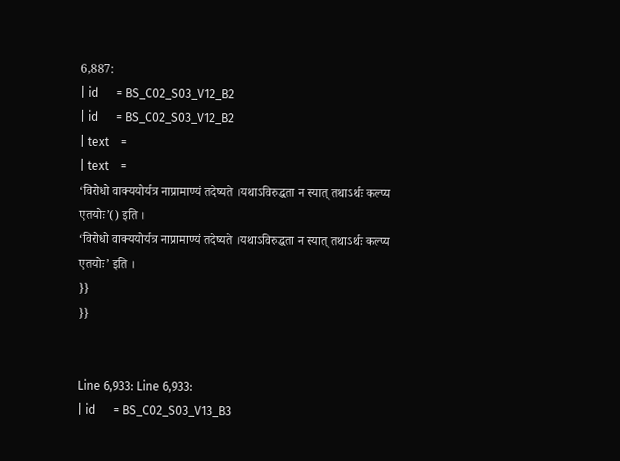6,887:
| id      = BS_C02_S03_V12_B2
| id      = BS_C02_S03_V12_B2
| text    =
| text    =
‘विरोधो वाक्ययोर्यत्र नाप्रामाण्यं तदेष्यते ।यथाऽविरुद्धता न स्यात् तथाऽर्थः कल्प्य एतयोः’() इति ।
‘विरोधो वाक्ययोर्यत्र नाप्रामाण्यं तदेष्यते ।यथाऽविरुद्धता न स्यात् तथाऽर्थः कल्प्य एतयोः’ इति ।
}}
}}


Line 6,933: Line 6,933:
| id      = BS_C02_S03_V13_B3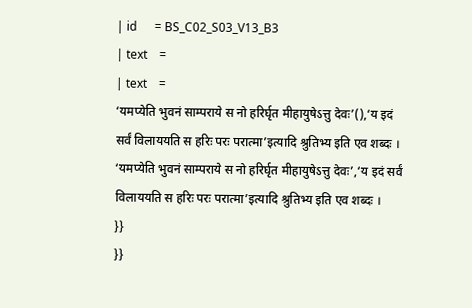| id      = BS_C02_S03_V13_B3
| text    =
| text    =
‘यमप्येति भुवनं साम्पराये स नो हरिर्घृत मीहायुषेऽत्तु देवः’(),‘य इदं सर्वं विलाययति स हरिः परः परात्मा’इत्यादि श्रुतिभ्य इति एव शब्दः ।
‘यमप्येति भुवनं साम्पराये स नो हरिर्घृत मीहायुषेऽत्तु देवः’,‘य इदं सर्वं विलाययति स हरिः परः परात्मा’इत्यादि श्रुतिभ्य इति एव शब्दः ।
}}
}}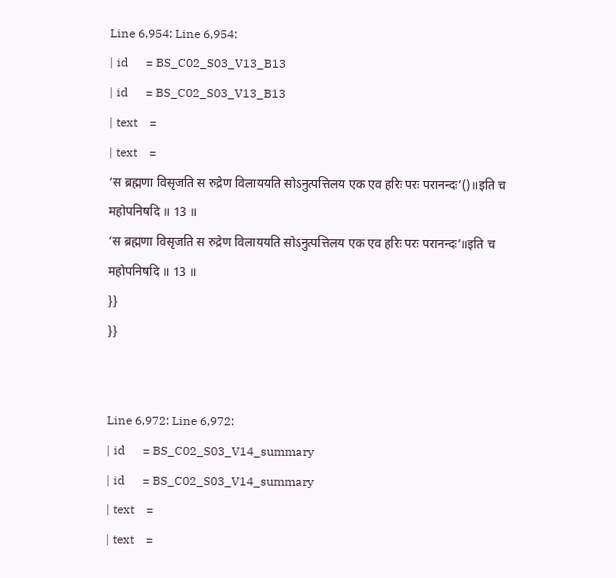Line 6,954: Line 6,954:
| id      = BS_C02_S03_V13_B13
| id      = BS_C02_S03_V13_B13
| text    =
| text    =
‘स ब्रह्मणा विसृजति स रुद्रेण विलाययति सोऽनुत्पत्तिलय एक एव हरिः परः परानन्दः’()॥इति च महोपनिषदि ॥ 13 ॥
‘स ब्रह्मणा विसृजति स रुद्रेण विलाययति सोऽनुत्पत्तिलय एक एव हरिः परः परानन्दः’॥इति च महोपनिषदि ॥ 13 ॥
}}
}}


Line 6,972: Line 6,972:
| id      = BS_C02_S03_V14_summary
| id      = BS_C02_S03_V14_summary
| text    =
| text    =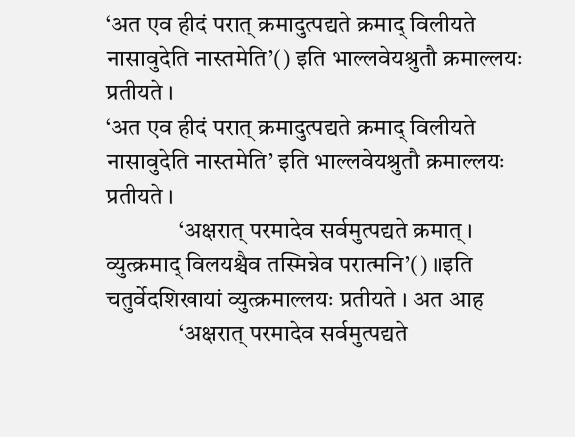‘अत एव हीदं परात् क्रमादुत्पद्यते क्रमाद् विलीयते नासावुदेति नास्तमेति’() इति भाल्लवेयश्रुतौ क्रमाल्लयः प्रतीयते ।
‘अत एव हीदं परात् क्रमादुत्पद्यते क्रमाद् विलीयते नासावुदेति नास्तमेति’ इति भाल्लवेयश्रुतौ क्रमाल्लयः प्रतीयते ।
               ‘अक्षरात् परमादेव सर्वमुत्पद्यते क्रमात् । व्युत्क्रमाद् विलयश्चैव तस्मिन्नेव परात्मनि’() ॥इति चतुर्वेदशिखायां व्युत्क्रमाल्लयः प्रतीयते । अत आह
               ‘अक्षरात् परमादेव सर्वमुत्पद्यते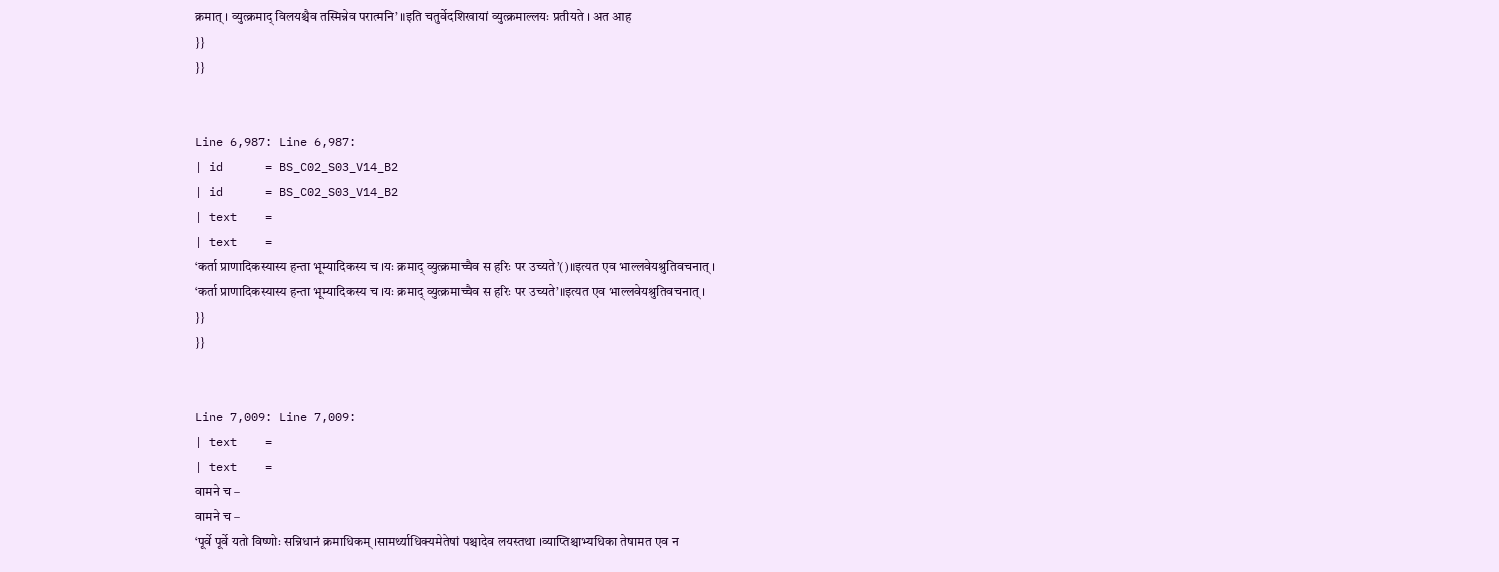क्रमात् । व्युत्क्रमाद् विलयश्चैव तस्मिन्नेव परात्मनि’ ॥इति चतुर्वेदशिखायां व्युत्क्रमाल्लयः प्रतीयते । अत आह
}}
}}


Line 6,987: Line 6,987:
| id      = BS_C02_S03_V14_B2
| id      = BS_C02_S03_V14_B2
| text    =
| text    =
‘कर्ता प्राणादिकस्यास्य हन्ता भूम्यादिकस्य च ।यः क्रमाद् व्युत्क्रमाच्चैव स हरिः पर उच्यते’()॥इत्यत एव भाल्लवेयश्रुतिवचनात् ।
‘कर्ता प्राणादिकस्यास्य हन्ता भूम्यादिकस्य च ।यः क्रमाद् व्युत्क्रमाच्चैव स हरिः पर उच्यते’॥इत्यत एव भाल्लवेयश्रुतिवचनात् ।
}}
}}


Line 7,009: Line 7,009:
| text    =
| text    =
वामने च –
वामने च –
‘पूर्वे पूर्वे यतो विष्णोः सन्निधानं क्रमाधिकम् ।सामर्थ्याधिक्यमेतेषां पश्चादेव लयस्तथा ।व्याप्तिश्चाभ्यधिका तेषामत एव न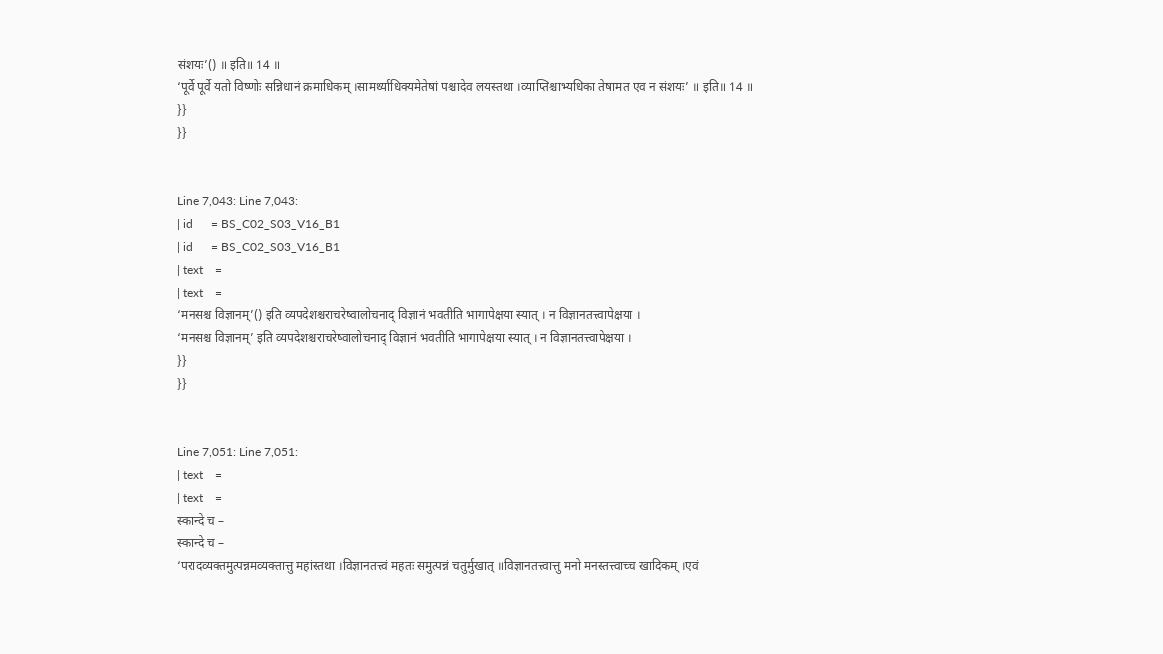संशयः’() ॥ इति॥ 14 ॥
‘पूर्वे पूर्वे यतो विष्णोः सन्निधानं क्रमाधिकम् ।सामर्थ्याधिक्यमेतेषां पश्चादेव लयस्तथा ।व्याप्तिश्चाभ्यधिका तेषामत एव न संशयः’ ॥ इति॥ 14 ॥
}}
}}


Line 7,043: Line 7,043:
| id      = BS_C02_S03_V16_B1
| id      = BS_C02_S03_V16_B1
| text    =
| text    =
‘मनसश्च विज्ञानम्’() इति व्यपदेशश्चराचरेष्वालोचनाद् विज्ञानं भवतीति भागापेक्षया स्यात् । न विज्ञानतत्त्वापेक्षया ।
‘मनसश्च विज्ञानम्’ इति व्यपदेशश्चराचरेष्वालोचनाद् विज्ञानं भवतीति भागापेक्षया स्यात् । न विज्ञानतत्त्वापेक्षया ।
}}
}}


Line 7,051: Line 7,051:
| text    =
| text    =
स्कान्दे च –
स्कान्दे च –
‘परादव्यक्तमुत्पन्नमव्यक्तात्तु महांस्तथा ।विज्ञानतत्त्वं महतः समुत्पन्नं चतुर्मुखात् ॥विज्ञानतत्त्वात्तु मनो मनस्तत्त्वाच्च खादिकम् ।एवं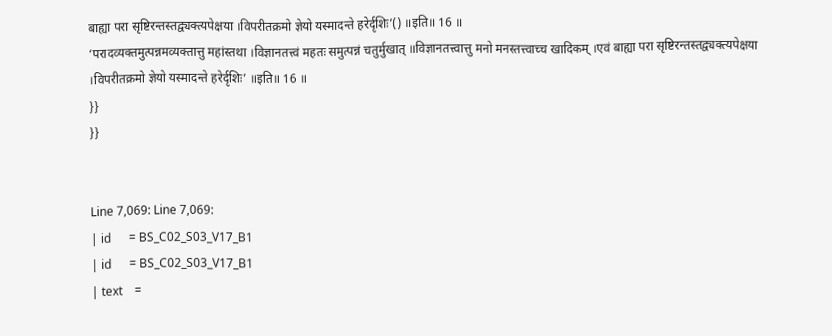बाह्या परा सृष्टिरन्तस्तद्व्यक्त्यपेक्षया ।विपरीतक्रमो ज्ञेयो यस्मादन्ते हरेर्दृशिः’() ॥इति॥ 16 ॥
‘परादव्यक्तमुत्पन्नमव्यक्तात्तु महांस्तथा ।विज्ञानतत्त्वं महतः समुत्पन्नं चतुर्मुखात् ॥विज्ञानतत्त्वात्तु मनो मनस्तत्त्वाच्च खादिकम् ।एवं बाह्या परा सृष्टिरन्तस्तद्व्यक्त्यपेक्षया ।विपरीतक्रमो ज्ञेयो यस्मादन्ते हरेर्दृशिः’ ॥इति॥ 16 ॥
}}
}}


Line 7,069: Line 7,069:
| id      = BS_C02_S03_V17_B1
| id      = BS_C02_S03_V17_B1
| text    =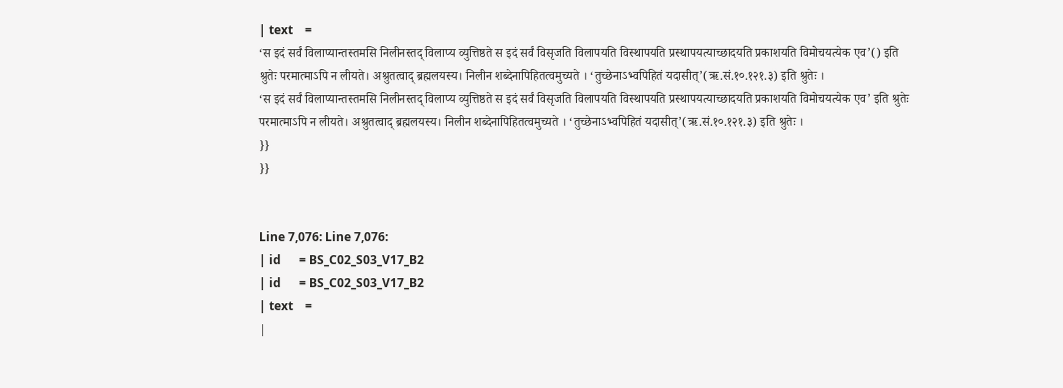| text    =
‘स इदं सर्वं विलाप्यान्तस्तमसि निलीनस्तद् विलाप्य व्युत्तिष्ठते स इदं सर्वं विसृजति विलापयति विस्थापयति प्रस्थापयत्याच्छादयति प्रकाशयति विमोचयत्येक एव’() इति श्रुतेः परमात्माऽपि न लीयते। अश्रुतत्वाद् ब्रह्मलयस्य। निलीन शब्देनापिहितत्वमुच्यते । ‘तुच्छेनाऽभ्वपिहितं यदासीत्’(ऋ.सं.१०.१२१.३) इति श्रुतेः ।
‘स इदं सर्वं विलाप्यान्तस्तमसि निलीनस्तद् विलाप्य व्युत्तिष्ठते स इदं सर्वं विसृजति विलापयति विस्थापयति प्रस्थापयत्याच्छादयति प्रकाशयति विमोचयत्येक एव’ इति श्रुतेः परमात्माऽपि न लीयते। अश्रुतत्वाद् ब्रह्मलयस्य। निलीन शब्देनापिहितत्वमुच्यते । ‘तुच्छेनाऽभ्वपिहितं यदासीत्’(ऋ.सं.१०.१२१.३) इति श्रुतेः ।
}}
}}


Line 7,076: Line 7,076:
| id      = BS_C02_S03_V17_B2
| id      = BS_C02_S03_V17_B2
| text    =
|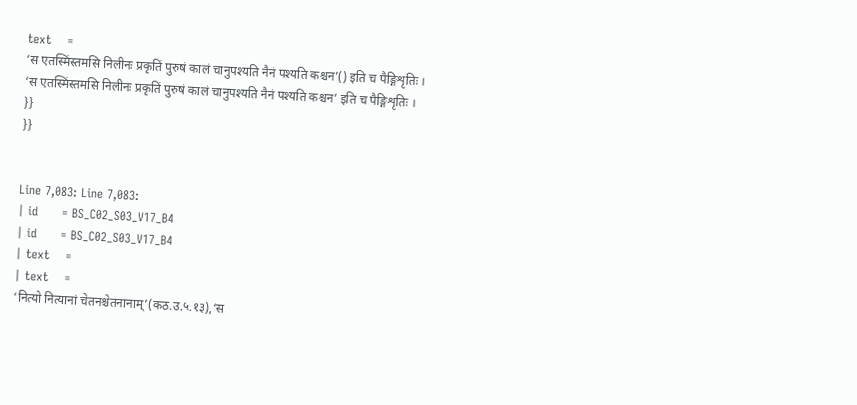text    =
‘स एतस्मिंस्तमसि निलीनः प्रकृतिं पुरुषं कालं चानुपश्यति नैनं पश्यति कश्चन’() इति च पैङ्गिशृतिः ।
‘स एतस्मिंस्तमसि निलीनः प्रकृतिं पुरुषं कालं चानुपश्यति नैनं पश्यति कश्चन’ इति च पैङ्गिशृतिः ।
}}
}}


Line 7,083: Line 7,083:
| id      = BS_C02_S03_V17_B4
| id      = BS_C02_S03_V17_B4
| text    =
| text    =
‘नित्यो नित्यानां चेतनश्चेतनानाम्’(कठ.उ.५.१३),‘स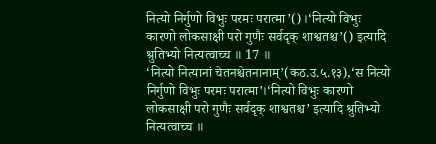नित्यो निर्गुणो विभुः परमः परात्मा’()।‘नित्यो विभुः कारणो लोकसाक्षी परो गुणैः सर्वदृक् शाश्वतश्च’() इत्यादि श्रुतिभ्यो नित्यत्वाच्च ॥ 17 ॥
‘नित्यो नित्यानां चेतनश्चेतनानाम्’(कठ.उ.५.१३),‘स नित्यो निर्गुणो विभुः परमः परात्मा’।‘नित्यो विभुः कारणो लोकसाक्षी परो गुणैः सर्वदृक् शाश्वतश्च’ इत्यादि श्रुतिभ्यो नित्यत्वाच्च ॥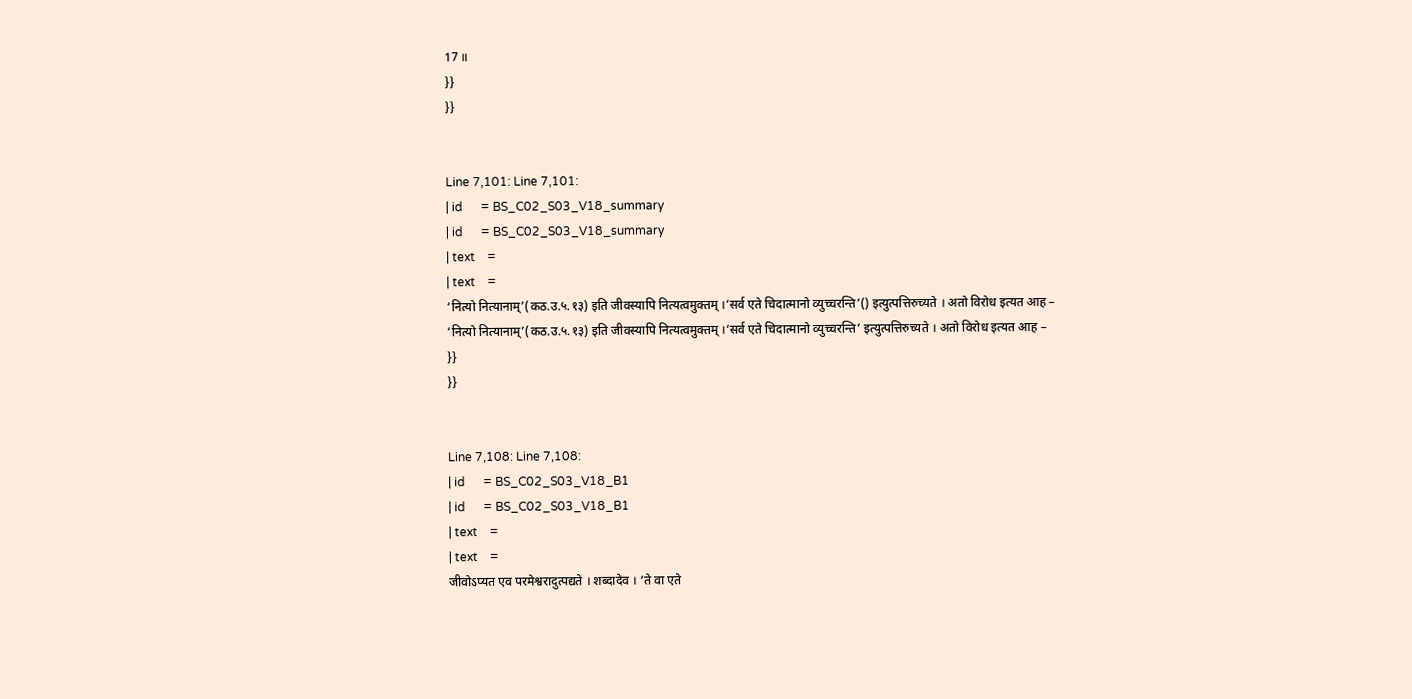17 ॥
}}
}}


Line 7,101: Line 7,101:
| id      = BS_C02_S03_V18_summary
| id      = BS_C02_S03_V18_summary
| text    =
| text    =
‘नित्यो नित्यानाम्’(कठ.उ.५.१३) इति जीवस्यापि नित्यत्वमुक्तम् ।‘सर्व एते चिदात्मानो व्युच्चरन्ति’() इत्युत्पत्तिरुच्यते । अतो विरोध इत्यत आह –
‘नित्यो नित्यानाम्’(कठ.उ.५.१३) इति जीवस्यापि नित्यत्वमुक्तम् ।‘सर्व एते चिदात्मानो व्युच्चरन्ति’ इत्युत्पत्तिरुच्यते । अतो विरोध इत्यत आह –
}}
}}


Line 7,108: Line 7,108:
| id      = BS_C02_S03_V18_B1
| id      = BS_C02_S03_V18_B1
| text    =
| text    =
जीवोऽप्यत एव परमेश्वरादुत्पद्यते । शब्दादेव । ‘ते वा एते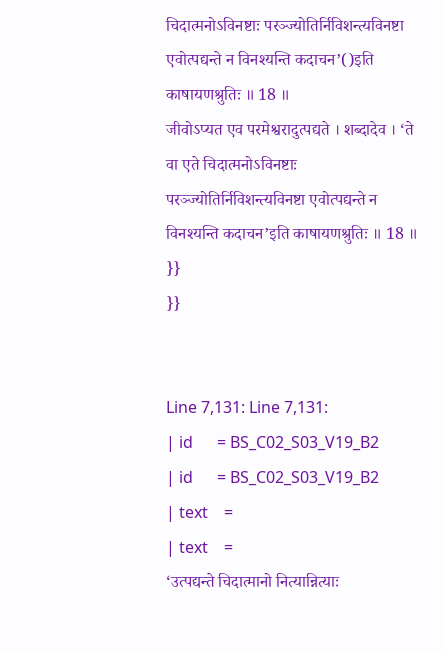चिदात्मनोऽविनष्टाः परञ्ज्योतिर्निविशन्त्यविनष्टा एवोत्पद्यन्ते न विनश्यन्ति कदाचन’()इति काषायणश्रुतिः ॥ 18 ॥
जीवोऽप्यत एव परमेश्वरादुत्पद्यते । शब्दादेव । ‘ते वा एते चिदात्मनोऽविनष्टाः परञ्ज्योतिर्निविशन्त्यविनष्टा एवोत्पद्यन्ते न विनश्यन्ति कदाचन’इति काषायणश्रुतिः ॥ 18 ॥
}}
}}


Line 7,131: Line 7,131:
| id      = BS_C02_S03_V19_B2
| id      = BS_C02_S03_V19_B2
| text    =
| text    =
‘उत्पद्यन्ते चिदात्मानो नित्यान्नित्याः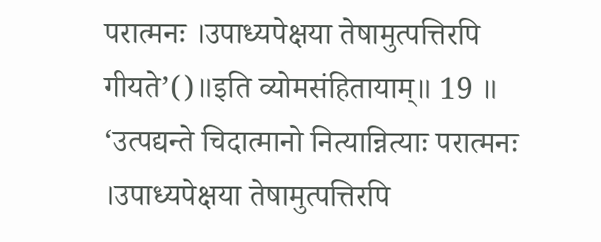परात्मनः ।उपाध्यपेक्षया तेषामुत्पत्तिरपि गीयते’()॥इति व्योमसंहितायाम्॥ 19 ॥
‘उत्पद्यन्ते चिदात्मानो नित्यान्नित्याः परात्मनः ।उपाध्यपेक्षया तेषामुत्पत्तिरपि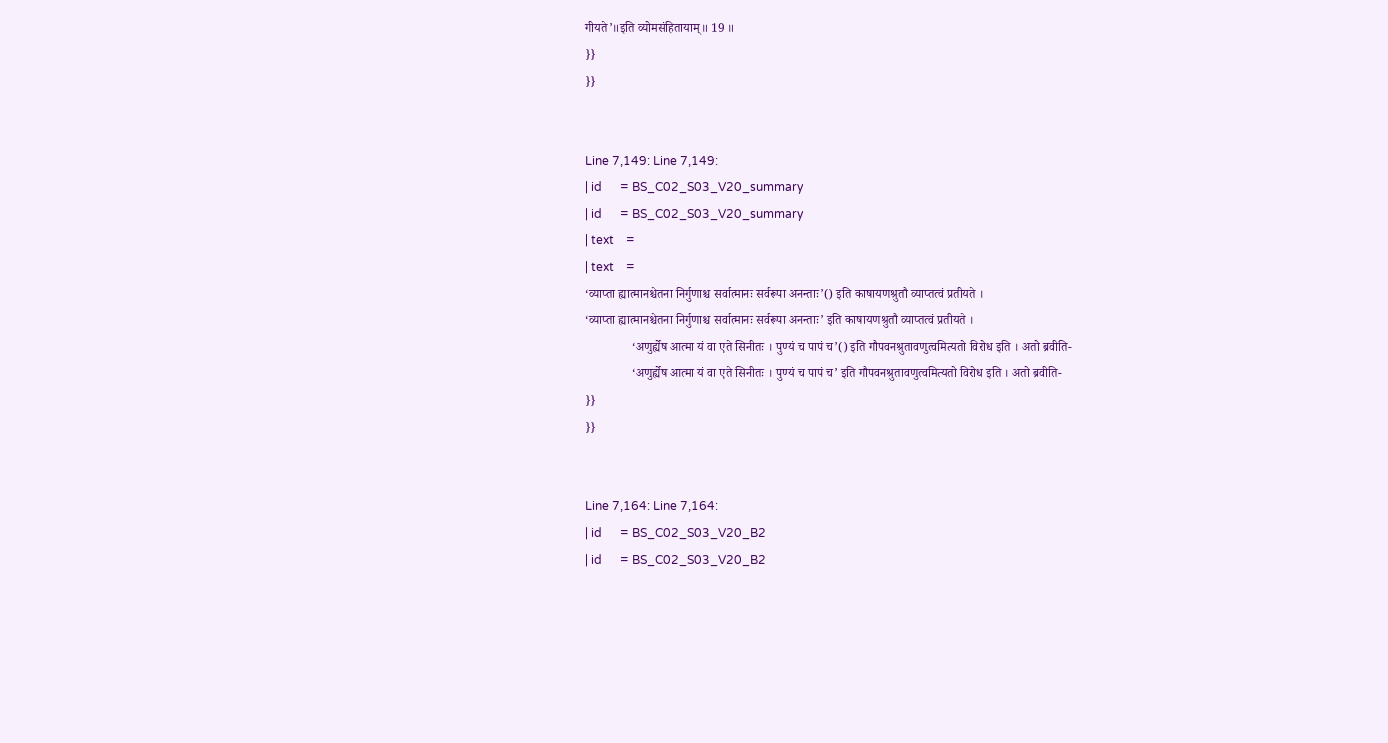गीयते’॥इति व्योमसंहितायाम्॥ 19 ॥
}}
}}


Line 7,149: Line 7,149:
| id      = BS_C02_S03_V20_summary
| id      = BS_C02_S03_V20_summary
| text    =
| text    =
‘व्याप्ता ह्यात्मानश्चेतना निर्गुणाश्च सर्वात्मानः सर्वरूपा अनन्ताः’() इति काषायणश्रुतौ व्याप्तत्वं प्रतीयते ।
‘व्याप्ता ह्यात्मानश्चेतना निर्गुणाश्च सर्वात्मानः सर्वरूपा अनन्ताः’ इति काषायणश्रुतौ व्याप्तत्वं प्रतीयते ।
               ‘अणुर्ह्येष आत्मा यं वा एते सिनीतः । पुण्यं च पापं च’() इति गौपवनश्रुतावणुत्वमित्यतो विरोध इति । अतो ब्रवीति-
               ‘अणुर्ह्येष आत्मा यं वा एते सिनीतः । पुण्यं च पापं च’ इति गौपवनश्रुतावणुत्वमित्यतो विरोध इति । अतो ब्रवीति-
}}
}}


Line 7,164: Line 7,164:
| id      = BS_C02_S03_V20_B2
| id      = BS_C02_S03_V20_B2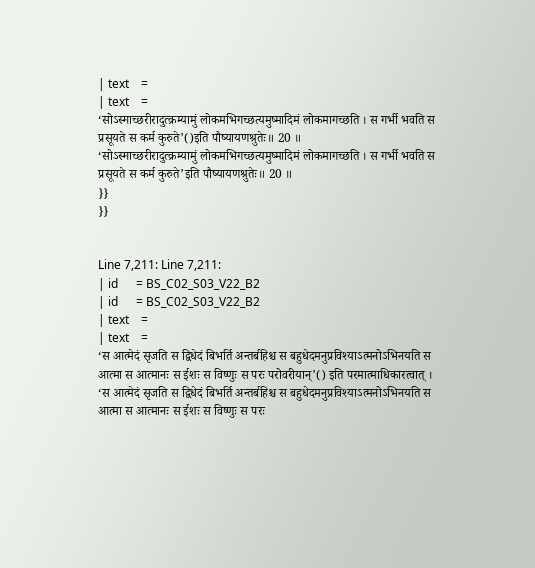| text    =
| text    =
‘सोऽस्माच्छरीरादुत्क्रम्यामुं लोकमभिगच्छत्यमुष्मादिमं लोकमागच्छति । स गर्भी भवति स प्रसूयते स कर्म कुरुते’()इति पौष्यायणश्रुतेः॥ 20 ॥
‘सोऽस्माच्छरीरादुत्क्रम्यामुं लोकमभिगच्छत्यमुष्मादिमं लोकमागच्छति । स गर्भी भवति स प्रसूयते स कर्म कुरुते’इति पौष्यायणश्रुतेः॥ 20 ॥
}}
}}


Line 7,211: Line 7,211:
| id      = BS_C02_S03_V22_B2
| id      = BS_C02_S03_V22_B2
| text    =
| text    =
‘स आत्मेदं सृजति स द्विधेदं बिभर्ति अन्तर्बहिश्च स बहुधेदमनुप्रविश्याऽत्मनोऽभिनयति स आत्मा स आत्मानः स ईशः स विष्णुः स परः परोवरीयान्’() इति परमात्माधिकारत्वात् ।
‘स आत्मेदं सृजति स द्विधेदं बिभर्ति अन्तर्बहिश्च स बहुधेदमनुप्रविश्याऽत्मनोऽभिनयति स आत्मा स आत्मानः स ईशः स विष्णुः स परः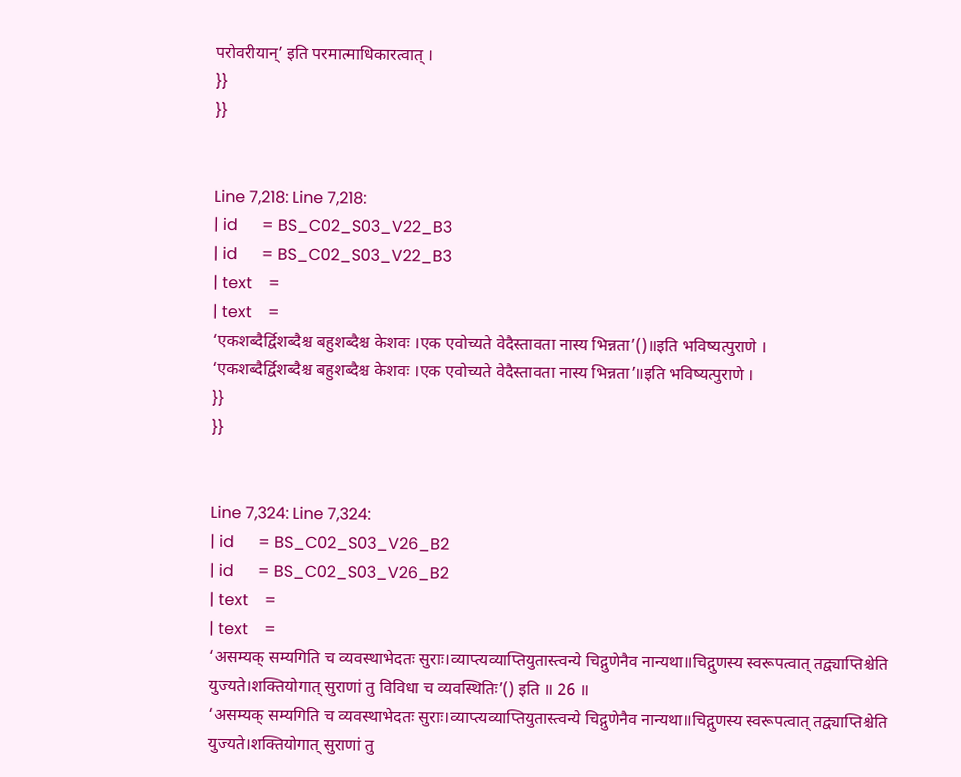परोवरीयान्’ इति परमात्माधिकारत्वात् ।
}}
}}


Line 7,218: Line 7,218:
| id      = BS_C02_S03_V22_B3
| id      = BS_C02_S03_V22_B3
| text    =
| text    =
‘एकशब्दैर्द्विशब्दैश्च बहुशब्दैश्च केशवः ।एक एवोच्यते वेदैस्तावता नास्य भिन्नता’()॥इति भविष्यत्पुराणे ।
‘एकशब्दैर्द्विशब्दैश्च बहुशब्दैश्च केशवः ।एक एवोच्यते वेदैस्तावता नास्य भिन्नता’॥इति भविष्यत्पुराणे ।
}}
}}


Line 7,324: Line 7,324:
| id      = BS_C02_S03_V26_B2
| id      = BS_C02_S03_V26_B2
| text    =
| text    =
‘असम्यक् सम्यगिति च व्यवस्थाभेदतः सुराः।व्याप्त्यव्याप्तियुतास्त्वन्ये चिद्गुणेनैव नान्यथा॥चिद्गुणस्य स्वरूपत्वात् तद्व्याप्तिश्चेति युज्यते।शक्तियोगात् सुराणां तु विविधा च व्यवस्थितिः’() इति ॥ 26 ॥
‘असम्यक् सम्यगिति च व्यवस्थाभेदतः सुराः।व्याप्त्यव्याप्तियुतास्त्वन्ये चिद्गुणेनैव नान्यथा॥चिद्गुणस्य स्वरूपत्वात् तद्व्याप्तिश्चेति युज्यते।शक्तियोगात् सुराणां तु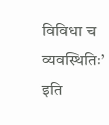विविधा च व्यवस्थितिः’ इति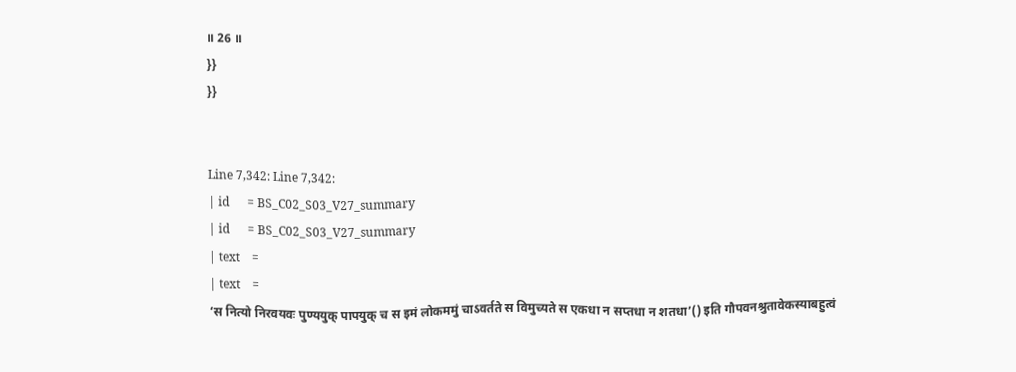॥ 26 ॥
}}
}}


Line 7,342: Line 7,342:
| id      = BS_C02_S03_V27_summary
| id      = BS_C02_S03_V27_summary
| text    =
| text    =
‘स नित्यो निरवयवः पुण्ययुक् पापयुक् च स इमं लोकममुं चाऽवर्तते स विमुच्यते स एकधा न सप्तधा न शतधा’() इति गौपवनश्रुतावेकस्याबहुत्वं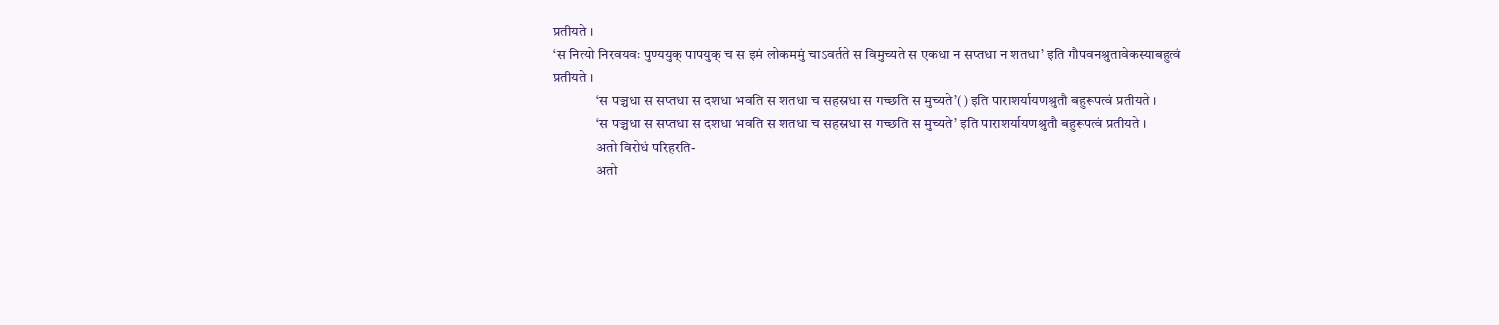प्रतीयते ।
‘स नित्यो निरवयवः पुण्ययुक् पापयुक् च स इमं लोकममुं चाऽवर्तते स विमुच्यते स एकधा न सप्तधा न शतधा’ इति गौपवनश्रुतावेकस्याबहुत्वं प्रतीयते ।
               ‘स पञ्चधा स सप्तधा स दशधा भवति स शतधा च सहस्रधा स गच्छति स मुच्यते’() इति पाराशर्यायणश्रुतौ बहुरूपत्वं प्रतीयते ।
               ‘स पञ्चधा स सप्तधा स दशधा भवति स शतधा च सहस्रधा स गच्छति स मुच्यते’ इति पाराशर्यायणश्रुतौ बहुरूपत्वं प्रतीयते ।
               अतो विरोधं परिहरति-
               अतो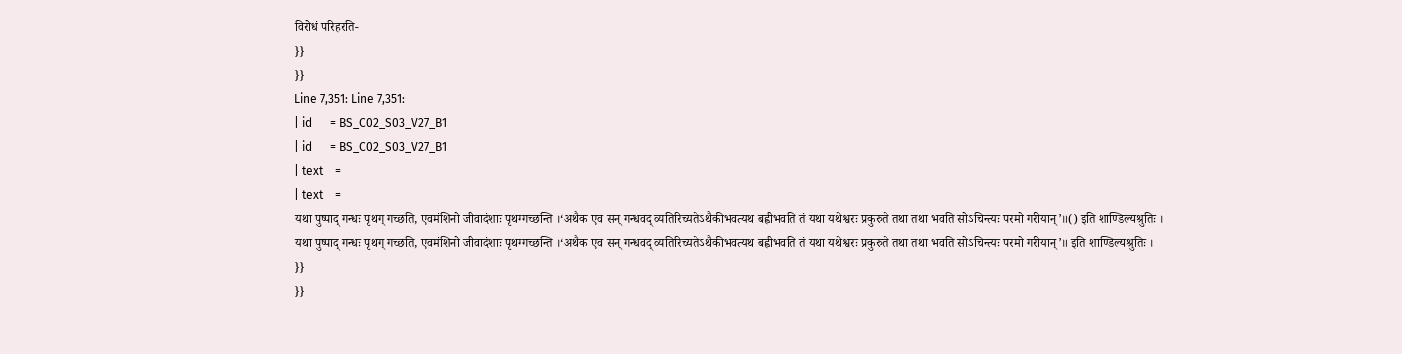विरोधं परिहरति-
}}
}}
Line 7,351: Line 7,351:
| id      = BS_C02_S03_V27_B1
| id      = BS_C02_S03_V27_B1
| text    =
| text    =
यथा पुष्पाद् गन्धः पृथग् गच्छति, एवमंशिनो जीवादंशाः पृथग्गच्छन्ति ।‘अथैक एव सन् गन्धवद् व्यतिरिच्यतेऽथैकीभवत्यथ बह्वीभवति तं यथा यथेश्वरः प्रकुरुते तथा तथा भवति सोऽचिन्त्यः परमो गरीयान्’॥() इति शाण्डिल्यश्रुतिः ।
यथा पुष्पाद् गन्धः पृथग् गच्छति, एवमंशिनो जीवादंशाः पृथग्गच्छन्ति ।‘अथैक एव सन् गन्धवद् व्यतिरिच्यतेऽथैकीभवत्यथ बह्वीभवति तं यथा यथेश्वरः प्रकुरुते तथा तथा भवति सोऽचिन्त्यः परमो गरीयान्’॥ इति शाण्डिल्यश्रुतिः ।
}}
}}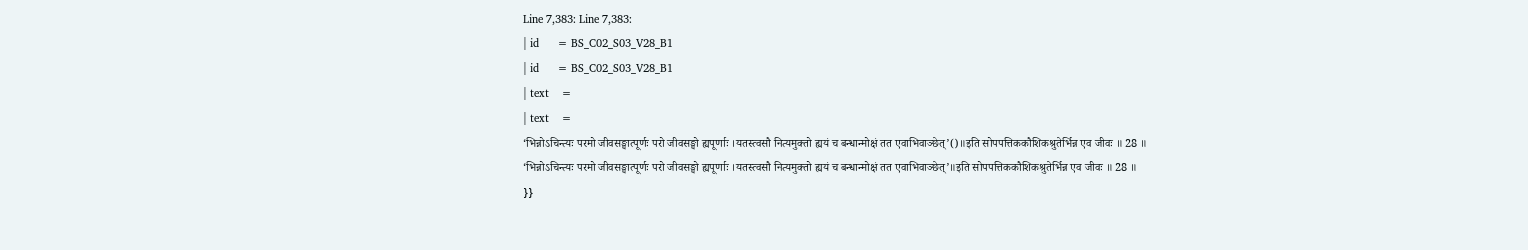Line 7,383: Line 7,383:
| id      = BS_C02_S03_V28_B1
| id      = BS_C02_S03_V28_B1
| text    =
| text    =
‘भिन्नोऽचिन्त्यः परमो जीवसङ्घात्पूर्णः परो जीवसङ्घो ह्यपूर्णाः ।यतस्त्वसौ नित्यमुक्तो ह्ययं च बन्धान्मोक्षं तत एवाभिवाञ्छेत्’()॥इति सोपपत्तिककौशिकश्रुतेर्भिन्न एव जीवः ॥ 28 ॥
‘भिन्नोऽचिन्त्यः परमो जीवसङ्घात्पूर्णः परो जीवसङ्घो ह्यपूर्णाः ।यतस्त्वसौ नित्यमुक्तो ह्ययं च बन्धान्मोक्षं तत एवाभिवाञ्छेत्’॥इति सोपपत्तिककौशिकश्रुतेर्भिन्न एव जीवः ॥ 28 ॥
}}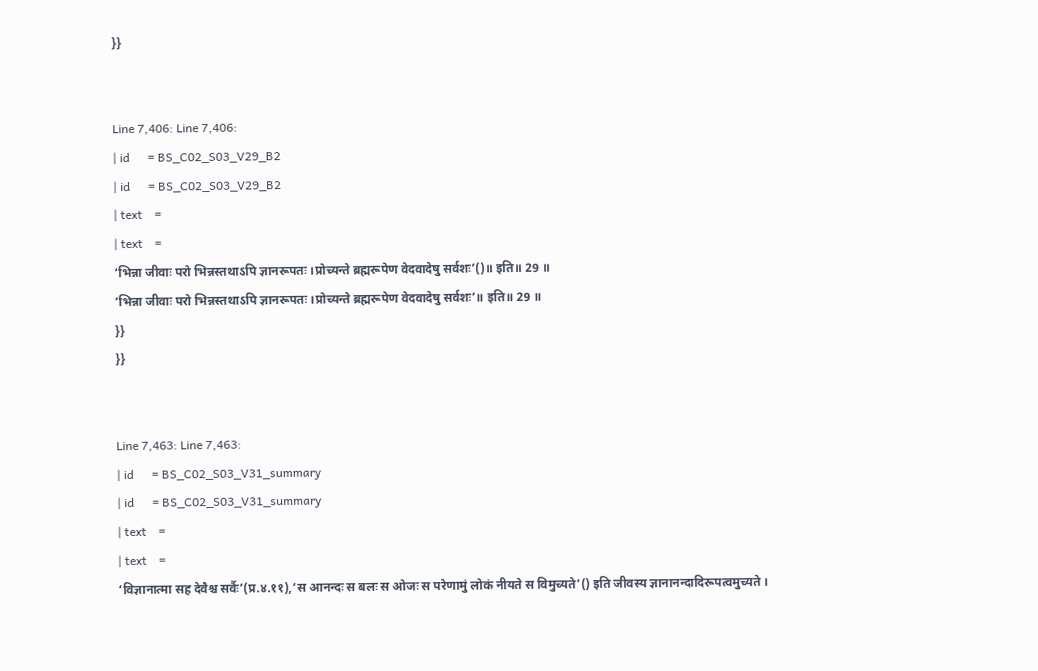}}


Line 7,406: Line 7,406:
| id      = BS_C02_S03_V29_B2
| id      = BS_C02_S03_V29_B2
| text    =
| text    =
‘भिन्ना जीवाः परो भिन्नस्तथाऽपि ज्ञानरूपतः ।प्रोच्यन्ते ब्रह्मरूपेण वेदवादेषु सर्वशः’()॥ इति॥ 29 ॥
‘भिन्ना जीवाः परो भिन्नस्तथाऽपि ज्ञानरूपतः ।प्रोच्यन्ते ब्रह्मरूपेण वेदवादेषु सर्वशः’॥ इति॥ 29 ॥
}}
}}


Line 7,463: Line 7,463:
| id      = BS_C02_S03_V31_summary
| id      = BS_C02_S03_V31_summary
| text    =
| text    =
‘विज्ञानात्मा सह देवैश्च सर्वैः’(प्र.४.११),‘स आनन्दः स बलः स ओजः स परेणामुं लोकं नीयते स विमुच्यते’() इति जीवस्य ज्ञानानन्दादिरूपत्वमुच्यते ।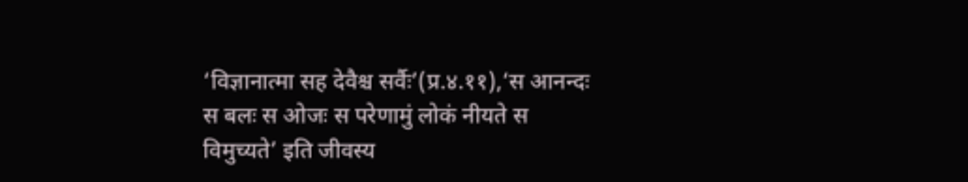‘विज्ञानात्मा सह देवैश्च सर्वैः’(प्र.४.११),‘स आनन्दः स बलः स ओजः स परेणामुं लोकं नीयते स विमुच्यते’ इति जीवस्य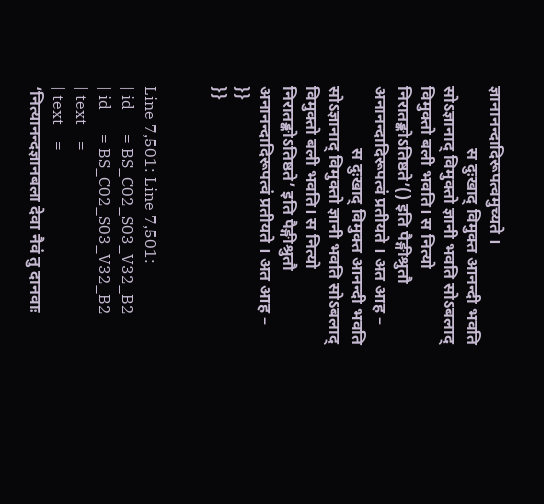ज्ञानानन्दादिरूपत्वमुच्यते ।
               स दुःखाद् विमुक्त आनन्दी भवति सोऽज्ञानाद् विमुक्तो ज्ञानी भवति सोऽबलाद् विमुक्तो बली भवति। स नित्यो निरातङ्कोऽतिष्ठते’() इति पैङ्गीश्रुतौ अनानन्दादिरूपत्वं प्रतीयते । अत आह –
               स दुःखाद् विमुक्त आनन्दी भवति सोऽज्ञानाद् विमुक्तो ज्ञानी भवति सोऽबलाद् विमुक्तो बली भवति। स नित्यो निरातङ्कोऽतिष्ठते’ इति पैङ्गीश्रुतौ अनानन्दादिरूपत्वं प्रतीयते । अत आह –
}}
}}


Line 7,501: Line 7,501:
| id      = BS_C02_S03_V32_B2
| id      = BS_C02_S03_V32_B2
| text    =
| text    =
‘नित्यानन्दज्ञानबला देवा नैवं तु दानवाः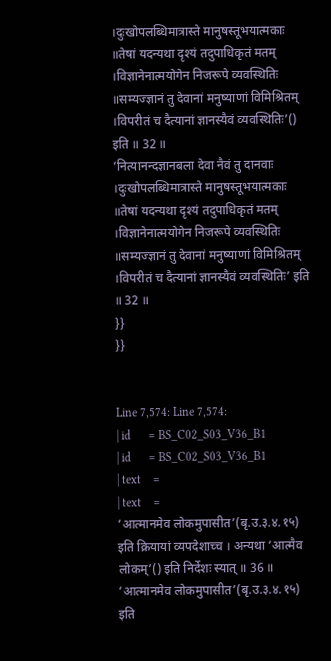।दुःखोपलब्धिमात्रास्ते मानुषस्तूभयात्मकाः ॥तेषां यदन्यथा दृश्यं तदुपाधिकृतं मतम् ।विज्ञानेनात्मयोगेन निजरूपे व्यवस्थितिः ॥सम्यज्ज्ञानं तु देवानां मनुष्याणां विमिश्रितम् ।विपरीतं च दैत्यानां ज्ञानस्यैवं व्यवस्थितिः’() इति ॥ 32 ॥
‘नित्यानन्दज्ञानबला देवा नैवं तु दानवाः ।दुःखोपलब्धिमात्रास्ते मानुषस्तूभयात्मकाः ॥तेषां यदन्यथा दृश्यं तदुपाधिकृतं मतम् ।विज्ञानेनात्मयोगेन निजरूपे व्यवस्थितिः ॥सम्यज्ज्ञानं तु देवानां मनुष्याणां विमिश्रितम् ।विपरीतं च दैत्यानां ज्ञानस्यैवं व्यवस्थितिः’ इति ॥ 32 ॥
}}
}}


Line 7,574: Line 7,574:
| id      = BS_C02_S03_V36_B1
| id      = BS_C02_S03_V36_B1
| text    =
| text    =
‘आत्मानमेव लोकमुपासीत’(बृ.उ.३.४.१५) इति क्रियायां व्यपदेशाच्च । अन्यथा ‘आत्मैव लोकम्’() इति निर्देशः स्यात् ॥ 36 ॥
‘आत्मानमेव लोकमुपासीत’(बृ.उ.३.४.१५) इति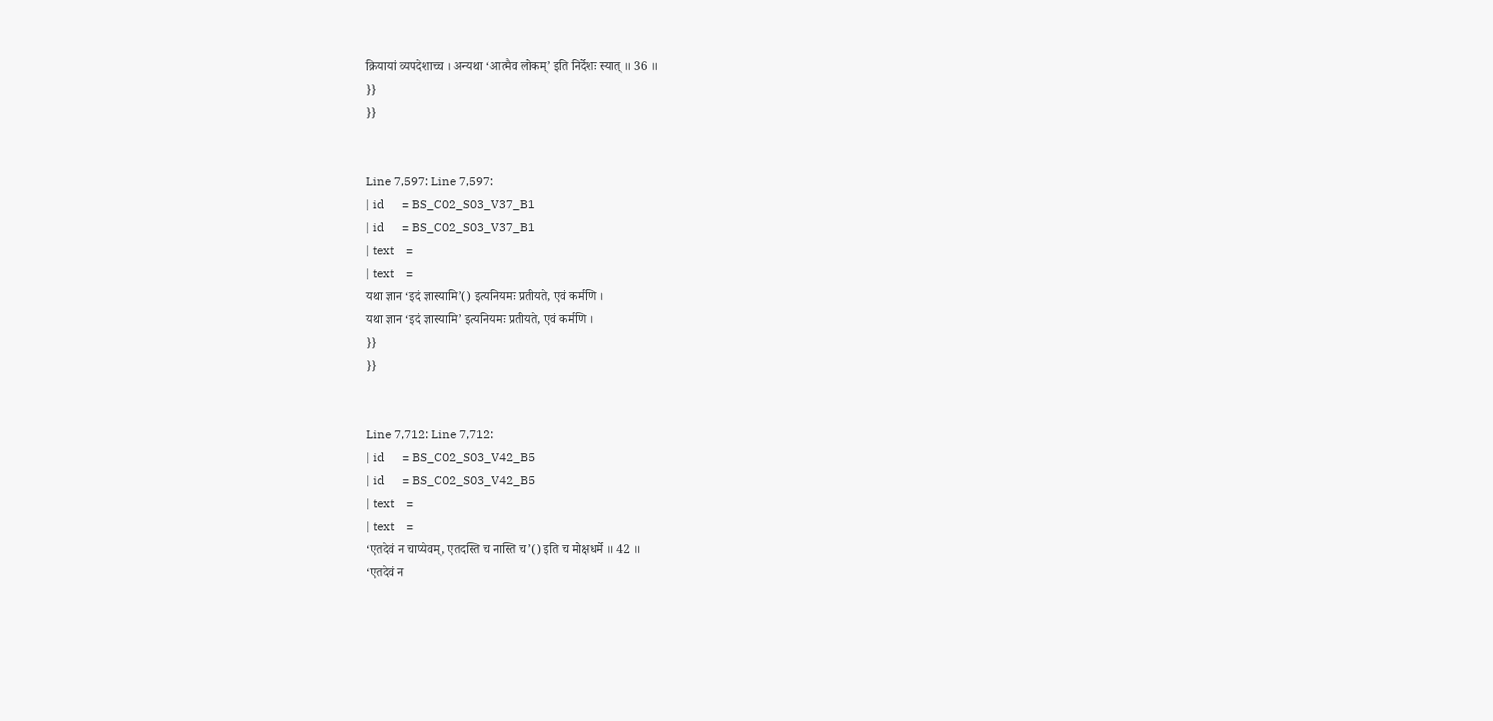क्रियायां व्यपदेशाच्च । अन्यथा ‘आत्मैव लोकम्’ इति निर्देशः स्यात् ॥ 36 ॥
}}
}}


Line 7,597: Line 7,597:
| id      = BS_C02_S03_V37_B1
| id      = BS_C02_S03_V37_B1
| text    =
| text    =
यथा ज्ञान ‘इदं ज्ञास्यामि’() इत्यनियमः प्रतीयते, एवं कर्मणि ।
यथा ज्ञान ‘इदं ज्ञास्यामि’ इत्यनियमः प्रतीयते, एवं कर्मणि ।
}}
}}


Line 7,712: Line 7,712:
| id      = BS_C02_S03_V42_B5
| id      = BS_C02_S03_V42_B5
| text    =
| text    =
‘एतदेवं न चाप्येवम्, एतदस्ति च नास्ति च’() इति च मोक्षधर्मे ॥ 42 ॥
‘एतदेवं न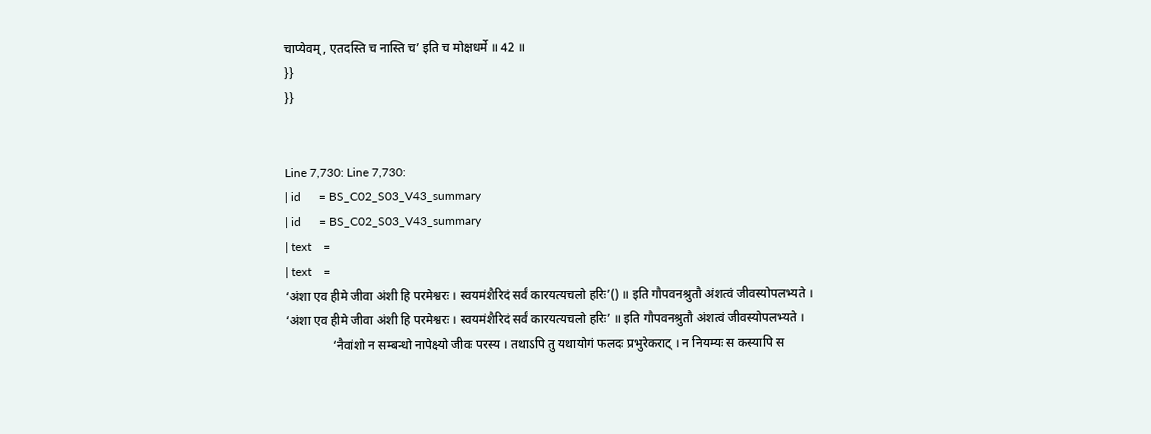चाप्येवम्, एतदस्ति च नास्ति च’ इति च मोक्षधर्मे ॥ 42 ॥
}}
}}


Line 7,730: Line 7,730:
| id      = BS_C02_S03_V43_summary
| id      = BS_C02_S03_V43_summary
| text    =
| text    =
‘अंशा एव हीमे जीवा अंशी हि परमेश्वरः । स्वयमंशैरिदं सर्वं कारयत्यचलो हरिः’() ॥ इति गौपवनश्रुतौ अंशत्वं जीवस्योपलभ्यते ।
‘अंशा एव हीमे जीवा अंशी हि परमेश्वरः । स्वयमंशैरिदं सर्वं कारयत्यचलो हरिः’ ॥ इति गौपवनश्रुतौ अंशत्वं जीवस्योपलभ्यते ।
               ‘नैवांशो न सम्बन्धो नापेक्ष्यो जीवः परस्य । तथाऽपि तु यथायोगं फलदः प्रभुरेकराट् । न नियम्यः स कस्यापि स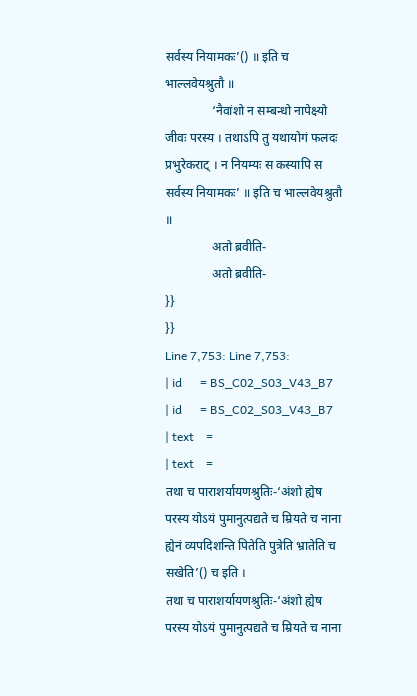सर्वस्य नियामकः’() ॥ इति च भाल्लवेयश्रुतौ ॥
               ‘नैवांशो न सम्बन्धो नापेक्ष्यो जीवः परस्य । तथाऽपि तु यथायोगं फलदः प्रभुरेकराट् । न नियम्यः स कस्यापि स सर्वस्य नियामकः’ ॥ इति च भाल्लवेयश्रुतौ ॥
               अतो ब्रवीति-
               अतो ब्रवीति-
}}
}}
Line 7,753: Line 7,753:
| id      = BS_C02_S03_V43_B7
| id      = BS_C02_S03_V43_B7
| text    =
| text    =
तथा च पाराशर्यायणश्रुतिः-‘अंशो ह्येष परस्य योऽयं पुमानुत्पद्यते च म्रियते च नाना ह्येनं व्यपदिशन्ति पितेति पुत्रेति भ्रातेति च सखेति’() च इति ।
तथा च पाराशर्यायणश्रुतिः-‘अंशो ह्येष परस्य योऽयं पुमानुत्पद्यते च म्रियते च नाना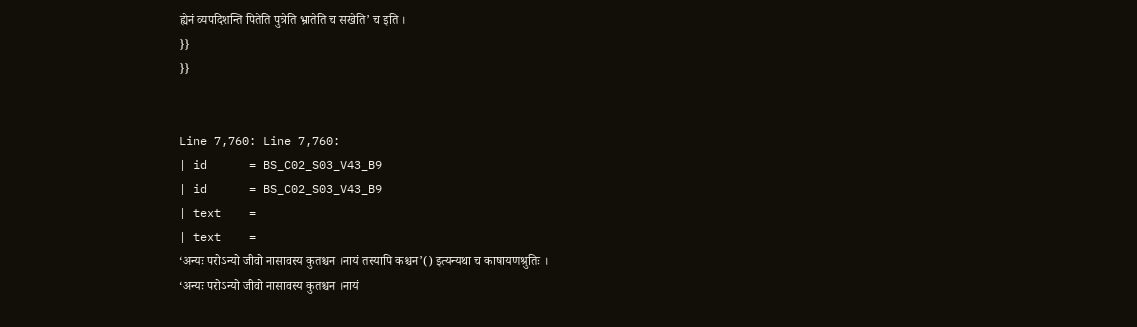ह्येनं व्यपदिशन्ति पितेति पुत्रेति भ्रातेति च सखेति’ च इति ।
}}
}}


Line 7,760: Line 7,760:
| id      = BS_C02_S03_V43_B9
| id      = BS_C02_S03_V43_B9
| text    =
| text    =
‘अन्यः परोऽन्यो जीवो नासावस्य कुतश्चन ।नायं तस्यापि कश्चन’() इत्यन्यथा च काषायणश्रुतिः ।
‘अन्यः परोऽन्यो जीवो नासावस्य कुतश्चन ।नायं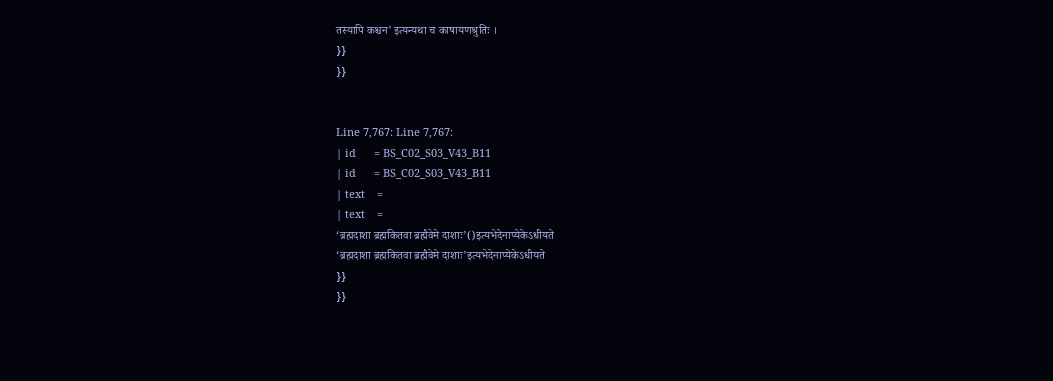तस्यापि कश्चन’ इत्यन्यथा च काषायणश्रुतिः ।
}}
}}


Line 7,767: Line 7,767:
| id      = BS_C02_S03_V43_B11
| id      = BS_C02_S03_V43_B11
| text    =
| text    =
‘ब्रह्मदाशा ब्रह्मकितवा ब्रह्मैवेमे दाशाः’()इत्यभेदेनाप्येकेऽधीयते
‘ब्रह्मदाशा ब्रह्मकितवा ब्रह्मैवेमे दाशाः’इत्यभेदेनाप्येकेऽधीयते
}}
}}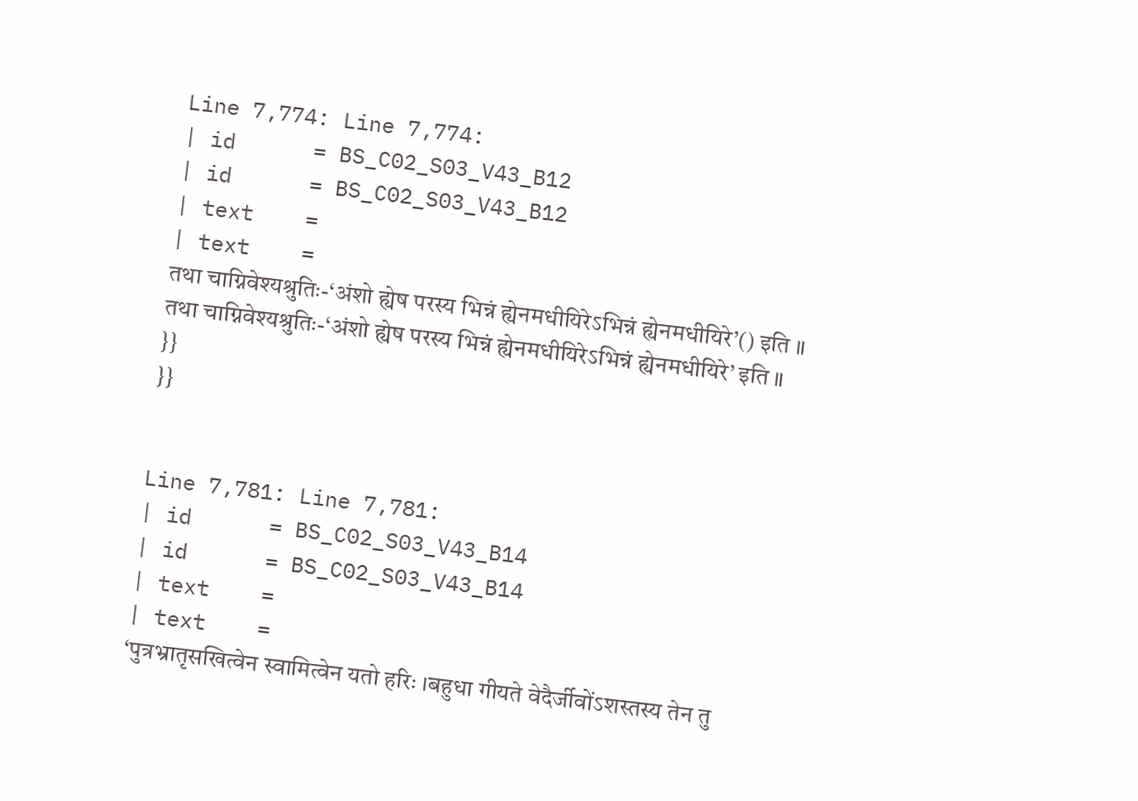Line 7,774: Line 7,774:
| id      = BS_C02_S03_V43_B12
| id      = BS_C02_S03_V43_B12
| text    =
| text    =
तथा चाग्निवेश्यश्रुतिः-‘अंशो ह्येष परस्य भिन्नं ह्येनमधीयिरेऽभिन्नं ह्येनमधीयिरे’() इति ॥
तथा चाग्निवेश्यश्रुतिः-‘अंशो ह्येष परस्य भिन्नं ह्येनमधीयिरेऽभिन्नं ह्येनमधीयिरे’ इति ॥
}}
}}


Line 7,781: Line 7,781:
| id      = BS_C02_S03_V43_B14
| id      = BS_C02_S03_V43_B14
| text    =
| text    =
‘पुत्रभ्रातृसखित्वेन स्वामित्वेन यतो हरिः ।बहुधा गीयते वेदैर्जीवोंऽशस्तस्य तेन तु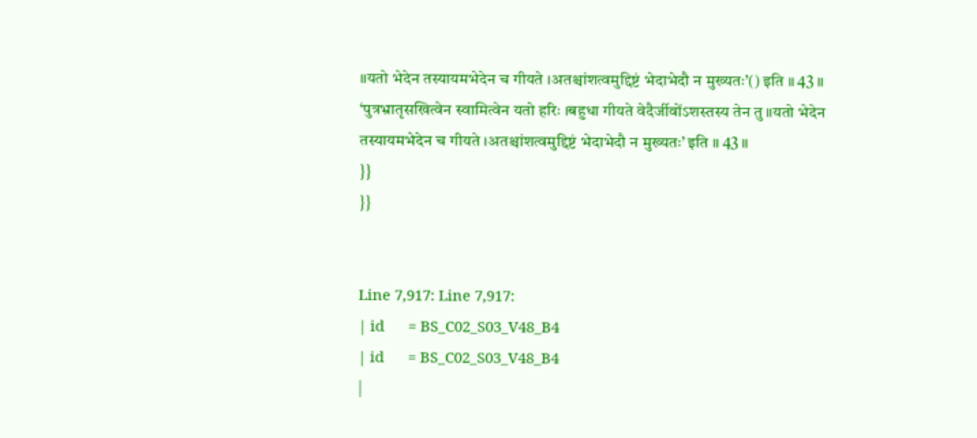॥यतो भेदेन तस्यायमभेदेन च गीयते ।अतश्चांशत्वमुद्दिष्टं भेदाभेदौ न मुख्यतः’() इति ॥ 43 ॥
‘पुत्रभ्रातृसखित्वेन स्वामित्वेन यतो हरिः ।बहुधा गीयते वेदैर्जीवोंऽशस्तस्य तेन तु ॥यतो भेदेन तस्यायमभेदेन च गीयते ।अतश्चांशत्वमुद्दिष्टं भेदाभेदौ न मुख्यतः’ इति ॥ 43 ॥
}}
}}


Line 7,917: Line 7,917:
| id      = BS_C02_S03_V48_B4
| id      = BS_C02_S03_V48_B4
|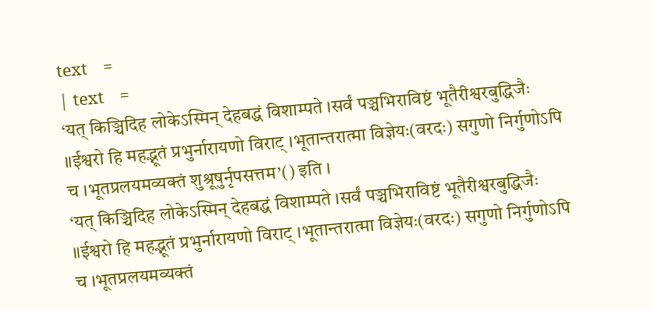text    =
| text    =
‘यत् किञ्चिदिह लोकेऽस्मिन् देहबद्धं विशाम्पते ।सर्वं पञ्चभिराविष्टं भूतैरीश्वरबुद्धिजैः ॥ईश्वरो हि महद्भूतं प्रभुर्नारायणो विराट् ।भूतान्तरात्मा विज्ञेयः(वरदः) सगुणो निर्गुणोऽपि च ।भूतप्रलयमव्यक्तं शुश्रूषुर्नृपसत्तम’() इति ।
‘यत् किञ्चिदिह लोकेऽस्मिन् देहबद्धं विशाम्पते ।सर्वं पञ्चभिराविष्टं भूतैरीश्वरबुद्धिजैः ॥ईश्वरो हि महद्भूतं प्रभुर्नारायणो विराट् ।भूतान्तरात्मा विज्ञेयः(वरदः) सगुणो निर्गुणोऽपि च ।भूतप्रलयमव्यक्तं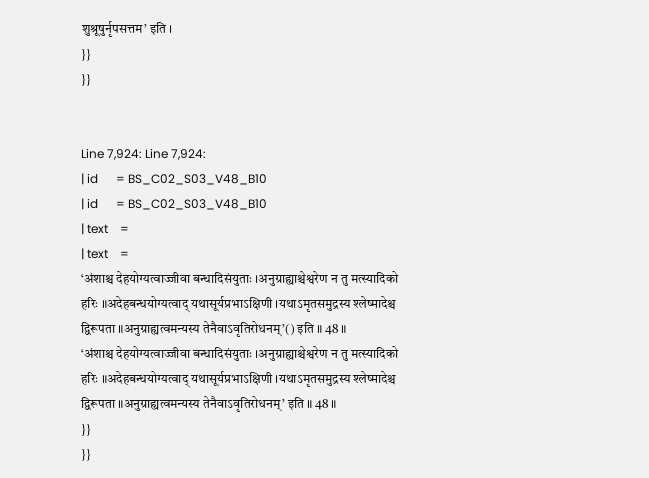शुश्रूषुर्नृपसत्तम’ इति ।
}}
}}


Line 7,924: Line 7,924:
| id      = BS_C02_S03_V48_B10
| id      = BS_C02_S03_V48_B10
| text    =
| text    =
‘अंशाश्च देहयोग्यत्वाज्जीवा बन्धादिसंयुताः ।अनुग्राह्याश्चेश्वरेण न तु मत्स्यादिको हरिः ॥अदेहबन्धयोग्यत्वाद् यथासूर्यप्रभाऽक्षिणी ।यथाऽमृतसमुद्रस्य श्लेष्मादेश्च द्विरूपता ॥अनुग्राह्यत्वमन्यस्य तेनैवाऽवृतिरोधनम्’() इति ॥ 48 ॥
‘अंशाश्च देहयोग्यत्वाज्जीवा बन्धादिसंयुताः ।अनुग्राह्याश्चेश्वरेण न तु मत्स्यादिको हरिः ॥अदेहबन्धयोग्यत्वाद् यथासूर्यप्रभाऽक्षिणी ।यथाऽमृतसमुद्रस्य श्लेष्मादेश्च द्विरूपता ॥अनुग्राह्यत्वमन्यस्य तेनैवाऽवृतिरोधनम्’ इति ॥ 48 ॥
}}
}}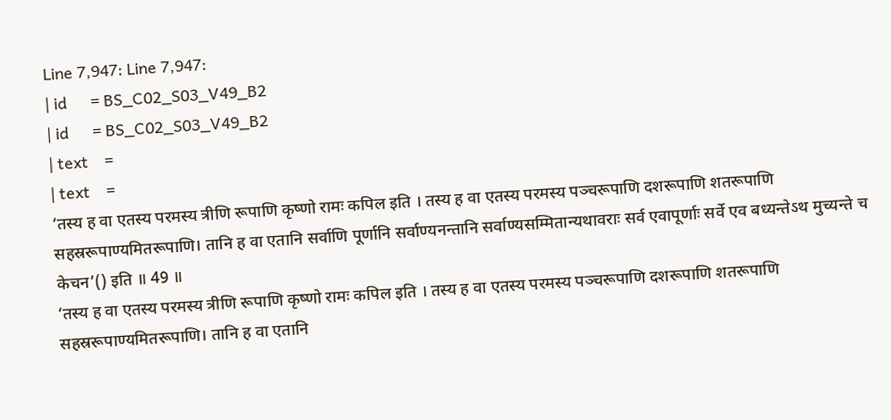Line 7,947: Line 7,947:
| id      = BS_C02_S03_V49_B2
| id      = BS_C02_S03_V49_B2
| text    =
| text    =
‘तस्य ह वा एतस्य परमस्य त्रीणि रूपाणि कृष्णो रामः कपिल इति । तस्य ह वा एतस्य परमस्य पञ्चरूपाणि दशरूपाणि शतरूपाणि सहस्ररूपाण्यमितरूपाणि। तानि ह वा एतानि सर्वाणि पूर्णानि सर्वाण्यनन्तानि सर्वाण्यसम्मितान्यथावराः सर्व एवापूर्णाः सर्वे एव बध्यन्तेऽथ मुच्यन्ते च केचन’() इति ॥ 49 ॥
‘तस्य ह वा एतस्य परमस्य त्रीणि रूपाणि कृष्णो रामः कपिल इति । तस्य ह वा एतस्य परमस्य पञ्चरूपाणि दशरूपाणि शतरूपाणि सहस्ररूपाण्यमितरूपाणि। तानि ह वा एतानि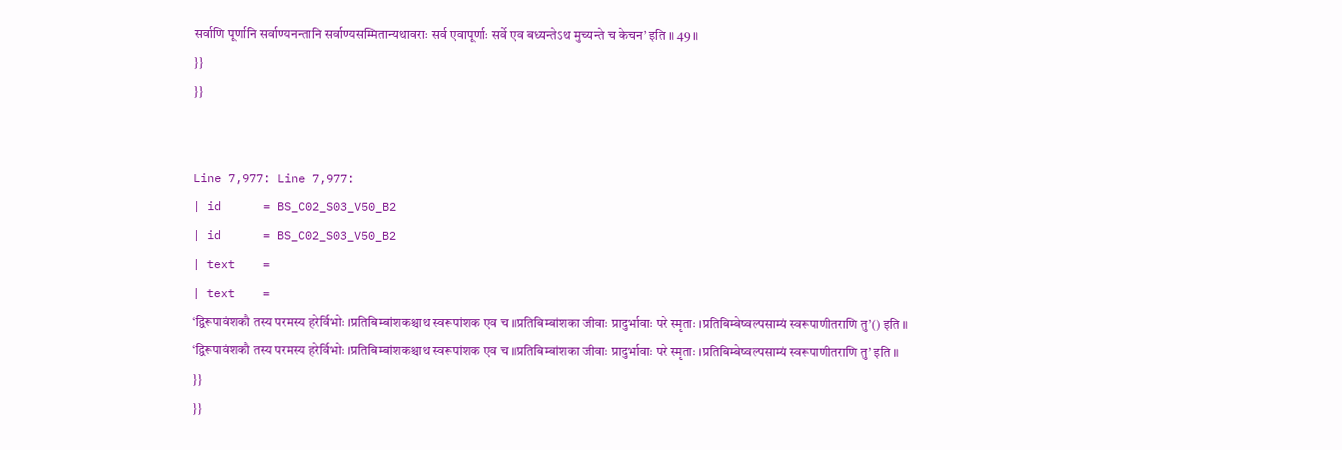सर्वाणि पूर्णानि सर्वाण्यनन्तानि सर्वाण्यसम्मितान्यथावराः सर्व एवापूर्णाः सर्वे एव बध्यन्तेऽथ मुच्यन्ते च केचन’ इति ॥ 49 ॥
}}
}}


Line 7,977: Line 7,977:
| id      = BS_C02_S03_V50_B2
| id      = BS_C02_S03_V50_B2
| text    =
| text    =
‘द्विरूपावंशकौ तस्य परमस्य हरेर्विभोः ।प्रतिबिम्बांशकश्चाथ स्वरूपांशक एव च ॥प्रतिबिम्बांशका जीवाः प्रादुर्भावाः परे स्मृताः ।प्रतिबिम्बेष्वल्पसाम्यं स्वरूपाणीतराणि तु’() इति ॥
‘द्विरूपावंशकौ तस्य परमस्य हरेर्विभोः ।प्रतिबिम्बांशकश्चाथ स्वरूपांशक एव च ॥प्रतिबिम्बांशका जीवाः प्रादुर्भावाः परे स्मृताः ।प्रतिबिम्बेष्वल्पसाम्यं स्वरूपाणीतराणि तु’ इति ॥
}}
}}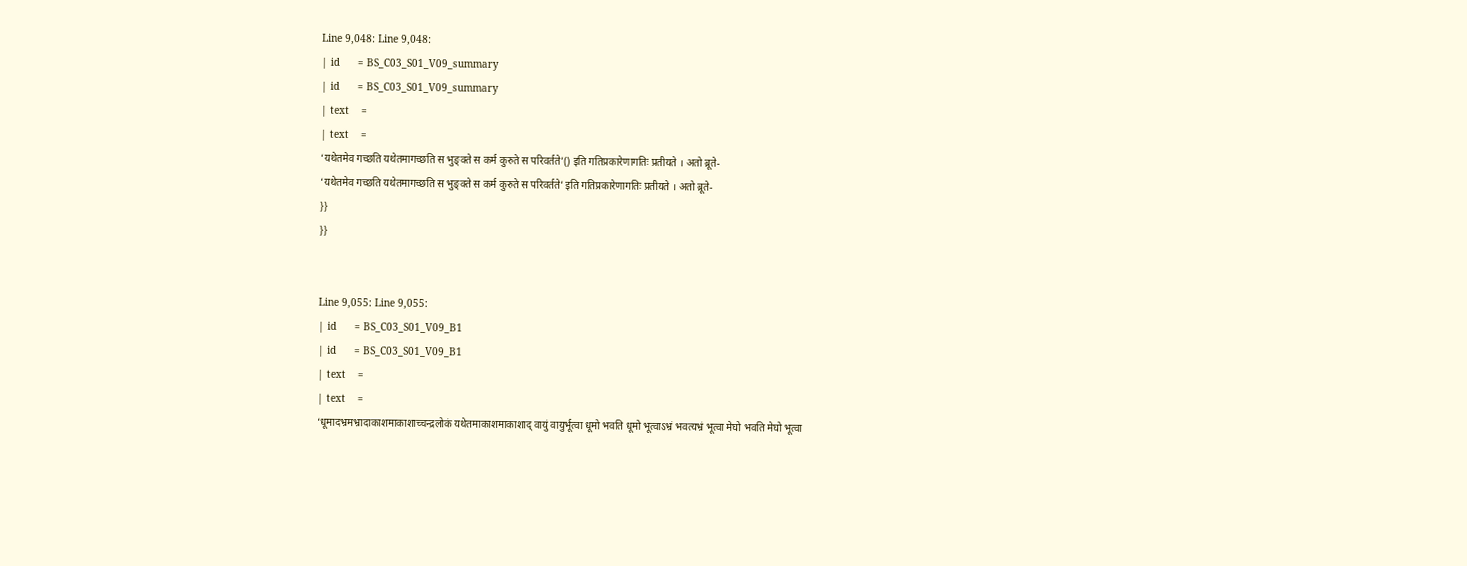Line 9,048: Line 9,048:
| id      = BS_C03_S01_V09_summary
| id      = BS_C03_S01_V09_summary
| text    =
| text    =
‘यथेतमेव गच्छति यथेतमागच्छति स भुङ्क्ते स कर्म कुरुते स परिवर्तते’() इति गतिप्रकारेणागतिः प्रतीयते । अतो ब्रूते-
‘यथेतमेव गच्छति यथेतमागच्छति स भुङ्क्ते स कर्म कुरुते स परिवर्तते’ इति गतिप्रकारेणागतिः प्रतीयते । अतो ब्रूते-
}}
}}


Line 9,055: Line 9,055:
| id      = BS_C03_S01_V09_B1
| id      = BS_C03_S01_V09_B1
| text    =
| text    =
‘धूमादभ्रमभ्रादाकाशमाकाशाच्चन्द्रलोकं यथेतमाकाशमाकाशाद् वायुं वायुर्भूत्वा धूमो भवति धूमो भूत्वाऽभ्रं भवत्यभ्रं भूत्वा मेघो भवति मेघो भूत्वा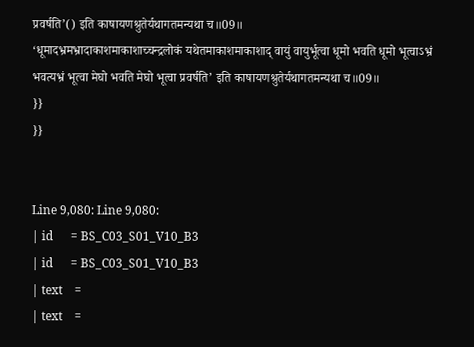प्रवर्षति’() इति काषायणश्रुतेर्यथागतमन्यथा च॥09॥
‘धूमादभ्रमभ्रादाकाशमाकाशाच्चन्द्रलोकं यथेतमाकाशमाकाशाद् वायुं वायुर्भूत्वा धूमो भवति धूमो भूत्वाऽभ्रं भवत्यभ्रं भूत्वा मेघो भवति मेघो भूत्वा प्रवर्षति’ इति काषायणश्रुतेर्यथागतमन्यथा च॥09॥
}}
}}


Line 9,080: Line 9,080:
| id      = BS_C03_S01_V10_B3
| id      = BS_C03_S01_V10_B3
| text    =
| text    =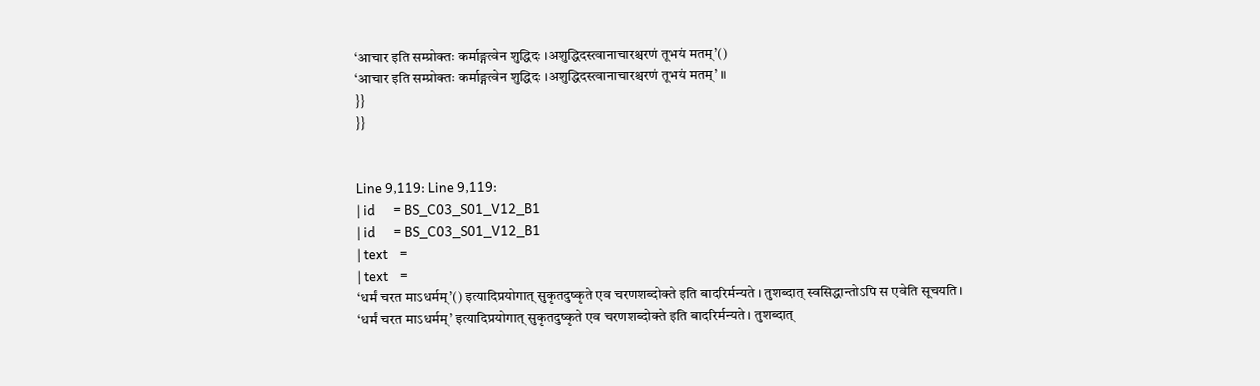‘आचार इति सम्प्रोक्तः कर्माङ्गत्वेन शुद्धिदः ।अशुद्धिदस्त्वानाचारश्चरणं तूभयं मतम्’()
‘आचार इति सम्प्रोक्तः कर्माङ्गत्वेन शुद्धिदः ।अशुद्धिदस्त्वानाचारश्चरणं तूभयं मतम्’ ॥
}}
}}


Line 9,119: Line 9,119:
| id      = BS_C03_S01_V12_B1
| id      = BS_C03_S01_V12_B1
| text    =
| text    =
‘धर्मं चरत माऽधर्मम्’() इत्यादिप्रयोगात् सुकृतदुष्कृते एव चरणशब्दोक्ते इति बादरिर्मन्यते । तुशब्दात् स्वसिद्धान्तोऽपि स एवेति सूचयति।
‘धर्मं चरत माऽधर्मम्’ इत्यादिप्रयोगात् सुकृतदुष्कृते एव चरणशब्दोक्ते इति बादरिर्मन्यते । तुशब्दात्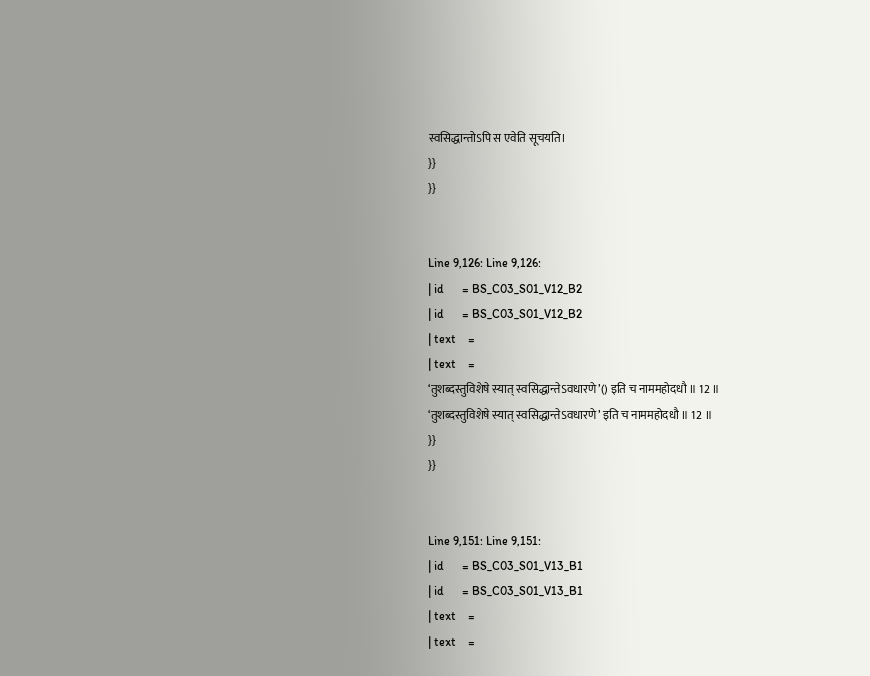स्वसिद्धान्तोऽपि स एवेति सूचयति।
}}
}}


Line 9,126: Line 9,126:
| id      = BS_C03_S01_V12_B2
| id      = BS_C03_S01_V12_B2
| text    =
| text    =
‘तुशब्दस्तुविशेषे स्यात् स्वसिद्धान्तेऽवधारणे’() इति च नाममहोदधौ ॥ 12 ॥
‘तुशब्दस्तुविशेषे स्यात् स्वसिद्धान्तेऽवधारणे’ इति च नाममहोदधौ ॥ 12 ॥
}}
}}


Line 9,151: Line 9,151:
| id      = BS_C03_S01_V13_B1
| id      = BS_C03_S01_V13_B1
| text    =
| text    =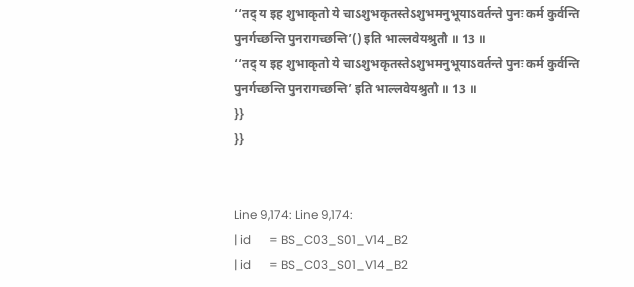‘‘तद् य इह शुभाकृतो ये चाऽशुभकृतस्तेऽशुभमनुभूयाऽवर्तन्ते पुनः कर्म कुर्वन्ति पुनर्गच्छन्ति पुनरागच्छन्ति’() इति भाल्लवेयश्रुतौ ॥ 13 ॥
‘‘तद् य इह शुभाकृतो ये चाऽशुभकृतस्तेऽशुभमनुभूयाऽवर्तन्ते पुनः कर्म कुर्वन्ति पुनर्गच्छन्ति पुनरागच्छन्ति’ इति भाल्लवेयश्रुतौ ॥ 13 ॥
}}
}}


Line 9,174: Line 9,174:
| id      = BS_C03_S01_V14_B2
| id      = BS_C03_S01_V14_B2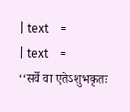| text    =
| text    =
‘‘सर्वे वा एतेऽशुभकृतः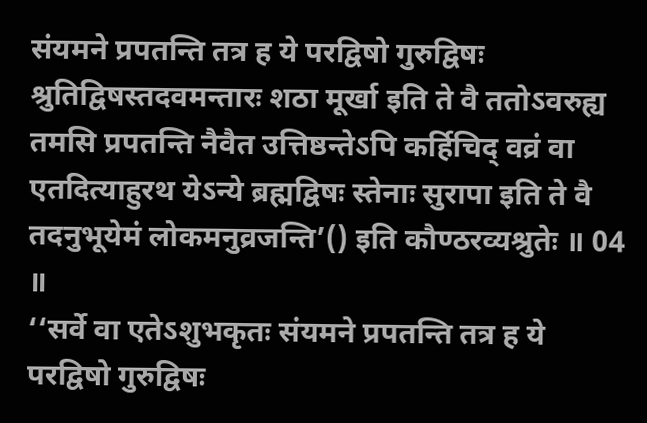संयमने प्रपतन्ति तत्र ह ये परद्विषो गुरुद्विषः श्रुतिद्विषस्तदवमन्तारः शठा मूर्खा इति ते वै ततोऽवरुह्य तमसि प्रपतन्ति नैवैत उत्तिष्ठन्तेऽपि कर्हिचिद् वव्रं वा एतदित्याहुरथ येऽन्ये ब्रह्मद्विषः स्तेनाः सुरापा इति ते वै तदनुभूयेमं लोकमनुव्रजन्ति’() इति कौण्ठरव्यश्रुतेः ॥ 04 ॥
‘‘सर्वे वा एतेऽशुभकृतः संयमने प्रपतन्ति तत्र ह ये परद्विषो गुरुद्विषः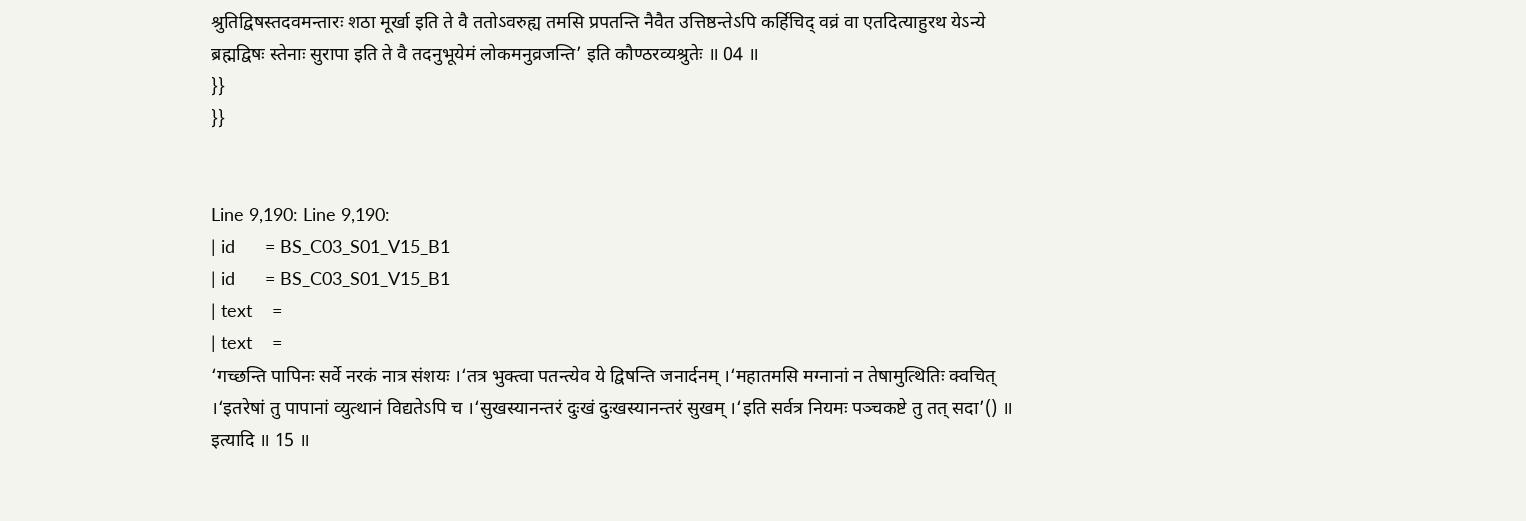श्रुतिद्विषस्तदवमन्तारः शठा मूर्खा इति ते वै ततोऽवरुह्य तमसि प्रपतन्ति नैवैत उत्तिष्ठन्तेऽपि कर्हिचिद् वव्रं वा एतदित्याहुरथ येऽन्ये ब्रह्मद्विषः स्तेनाः सुरापा इति ते वै तदनुभूयेमं लोकमनुव्रजन्ति’ इति कौण्ठरव्यश्रुतेः ॥ 04 ॥
}}
}}


Line 9,190: Line 9,190:
| id      = BS_C03_S01_V15_B1
| id      = BS_C03_S01_V15_B1
| text    =
| text    =
‘गच्छन्ति पापिनः सर्वे नरकं नात्र संशयः ।‘तत्र भुक्त्वा पतन्त्येव ये द्विषन्ति जनार्दनम् ।‘महातमसि मग्नानां न तेषामुत्थितिः क्वचित् ।‘इतरेषां तु पापानां व्युत्थानं विद्यतेऽपि च ।‘सुखस्यानन्तरं दुःखं दुःखस्यानन्तरं सुखम् ।‘इति सर्वत्र नियमः पञ्चकष्टे तु तत् सदा’() ॥ इत्यादि ॥ 15 ॥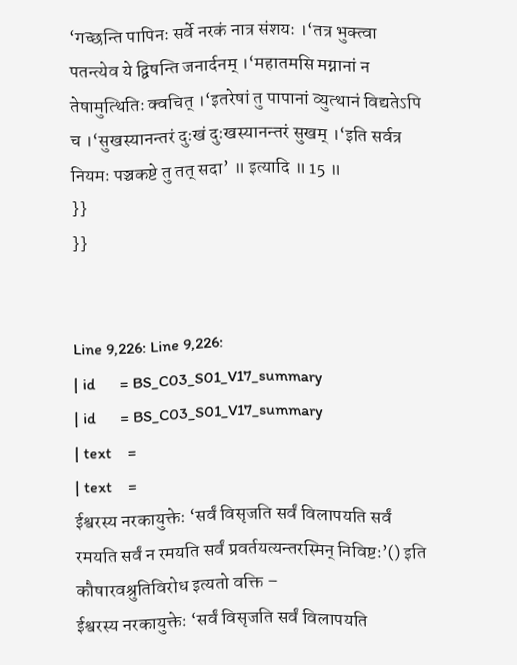‘गच्छन्ति पापिनः सर्वे नरकं नात्र संशयः ।‘तत्र भुक्त्वा पतन्त्येव ये द्विषन्ति जनार्दनम् ।‘महातमसि मग्नानां न तेषामुत्थितिः क्वचित् ।‘इतरेषां तु पापानां व्युत्थानं विद्यतेऽपि च ।‘सुखस्यानन्तरं दुःखं दुःखस्यानन्तरं सुखम् ।‘इति सर्वत्र नियमः पञ्चकष्टे तु तत् सदा’ ॥ इत्यादि ॥ 15 ॥
}}
}}


Line 9,226: Line 9,226:
| id      = BS_C03_S01_V17_summary
| id      = BS_C03_S01_V17_summary
| text    =
| text    =
ईश्वरस्य नरकायुक्तेः ‘सर्वं विसृजति सर्वं विलापयति सर्वं रमयति सर्वं न रमयति सर्वं प्रवर्तयत्यन्तरस्मिन् निविष्टः’() इति कौषारवश्रुतिविरोध इत्यतो वक्ति –
ईश्वरस्य नरकायुक्तेः ‘सर्वं विसृजति सर्वं विलापयति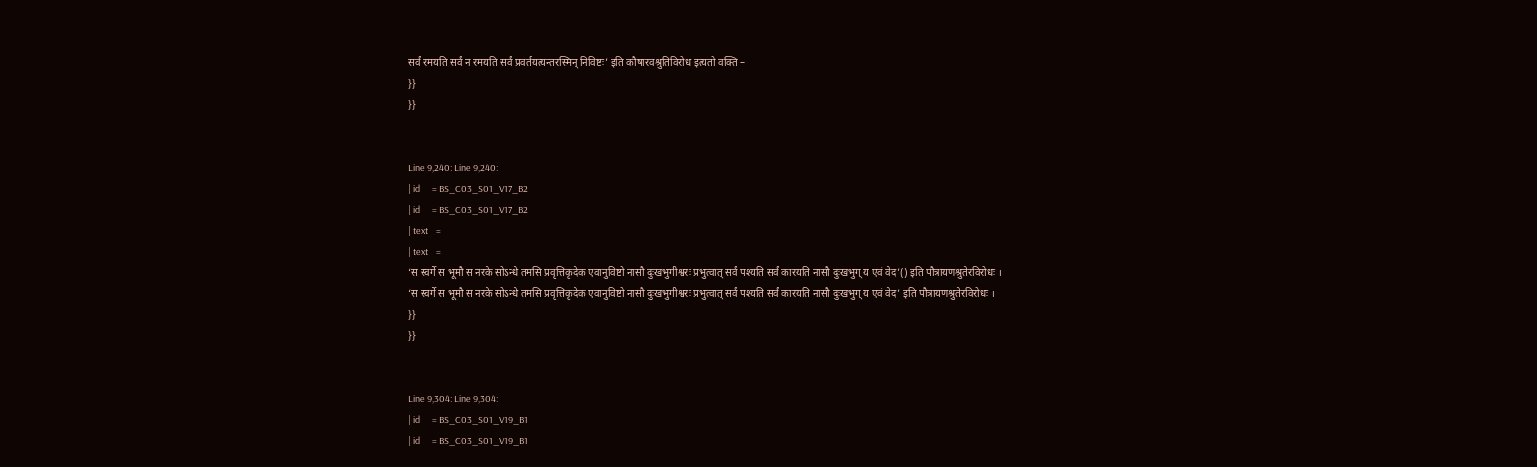सर्वं रमयति सर्वं न रमयति सर्वं प्रवर्तयत्यन्तरस्मिन् निविष्टः’ इति कौषारवश्रुतिविरोध इत्यतो वक्ति –
}}
}}


Line 9,240: Line 9,240:
| id      = BS_C03_S01_V17_B2
| id      = BS_C03_S01_V17_B2
| text    =
| text    =
‘स स्वर्गे स भूमौ स नरके सोऽन्धे तमसि प्रवृत्तिकृदेक एवानुविष्टो नासौ दुःखभुगीश्वरः प्रभुत्वात् सर्वं पश्यति सर्वं कारयति नासौ दुःखभुग् य एवं वेद’() इति पौत्रायणश्रुतेरविरोधः ।
‘स स्वर्गे स भूमौ स नरके सोऽन्धे तमसि प्रवृत्तिकृदेक एवानुविष्टो नासौ दुःखभुगीश्वरः प्रभुत्वात् सर्वं पश्यति सर्वं कारयति नासौ दुःखभुग् य एवं वेद’ इति पौत्रायणश्रुतेरविरोधः ।
}}
}}


Line 9,304: Line 9,304:
| id      = BS_C03_S01_V19_B1
| id      = BS_C03_S01_V19_B1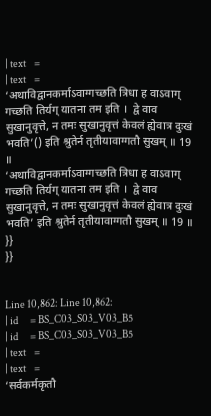| text    =
| text    =
‘अथाविद्वानकर्माऽवाग्गच्छति त्रिधा ह वाऽवाग् गच्छति तिर्यग् यातना तम इति ।  द्वे वाव सुखानुवृत्ते, न तमः सुखानुवृत्तं केवलं ह्येवात्र दुःखं भवति’() इति श्रुतेर्न तृतीयावाग्गतौ सुखम् ॥ 19 ॥
‘अथाविद्वानकर्माऽवाग्गच्छति त्रिधा ह वाऽवाग् गच्छति तिर्यग् यातना तम इति ।  द्वे वाव सुखानुवृत्ते, न तमः सुखानुवृत्तं केवलं ह्येवात्र दुःखं भवति’ इति श्रुतेर्न तृतीयावाग्गतौ सुखम् ॥ 19 ॥
}}
}}


Line 10,862: Line 10,862:
| id      = BS_C03_S03_V03_B5
| id      = BS_C03_S03_V03_B5
| text    =
| text    =
‘सर्वकर्मकृतौ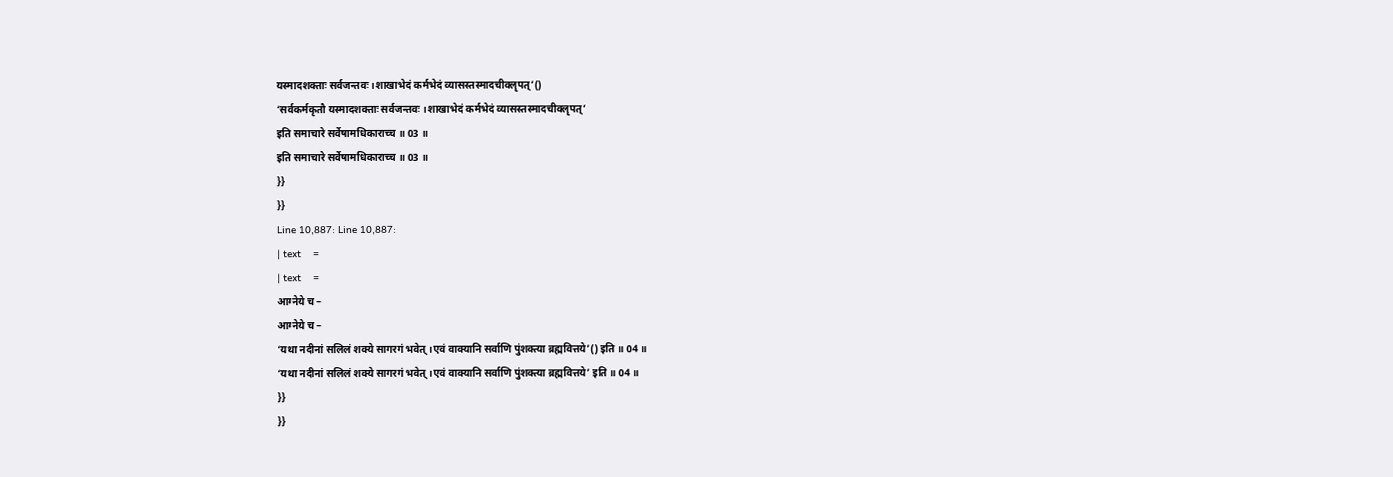यस्मादशक्ताः सर्वजन्तवः ।शाखाभेदं कर्मभेदं व्यासस्तस्मादचीक्लृपत्’()
‘सर्वकर्मकृतौ यस्मादशक्ताः सर्वजन्तवः ।शाखाभेदं कर्मभेदं व्यासस्तस्मादचीक्लृपत्’
इति समाचारे सर्वेषामधिकाराच्च ॥ 03 ॥
इति समाचारे सर्वेषामधिकाराच्च ॥ 03 ॥
}}
}}
Line 10,887: Line 10,887:
| text    =
| text    =
आग्नेये च –
आग्नेये च –
‘यथा नदीनां सलिलं शक्ये सागरगं भवेत् ।एवं वाक्यानि सर्वाणि पुंशक्त्या ब्रह्मवित्तये’() इति ॥ 04 ॥
‘यथा नदीनां सलिलं शक्ये सागरगं भवेत् ।एवं वाक्यानि सर्वाणि पुंशक्त्या ब्रह्मवित्तये’ इति ॥ 04 ॥
}}
}}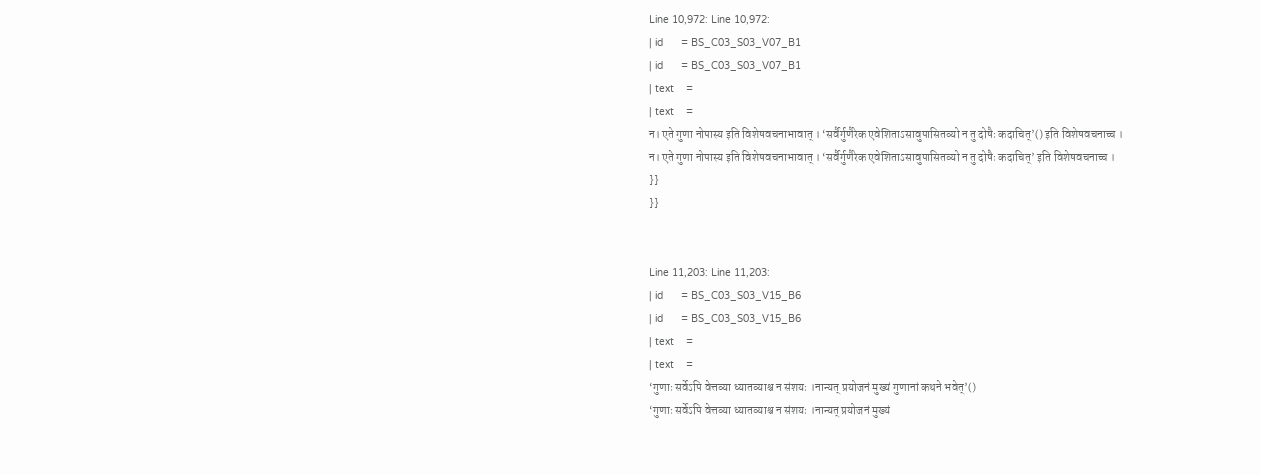Line 10,972: Line 10,972:
| id      = BS_C03_S03_V07_B1
| id      = BS_C03_S03_V07_B1
| text    =
| text    =
न। एते गुणा नोपास्य इति विशेषवचनाभावात् । ‘सर्वैर्गुणैरेक एवेशिताऽसावुपासितव्यो न तु दोषैः कदाचित्’() इति विशेषवचनाच्च ।
न। एते गुणा नोपास्य इति विशेषवचनाभावात् । ‘सर्वैर्गुणैरेक एवेशिताऽसावुपासितव्यो न तु दोषैः कदाचित्’ इति विशेषवचनाच्च ।
}}
}}


Line 11,203: Line 11,203:
| id      = BS_C03_S03_V15_B6
| id      = BS_C03_S03_V15_B6
| text    =
| text    =
‘गुणाः सर्वेऽपि वेत्तव्या ध्यातव्याश्च न संशयः ।नान्यत् प्रयोजनं मुख्यं गुणानां कथने भवेत्’()
‘गुणाः सर्वेऽपि वेत्तव्या ध्यातव्याश्च न संशयः ।नान्यत् प्रयोजनं मुख्यं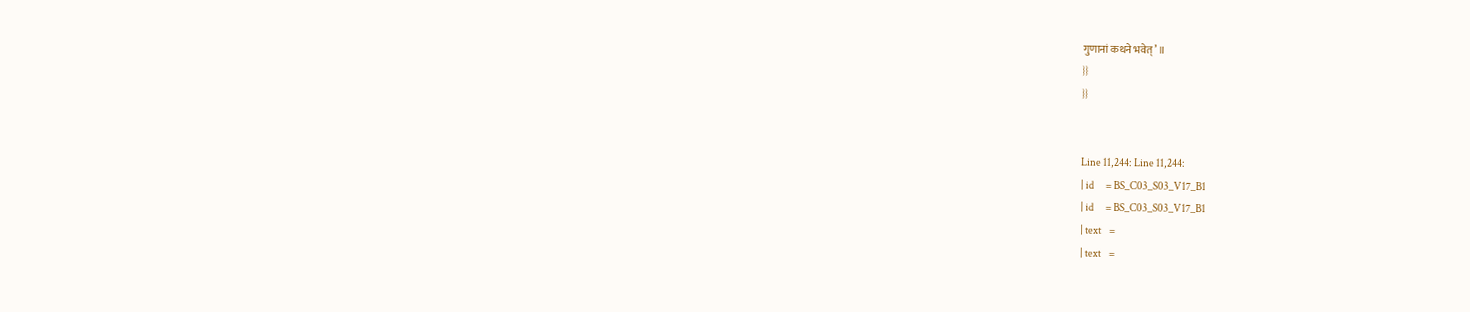गुणानां कथने भवेत्’ ॥
}}
}}


Line 11,244: Line 11,244:
| id      = BS_C03_S03_V17_B1
| id      = BS_C03_S03_V17_B1
| text    =
| text    =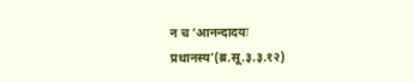न च ‘आनन्दादयः प्रधानस्य’(ब्र.सू.३.३.१२)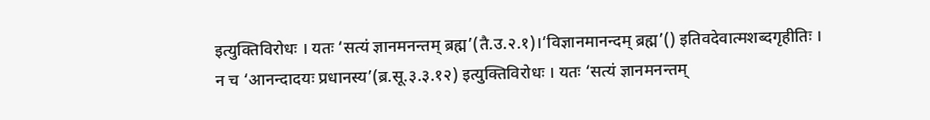इत्युक्तिविरोधः । यतः ‘सत्यं ज्ञानमनन्तम् ब्रह्म’(तै.उ.२.१)।‘विज्ञानमानन्दम् ब्रह्म’() इतिवदेवात्मशब्दगृहीतिः ।
न च ‘आनन्दादयः प्रधानस्य’(ब्र.सू.३.३.१२) इत्युक्तिविरोधः । यतः ‘सत्यं ज्ञानमनन्तम्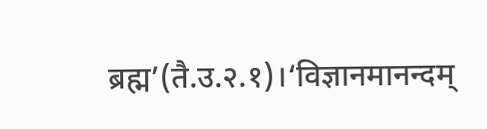ब्रह्म’(तै.उ.२.१)।‘विज्ञानमानन्दम्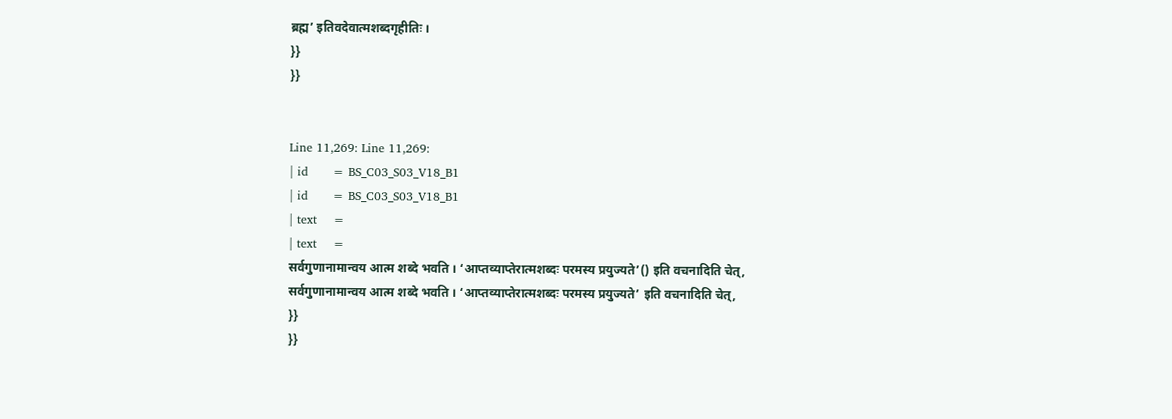ब्रह्म’ इतिवदेवात्मशब्दगृहीतिः ।
}}
}}


Line 11,269: Line 11,269:
| id      = BS_C03_S03_V18_B1
| id      = BS_C03_S03_V18_B1
| text    =
| text    =
सर्वगुणानामान्वय आत्म शब्दे भवति । ‘आप्तव्याप्तेरात्मशब्दः परमस्य प्रयुज्यते’() इति वचनादिति चेत्,
सर्वगुणानामान्वय आत्म शब्दे भवति । ‘आप्तव्याप्तेरात्मशब्दः परमस्य प्रयुज्यते’ इति वचनादिति चेत्,
}}
}}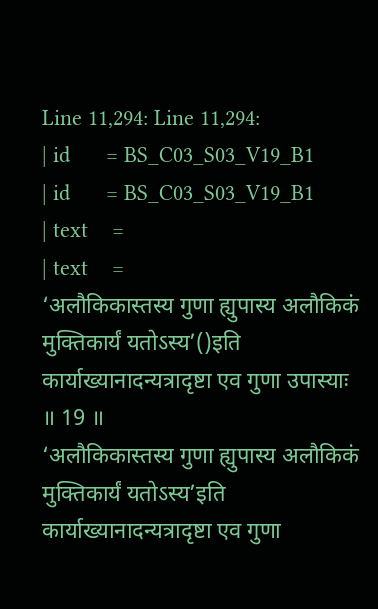Line 11,294: Line 11,294:
| id      = BS_C03_S03_V19_B1
| id      = BS_C03_S03_V19_B1
| text    =
| text    =
‘अलौकिकास्तस्य गुणा ह्युपास्य अलौकिकं मुक्तिकार्यं यतोऽस्य’()इति कार्याख्यानादन्यत्रादृष्टा एव गुणा उपास्याः ॥ 19 ॥
‘अलौकिकास्तस्य गुणा ह्युपास्य अलौकिकं मुक्तिकार्यं यतोऽस्य’इति कार्याख्यानादन्यत्रादृष्टा एव गुणा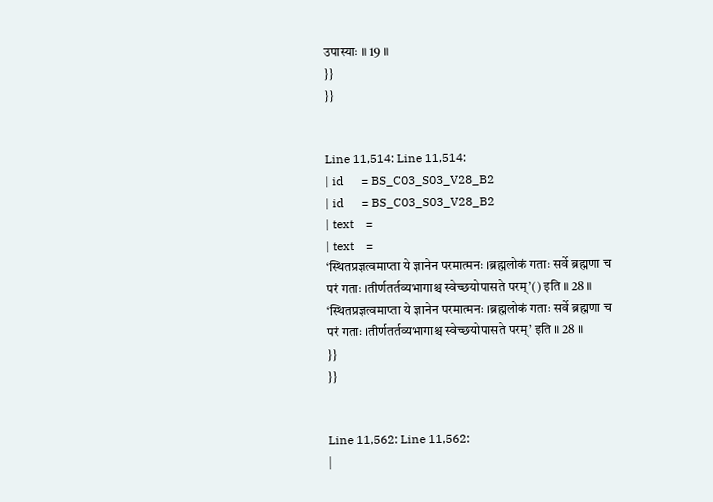उपास्याः ॥ 19 ॥
}}
}}


Line 11,514: Line 11,514:
| id      = BS_C03_S03_V28_B2
| id      = BS_C03_S03_V28_B2
| text    =
| text    =
‘स्थितप्रज्ञत्वमाप्ता ये ज्ञानेन परमात्मनः ।ब्रह्मलोकं गताः सर्वे ब्रह्मणा च परं गताः ।तीर्णतर्तव्यभागाश्च स्वेच्छयोपासते परम्’() इति ॥ 28 ॥
‘स्थितप्रज्ञत्वमाप्ता ये ज्ञानेन परमात्मनः ।ब्रह्मलोकं गताः सर्वे ब्रह्मणा च परं गताः ।तीर्णतर्तव्यभागाश्च स्वेच्छयोपासते परम्’ इति ॥ 28 ॥
}}
}}


Line 11,562: Line 11,562:
|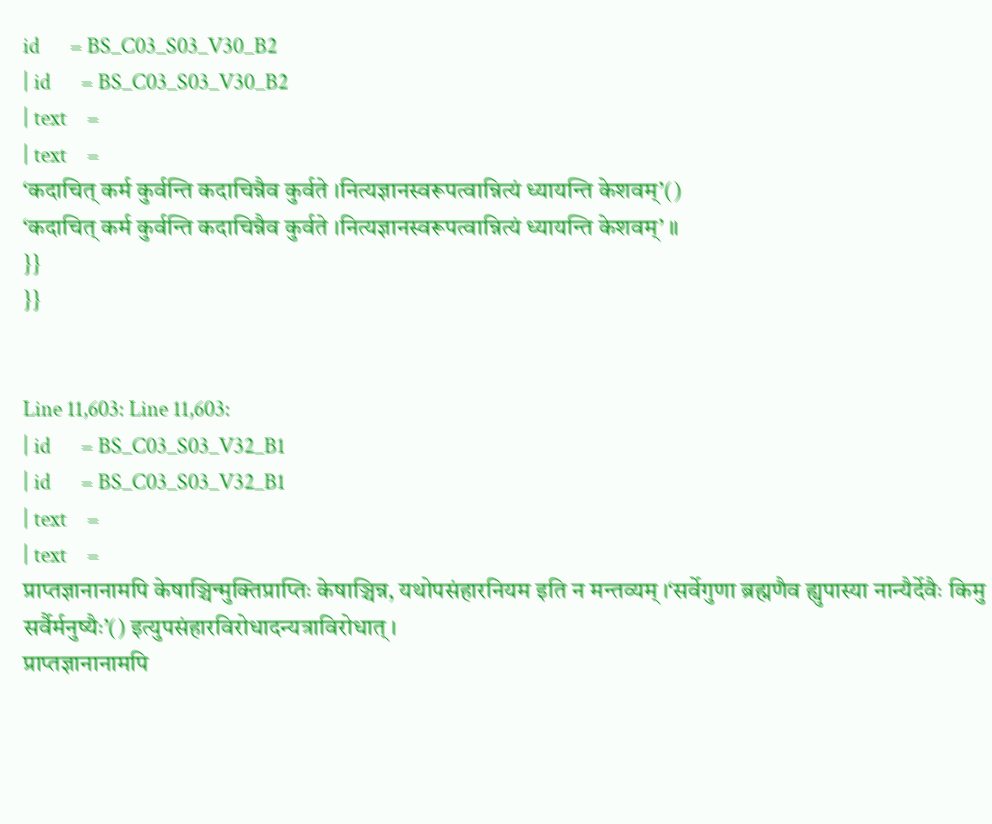id      = BS_C03_S03_V30_B2
| id      = BS_C03_S03_V30_B2
| text    =
| text    =
‘कदाचित् कर्म कुर्वन्ति कदाचिन्नैव कुर्वते ।नित्यज्ञानस्वरूपत्वान्नित्यं ध्यायन्ति केशवम्’()
‘कदाचित् कर्म कुर्वन्ति कदाचिन्नैव कुर्वते ।नित्यज्ञानस्वरूपत्वान्नित्यं ध्यायन्ति केशवम्’ ॥
}}
}}


Line 11,603: Line 11,603:
| id      = BS_C03_S03_V32_B1
| id      = BS_C03_S03_V32_B1
| text    =
| text    =
प्राप्तज्ञानानामपि केषाञ्चिन्मुक्तिप्राप्तिः केषाञ्चिन्न, यथोपसंहारनियम इति न मन्तव्यम् ।‘सर्वेगुणा ब्रह्मणैव ह्युपास्या नान्यैर्देवैः किमु सर्वैर्मनुष्यैः’() इत्युपसंहारविरोधादन्यत्राविरोधात् ।
प्राप्तज्ञानानामपि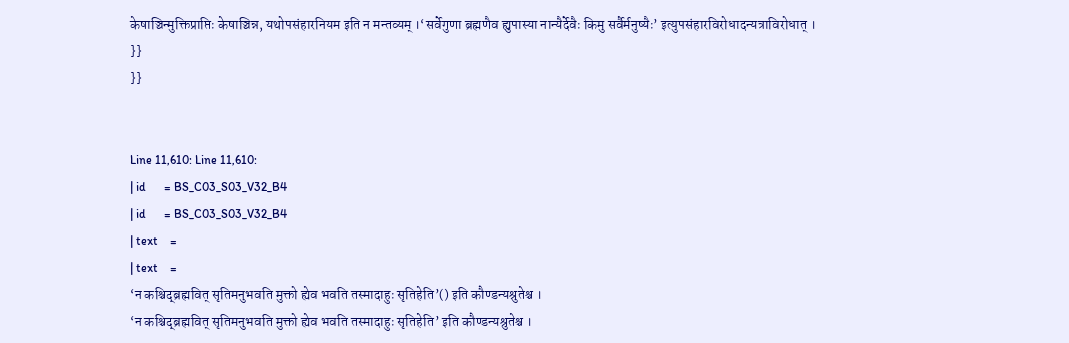केषाञ्चिन्मुक्तिप्राप्तिः केषाञ्चिन्न, यथोपसंहारनियम इति न मन्तव्यम् ।‘सर्वेगुणा ब्रह्मणैव ह्युपास्या नान्यैर्देवैः किमु सर्वैर्मनुष्यैः’ इत्युपसंहारविरोधादन्यत्राविरोधात् ।
}}
}}


Line 11,610: Line 11,610:
| id      = BS_C03_S03_V32_B4
| id      = BS_C03_S03_V32_B4
| text    =
| text    =
‘न कश्चिद्ब्रह्मवित् सृतिमनुभवति मुक्तो ह्येव भवति तस्मादाहुः सृतिहेति’() इति कौण्डन्यश्रुतेश्च ।
‘न कश्चिद्ब्रह्मवित् सृतिमनुभवति मुक्तो ह्येव भवति तस्मादाहुः सृतिहेति’ इति कौण्डन्यश्रुतेश्च ।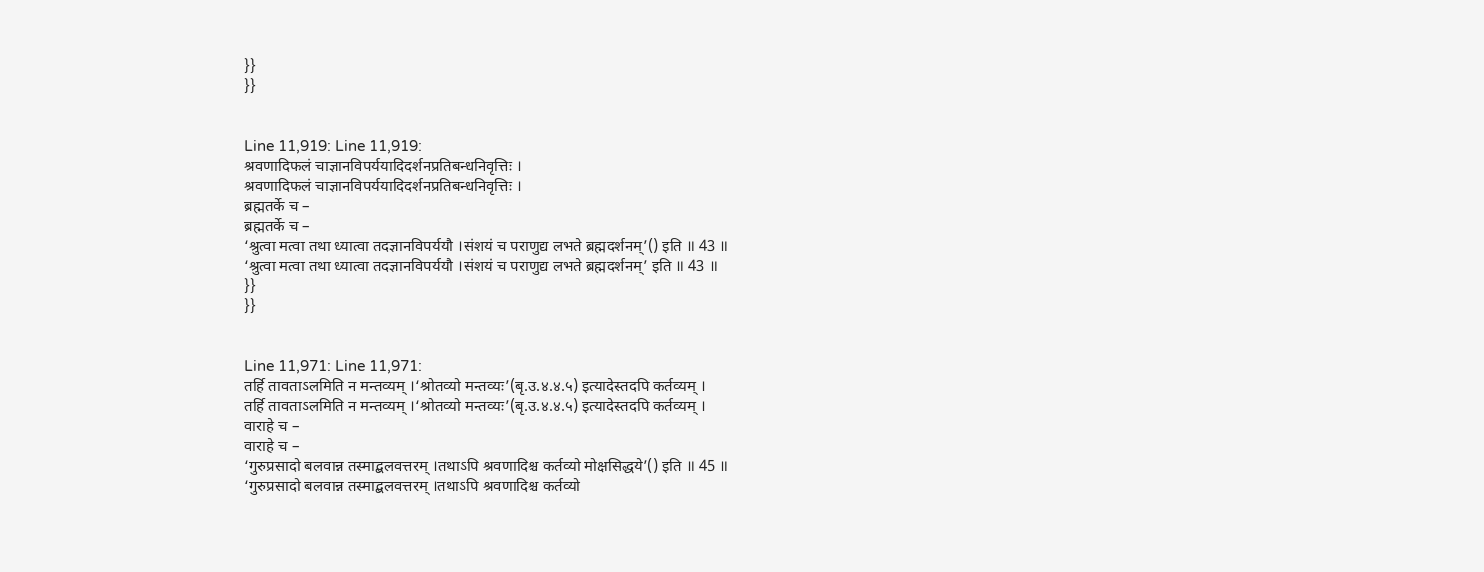}}
}}


Line 11,919: Line 11,919:
श्रवणादिफलं चाज्ञानविपर्ययादिदर्शनप्रतिबन्धनिवृत्तिः ।
श्रवणादिफलं चाज्ञानविपर्ययादिदर्शनप्रतिबन्धनिवृत्तिः ।
ब्रह्मतर्के च –
ब्रह्मतर्के च –
‘श्रुत्वा मत्वा तथा ध्यात्वा तदज्ञानविपर्ययौ ।संशयं च पराणुद्य लभते ब्रह्मदर्शनम्’() इति ॥ 43 ॥
‘श्रुत्वा मत्वा तथा ध्यात्वा तदज्ञानविपर्ययौ ।संशयं च पराणुद्य लभते ब्रह्मदर्शनम्’ इति ॥ 43 ॥
}}
}}


Line 11,971: Line 11,971:
तर्हि तावताऽलमिति न मन्तव्यम् ।‘श्रोतव्यो मन्तव्यः’(बृ.उ.४.४.५) इत्यादेस्तदपि कर्तव्यम् ।
तर्हि तावताऽलमिति न मन्तव्यम् ।‘श्रोतव्यो मन्तव्यः’(बृ.उ.४.४.५) इत्यादेस्तदपि कर्तव्यम् ।
वाराहे च –
वाराहे च –
‘गुरुप्रसादो बलवान्न तस्माद्बलवत्तरम् ।तथाऽपि श्रवणादिश्च कर्तव्यो मोक्षसिद्धये’() इति ॥ 45 ॥
‘गुरुप्रसादो बलवान्न तस्माद्बलवत्तरम् ।तथाऽपि श्रवणादिश्च कर्तव्यो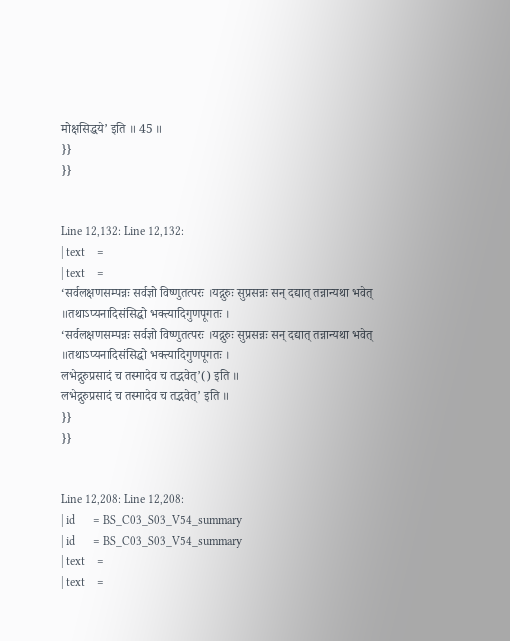मोक्षसिद्धये’ इति ॥ 45 ॥
}}
}}


Line 12,132: Line 12,132:
| text    =
| text    =
‘सर्वलक्षणसम्पन्नः सर्वज्ञो विष्णुतत्परः ।यद्गुरुः सुप्रसन्नः सन् दद्यात् तन्नान्यथा भवेत् ॥तथाऽप्यनादिसंसिद्धो भक्त्यादिगुणपूगतः ।
‘सर्वलक्षणसम्पन्नः सर्वज्ञो विष्णुतत्परः ।यद्गुरुः सुप्रसन्नः सन् दद्यात् तन्नान्यथा भवेत् ॥तथाऽप्यनादिसंसिद्धो भक्त्यादिगुणपूगतः ।
लभेद्गुरुप्रसादं च तस्मादेव च तद्भवेत्’() इति ॥
लभेद्गुरुप्रसादं च तस्मादेव च तद्भवेत्’ इति ॥
}}
}}


Line 12,208: Line 12,208:
| id      = BS_C03_S03_V54_summary
| id      = BS_C03_S03_V54_summary
| text    =
| text    =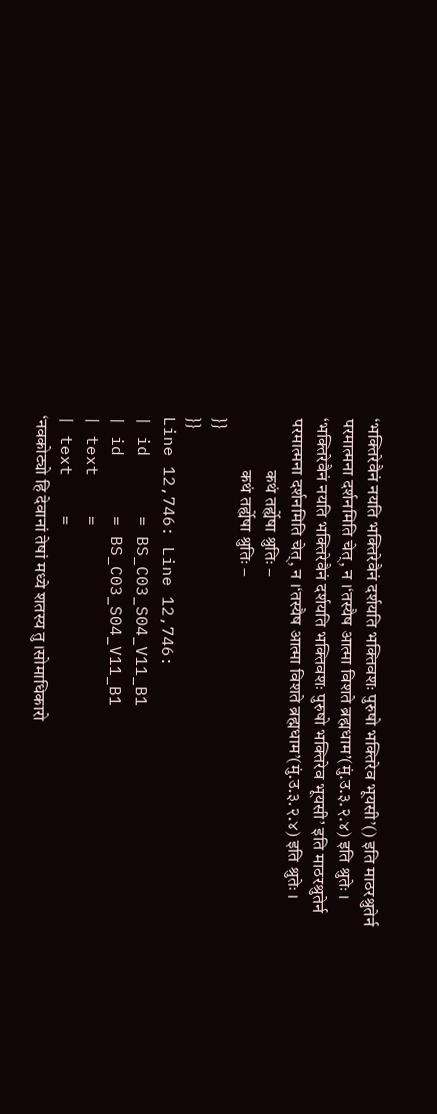‘भक्तिरेवैनं नयति भक्तिरेवैनं दर्शयति भक्तिवशः पुरुषो भक्तिरेव भूयसी’() इति माठरश्रुतेर्न परमात्मना दर्शनमिति चेत्, न ।‘तस्यैष आत्मा विशते ब्रह्मधाम’(मुं.उ.३.२.४) इति श्रुतेः ।
‘भक्तिरेवैनं नयति भक्तिरेवैनं दर्शयति भक्तिवशः पुरुषो भक्तिरेव भूयसी’ इति माठरश्रुतेर्न परमात्मना दर्शनमिति चेत्, न ।‘तस्यैष आत्मा विशते ब्रह्मधाम’(मुं.उ.३.२.४) इति श्रुतेः ।
               कथं तर्ह्येषा श्रुतिः –
               कथं तर्ह्येषा श्रुतिः –
}}
}}
Line 12,746: Line 12,746:
| id      = BS_C03_S04_V11_B1
| id      = BS_C03_S04_V11_B1
| text    =
| text    =
‘नवकोट्यो हि देवानां तेषां मध्ये शतस्य तु ।सोमाधिकारो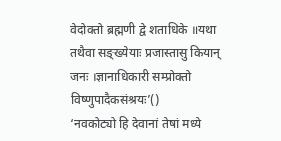वेदोक्तो ब्रह्मणी द्वे शताधिके ॥यथा तथैवा सङ्ख्येयाः प्रजास्तासु कियान् जनः ।ज्ञानाधिकारी सम्प्रोक्तो विष्णुपादैकसंश्रयः’()
‘नवकोट्यो हि देवानां तेषां मध्ये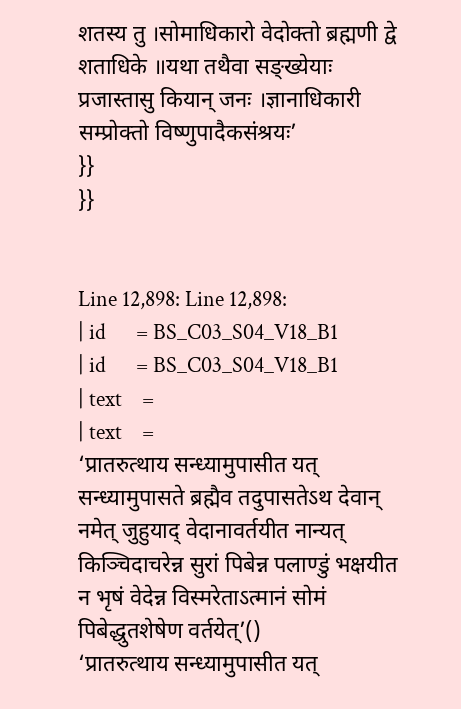शतस्य तु ।सोमाधिकारो वेदोक्तो ब्रह्मणी द्वे शताधिके ॥यथा तथैवा सङ्ख्येयाः प्रजास्तासु कियान् जनः ।ज्ञानाधिकारी सम्प्रोक्तो विष्णुपादैकसंश्रयः’
}}
}}


Line 12,898: Line 12,898:
| id      = BS_C03_S04_V18_B1
| id      = BS_C03_S04_V18_B1
| text    =
| text    =
‘प्रातरुत्थाय सन्ध्यामुपासीत यत् सन्ध्यामुपासते ब्रह्मैव तदुपासतेऽथ देवान् नमेत् जुहुयाद् वेदानावर्तयीत नान्यत् किञ्चिदाचरेन्न सुरां पिबेन्न पलाण्डुं भक्षयीत न भृषं वेदेन्न विस्मरेताऽत्मानं सोमं पिबेद्धुतशेषेण वर्तयेत्’()
‘प्रातरुत्थाय सन्ध्यामुपासीत यत्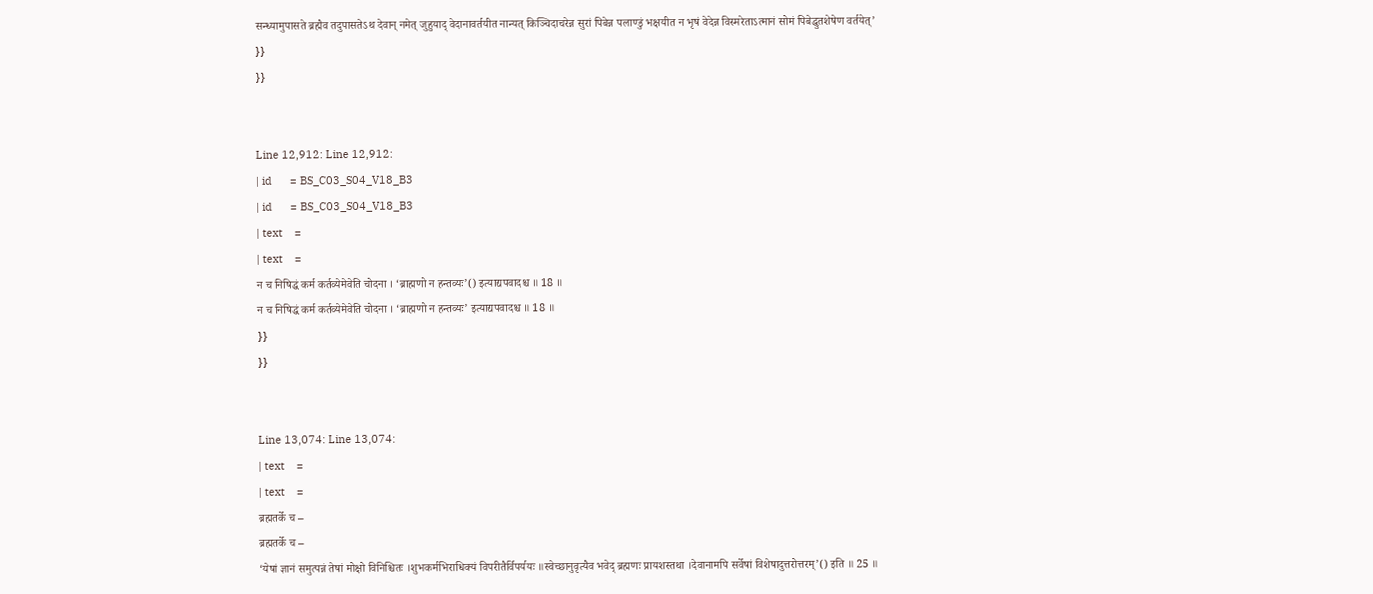सन्ध्यामुपासते ब्रह्मैव तदुपासतेऽथ देवान् नमेत् जुहुयाद् वेदानावर्तयीत नान्यत् किञ्चिदाचरेन्न सुरां पिबेन्न पलाण्डुं भक्षयीत न भृषं वेदेन्न विस्मरेताऽत्मानं सोमं पिबेद्धुतशेषेण वर्तयेत्’
}}
}}


Line 12,912: Line 12,912:
| id      = BS_C03_S04_V18_B3
| id      = BS_C03_S04_V18_B3
| text    =
| text    =
न च निषिद्धं कर्म कर्तव्येमेवेति चोदना । ‘ब्राह्मणो न हन्तव्यः’() इत्याद्यपवादश्च ॥ 18 ॥
न च निषिद्धं कर्म कर्तव्येमेवेति चोदना । ‘ब्राह्मणो न हन्तव्यः’ इत्याद्यपवादश्च ॥ 18 ॥
}}
}}


Line 13,074: Line 13,074:
| text    =
| text    =
ब्रह्मतर्के च –
ब्रह्मतर्के च –
‘येषां ज्ञानं समुत्पन्नं तेषां मोक्षो विनिश्चितः ।शुभकर्मभिराधिक्यं विपरीतैर्विपर्ययः ॥स्वेच्छानुवृत्यैव भवेद् ब्रह्मणः प्रायशस्तथा ।देवानामपि सर्वेषां विशेषादुत्तरोत्तरम्’() इति ॥ 25 ॥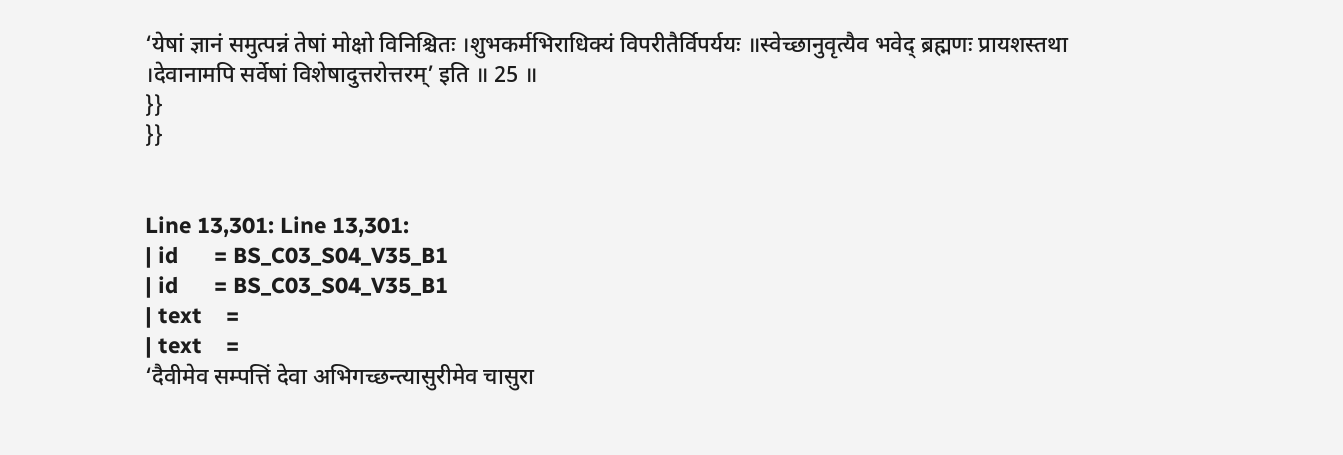‘येषां ज्ञानं समुत्पन्नं तेषां मोक्षो विनिश्चितः ।शुभकर्मभिराधिक्यं विपरीतैर्विपर्ययः ॥स्वेच्छानुवृत्यैव भवेद् ब्रह्मणः प्रायशस्तथा ।देवानामपि सर्वेषां विशेषादुत्तरोत्तरम्’ इति ॥ 25 ॥
}}
}}


Line 13,301: Line 13,301:
| id      = BS_C03_S04_V35_B1
| id      = BS_C03_S04_V35_B1
| text    =
| text    =
‘दैवीमेव सम्पत्तिं देवा अभिगच्छन्त्यासुरीमेव चासुरा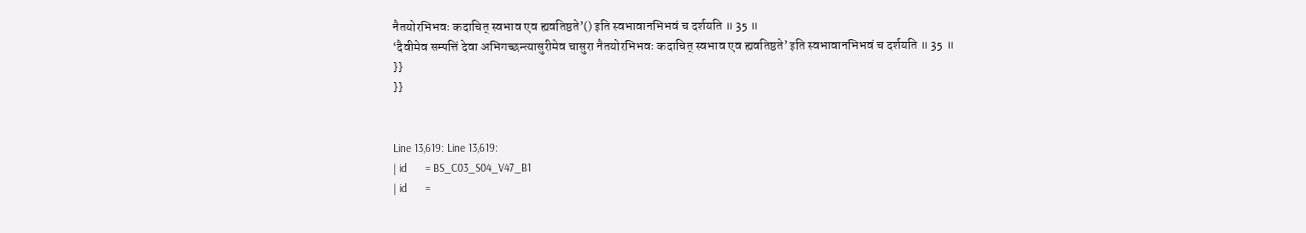नैतयोरभिभवः कदाचित् स्वभाव एव ह्यवतिष्ठते’() इति स्वभावानभिभवं च दर्शयति ॥ 35 ॥
‘दैवीमेव सम्पत्तिं देवा अभिगच्छन्त्यासुरीमेव चासुरा नैतयोरभिभवः कदाचित् स्वभाव एव ह्यवतिष्ठते’ इति स्वभावानभिभवं च दर्शयति ॥ 35 ॥
}}
}}


Line 13,619: Line 13,619:
| id      = BS_C03_S04_V47_B1
| id      =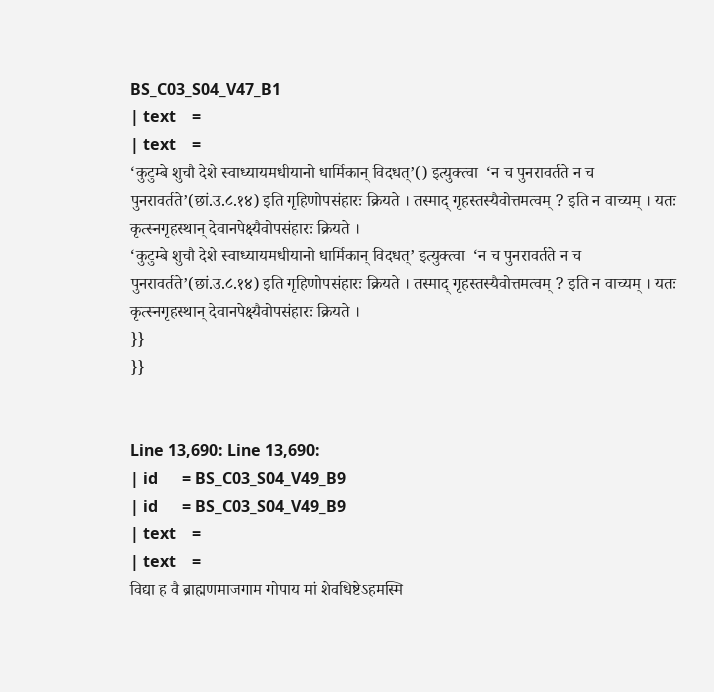BS_C03_S04_V47_B1
| text    =
| text    =
‘कुटुम्बे शुचौ देशे स्वाध्यायमधीयानो धार्मिकान् विदधत्’() इत्युक्त्वा  ‘न च पुनरावर्तते न च पुनरावर्तते’(छां.उ.८.१४) इति गृहिणोपसंहारः क्रियते । तस्माद् गृहस्तस्यैवोत्तमत्वम् ? इति न वाच्यम् । यतः कृत्स्नगृहस्थान् देवानपेक्ष्यैवोपसंहारः क्रियते ।
‘कुटुम्बे शुचौ देशे स्वाध्यायमधीयानो धार्मिकान् विदधत्’ इत्युक्त्वा  ‘न च पुनरावर्तते न च पुनरावर्तते’(छां.उ.८.१४) इति गृहिणोपसंहारः क्रियते । तस्माद् गृहस्तस्यैवोत्तमत्वम् ? इति न वाच्यम् । यतः कृत्स्नगृहस्थान् देवानपेक्ष्यैवोपसंहारः क्रियते ।
}}
}}


Line 13,690: Line 13,690:
| id      = BS_C03_S04_V49_B9
| id      = BS_C03_S04_V49_B9
| text    =
| text    =
विद्या ह वै ब्राह्मणमाजगाम गोपाय मां शेवधिष्टेऽहमस्मि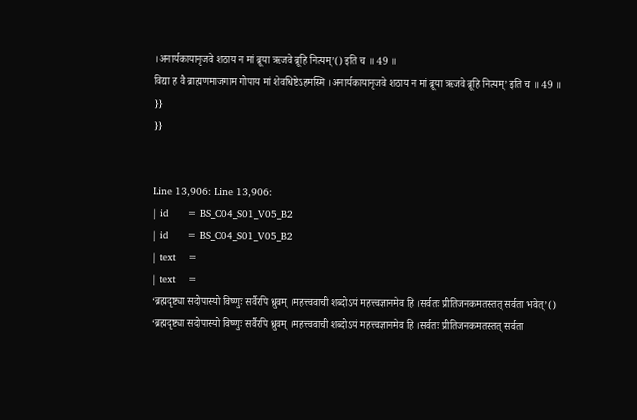।अनार्यकायानृजवे शठाय न मां ब्रूया ऋजवे ब्रूहि नित्यम्’() इति च ॥ 49 ॥
विद्या ह वै ब्राह्मणमाजगाम गोपाय मां शेवधिष्टेऽहमस्मि ।अनार्यकायानृजवे शठाय न मां ब्रूया ऋजवे ब्रूहि नित्यम्’ इति च ॥ 49 ॥
}}
}}


Line 13,906: Line 13,906:
| id      = BS_C04_S01_V05_B2
| id      = BS_C04_S01_V05_B2
| text    =
| text    =
‘ब्रह्मदृष्ट्या सदोपास्यो विष्णुः सर्वैरपि ध्रुवम् ।महत्त्ववाची शब्दोऽयं महत्त्वज्ञानमेव हि ।सर्वतः प्रीतिजनकमतस्तत् सर्वता भवेत्’()
‘ब्रह्मदृष्ट्या सदोपास्यो विष्णुः सर्वैरपि ध्रुवम् ।महत्त्ववाची शब्दोऽयं महत्त्वज्ञानमेव हि ।सर्वतः प्रीतिजनकमतस्तत् सर्वता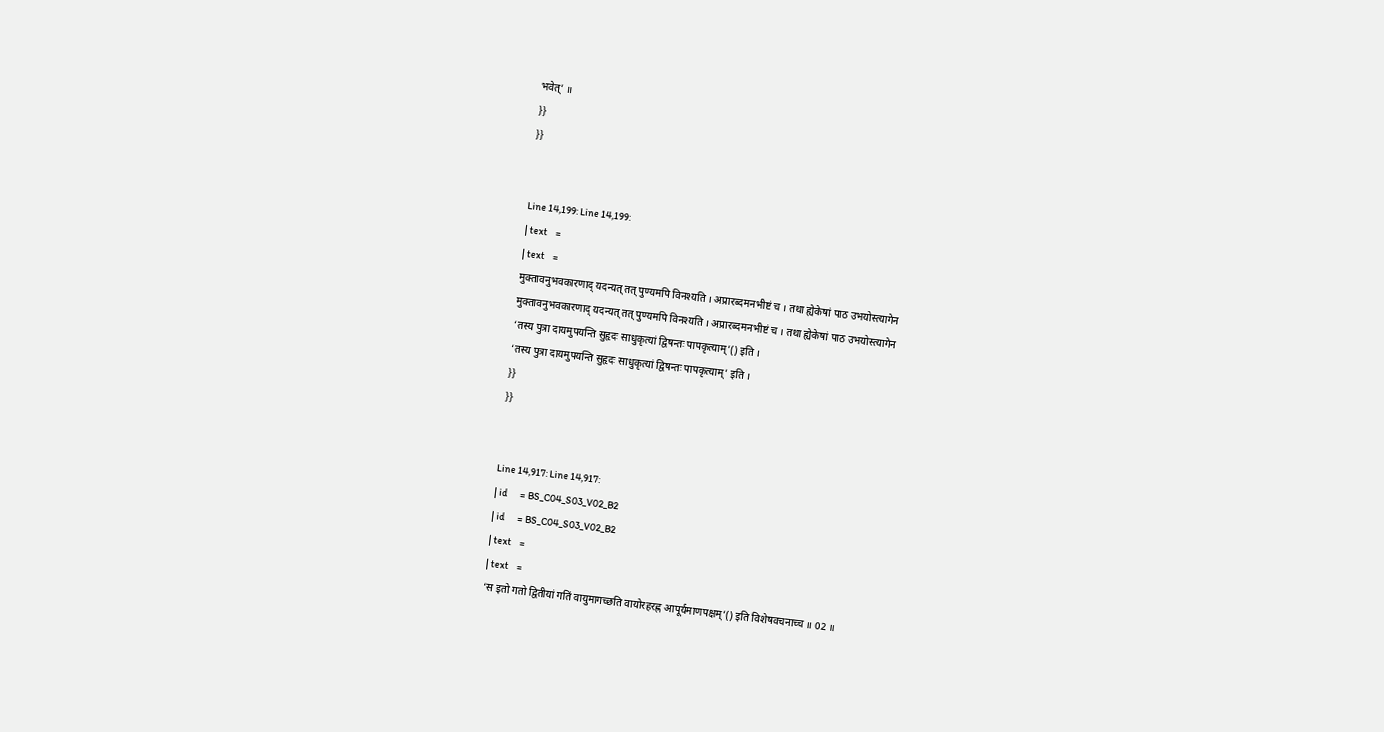भवेत्’ ॥
}}
}}


Line 14,199: Line 14,199:
| text    =
| text    =
मुक्तावनुभवकारणाद् यदन्यत् तत् पुण्यमपि विनश्यति । अप्रारब्दमनभीष्टं च । तथा ह्येकेषां पाठ उभयोस्त्यागेन
मुक्तावनुभवकारणाद् यदन्यत् तत् पुण्यमपि विनश्यति । अप्रारब्दमनभीष्टं च । तथा ह्येकेषां पाठ उभयोस्त्यागेन
‘तस्य पुत्रा दायमुपयन्ति सुहृदः साधुकृत्यां द्विषन्तः पापकृत्याम्’() इति ।
‘तस्य पुत्रा दायमुपयन्ति सुहृदः साधुकृत्यां द्विषन्तः पापकृत्याम्’ इति ।
}}
}}


Line 14,917: Line 14,917:
| id      = BS_C04_S03_V02_B2
| id      = BS_C04_S03_V02_B2
| text    =
| text    =
‘स इतो गतो द्वितीयां गतिं वायुमागच्छति वायोरहरह्न आपूर्यमाणपक्षम्’() इति विशेषवचनाच्च ॥ 02 ॥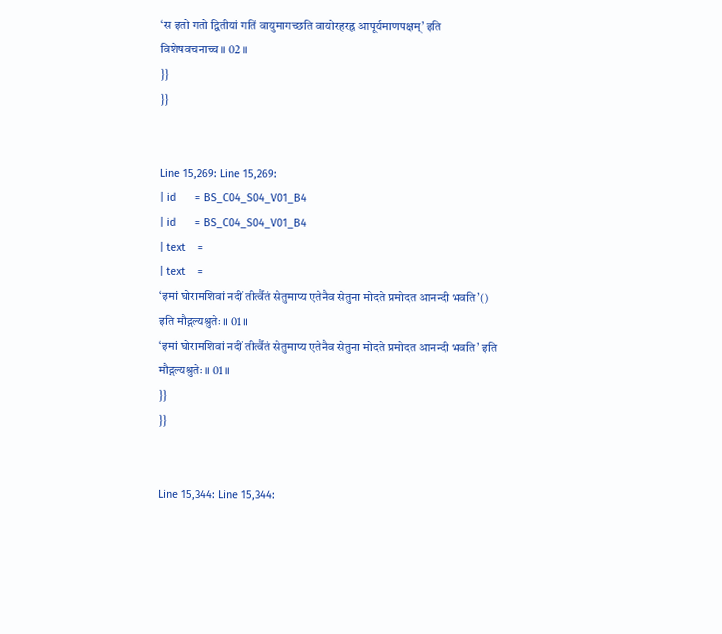‘स इतो गतो द्वितीयां गतिं वायुमागच्छति वायोरहरह्न आपूर्यमाणपक्षम्’ इति विशेषवचनाच्च ॥ 02 ॥
}}
}}


Line 15,269: Line 15,269:
| id      = BS_C04_S04_V01_B4
| id      = BS_C04_S04_V01_B4
| text    =
| text    =
‘इमां घोरामशिवां नदीं तीर्त्वैतं सेतुमाप्य एतेनैव सेतुना मोदते प्रमोदत आनन्दी भवति’() इति मौद्गल्यश्रुतेः ॥ 01 ॥
‘इमां घोरामशिवां नदीं तीर्त्वैतं सेतुमाप्य एतेनैव सेतुना मोदते प्रमोदत आनन्दी भवति’ इति मौद्गल्यश्रुतेः ॥ 01 ॥
}}
}}


Line 15,344: Line 15,344: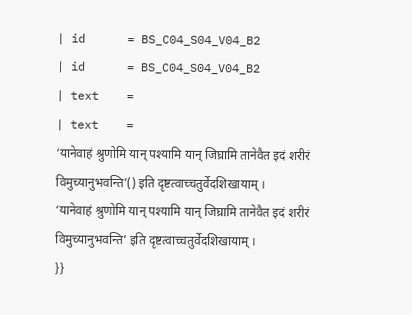| id      = BS_C04_S04_V04_B2
| id      = BS_C04_S04_V04_B2
| text    =
| text    =
‘यानेवाहं श्रुणोमि यान् पश्यामि यान् जिघ्रामि तानेवैत इदं शरीरं विमुच्यानुभवन्ति’() इति दृष्टत्वाच्चतुर्वेदशिखायाम् ।
‘यानेवाहं श्रुणोमि यान् पश्यामि यान् जिघ्रामि तानेवैत इदं शरीरं विमुच्यानुभवन्ति’ इति दृष्टत्वाच्चतुर्वेदशिखायाम् ।
}}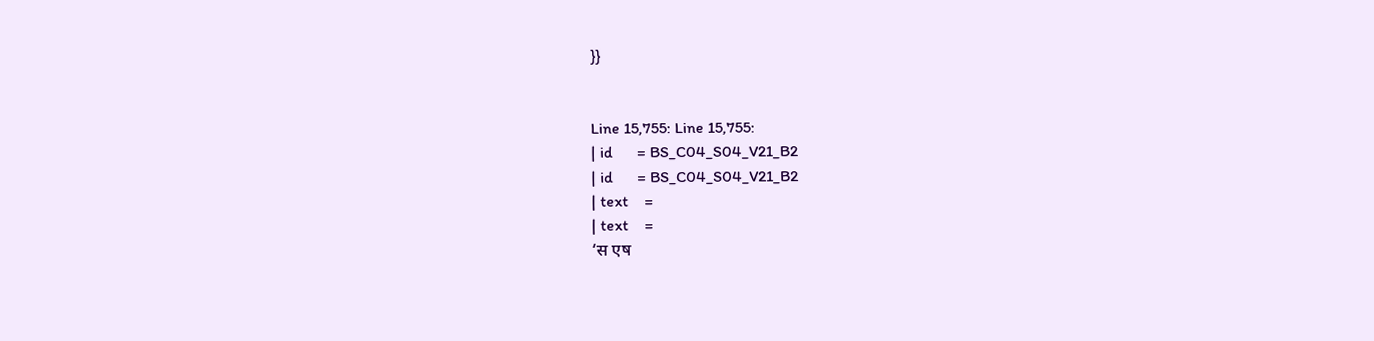}}


Line 15,755: Line 15,755:
| id      = BS_C04_S04_V21_B2
| id      = BS_C04_S04_V21_B2
| text    =
| text    =
‘स एष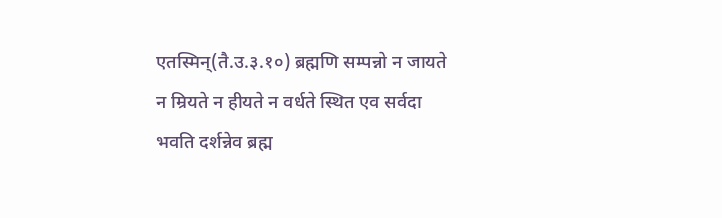एतस्मिन्(तै.उ.३.१०) ब्रह्मणि सम्पन्नो न जायते न म्रियते न हीयते न वर्धते स्थित एव सर्वदा भवति दर्शन्नेव ब्रह्म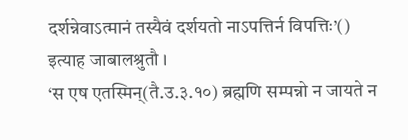दर्शन्नेवाऽत्मानं तस्यैवं दर्शयतो नाऽपत्तिर्न विपत्तिः’() इत्याह जाबालश्रुतौ ।
‘स एष एतस्मिन्(तै.उ.३.१०) ब्रह्मणि सम्पन्नो न जायते न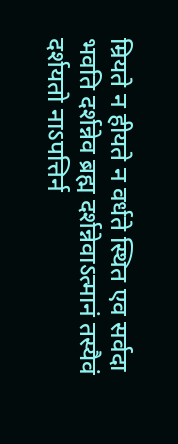म्रियते न हीयते न वर्धते स्थित एव सर्वदा भवति दर्शन्नेव ब्रह्म दर्शन्नेवाऽत्मानं तस्यैवं दर्शयतो नाऽपत्तिर्न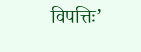विपत्तिः’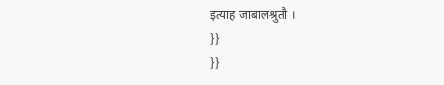इत्याह जाबालश्रुतौ ।
}}
}}